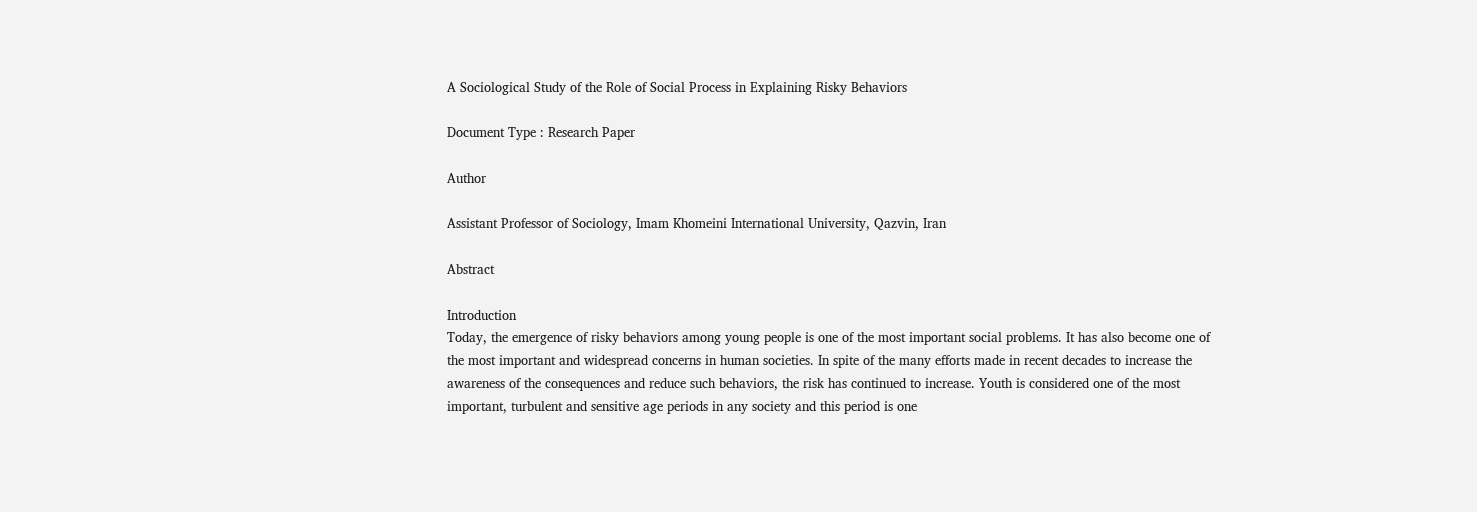A Sociological Study of the Role of Social Process in Explaining Risky Behaviors

Document Type : Research Paper

Author

Assistant Professor of Sociology, Imam Khomeini International University, Qazvin, Iran

Abstract

Introduction
Today, the emergence of risky behaviors among young people is one of the most important social problems. It has also become one of the most important and widespread concerns in human societies. In spite of the many efforts made in recent decades to increase the awareness of the consequences and reduce such behaviors, the risk has continued to increase. Youth is considered one of the most important, turbulent and sensitive age periods in any society and this period is one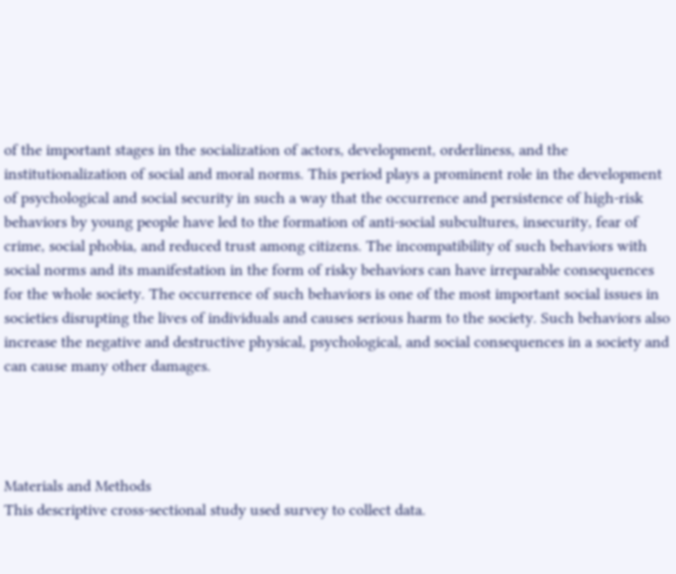of the important stages in the socialization of actors, development, orderliness, and the institutionalization of social and moral norms. This period plays a prominent role in the development of psychological and social security in such a way that the occurrence and persistence of high-risk behaviors by young people have led to the formation of anti-social subcultures, insecurity, fear of crime, social phobia, and reduced trust among citizens. The incompatibility of such behaviors with social norms and its manifestation in the form of risky behaviors can have irreparable consequences for the whole society. The occurrence of such behaviors is one of the most important social issues in societies disrupting the lives of individuals and causes serious harm to the society. Such behaviors also increase the negative and destructive physical, psychological, and social consequences in a society and can cause many other damages.




Materials and Methods
This descriptive cross-sectional study used survey to collect data.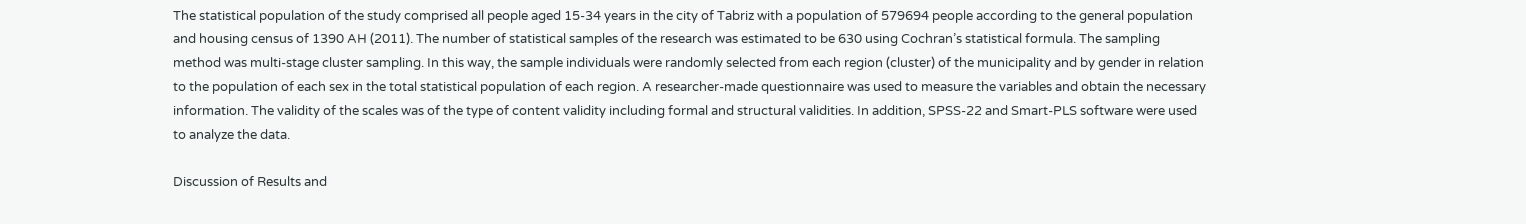The statistical population of the study comprised all people aged 15-34 years in the city of Tabriz with a population of 579694 people according to the general population and housing census of 1390 AH (2011). The number of statistical samples of the research was estimated to be 630 using Cochran’s statistical formula. The sampling method was multi-stage cluster sampling. In this way, the sample individuals were randomly selected from each region (cluster) of the municipality and by gender in relation to the population of each sex in the total statistical population of each region. A researcher-made questionnaire was used to measure the variables and obtain the necessary information. The validity of the scales was of the type of content validity including formal and structural validities. In addition, SPSS-22 and Smart-PLS software were used to analyze the data.

Discussion of Results and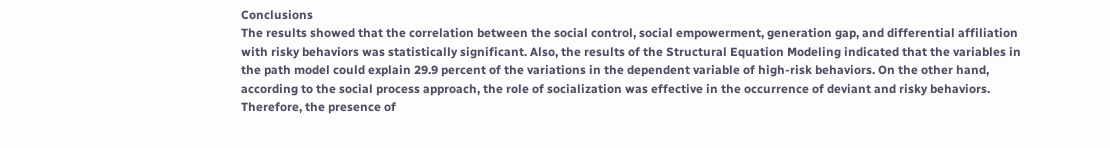Conclusions
The results showed that the correlation between the social control, social empowerment, generation gap, and differential affiliation with risky behaviors was statistically significant. Also, the results of the Structural Equation Modeling indicated that the variables in the path model could explain 29.9 percent of the variations in the dependent variable of high-risk behaviors. On the other hand, according to the social process approach, the role of socialization was effective in the occurrence of deviant and risky behaviors. Therefore, the presence of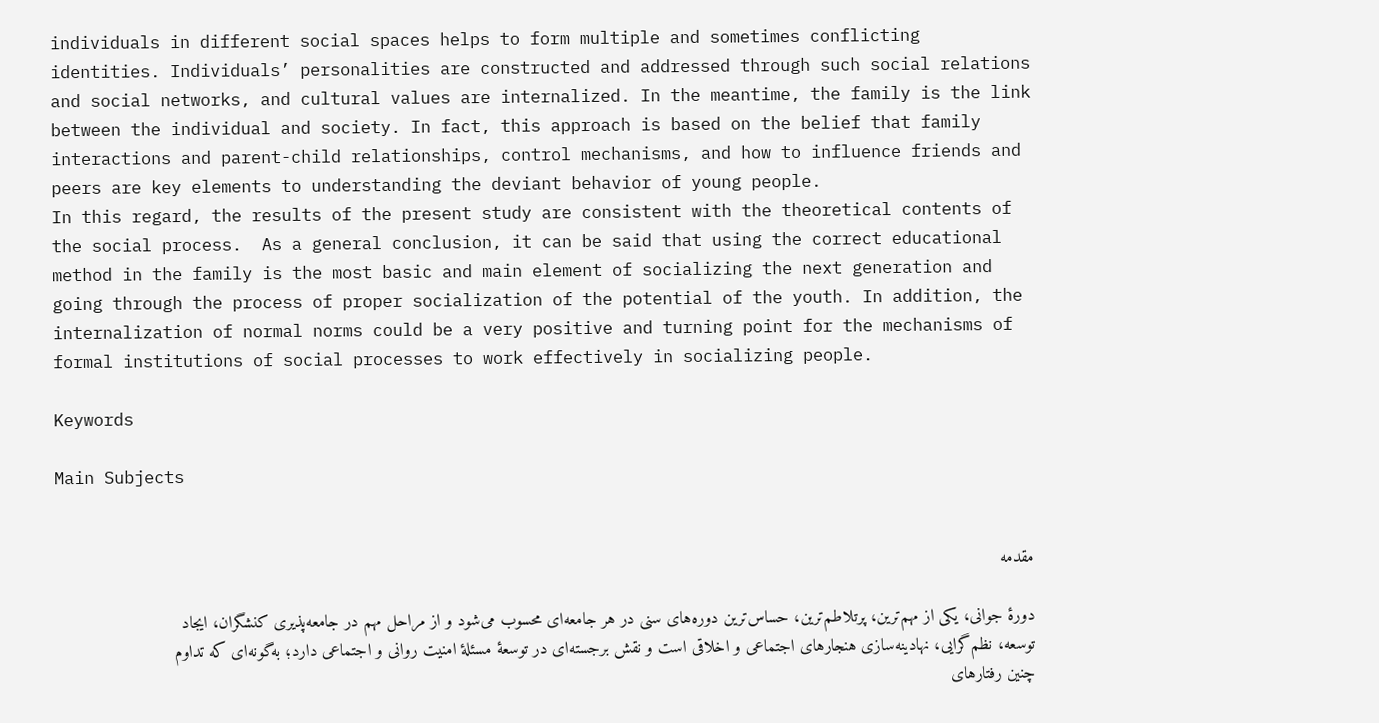individuals in different social spaces helps to form multiple and sometimes conflicting identities. Individuals’ personalities are constructed and addressed through such social relations and social networks, and cultural values are internalized. In the meantime, the family is the link between the individual and society. In fact, this approach is based on the belief that family interactions and parent-child relationships, control mechanisms, and how to influence friends and peers are key elements to understanding the deviant behavior of young people.
In this regard, the results of the present study are consistent with the theoretical contents of the social process.  As a general conclusion, it can be said that using the correct educational method in the family is the most basic and main element of socializing the next generation and going through the process of proper socialization of the potential of the youth. In addition, the internalization of normal norms could be a very positive and turning point for the mechanisms of formal institutions of social processes to work effectively in socializing people.

Keywords

Main Subjects


مقدمه

دورۀ جوانی، یکی از مهم‌ترین، پرتلاطم‌ترین، حساس‌ترین دوره‌های سنی در هر جامعه‌ای محسوب می‌شود و از مراحل مهم در جامعه‌پذیری کنشگران، ایجاد توسعه، نظم‌گرایی، نهادینه‌سازی هنجارهای اجتماعی و اخلاقی است و نقش برجسته‌ای در توسعۀ مسئلۀ امنیت روانی و اجتماعی دارد؛ به‌گونه‌ای که تداوم چنین رفتارهای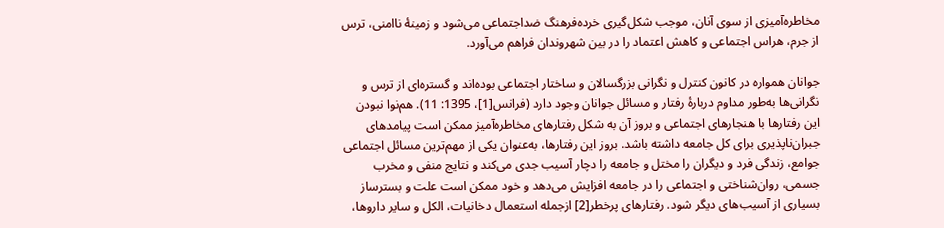مخاطره‌آمیزی از سوی آنان، موجب شکل‌گیری خرده‌فرهنگ ضداجتماعی می‌شود و زمینۀ ناامنی، ترس از جرم، هراس اجتماعی و کاهش اعتماد را در بین شهروندان فراهم می‌آورد.

جوانان همواره در کانون کنترل و نگرانی بزرگسالان و ساختار اجتماعی بوده‌اند و گستره‌ای از ترس و نگرانی‌ها به‌طور مداوم دربارۀ رفتار و مسائل جوانان وجود دارد (فرانس[1]، 1395: 11). هم‌نوا نبودن این رفتارها با هنجارهای اجتماعی و بروز آن به شکل رفتارهای مخاطره‌آمیز ممکن است پیامدهای جبران‌ناپذیری برای کل جامعه داشته باشد. بروز این رفتارها، به‌عنوان یکی از مهم‌ترین مسائل اجتماعی جوامع، زندگی فرد و دیگران را مختل و جامعه را دچار آسیب جدی می‌کند و نتایج منفی و مخرب جسمی، روان‌شناختی و اجتماعی را در جامعه افزایش می‌دهد و خود ممکن است علت و بسترساز بسیاری از آسیب‌های دیگر شود. رفتارهای پرخطر[2] ازجمله استعمال دخانیات، الکل و سایر داروها،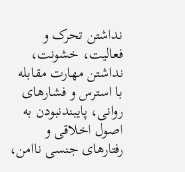نداشتن تحرک و فعالیت، خشونت، نداشتن مهارت مقابله با استرس و فشارهای روانی، پایبندنبودن به اصول اخلاقی و رفتارهای جنسی ناامن،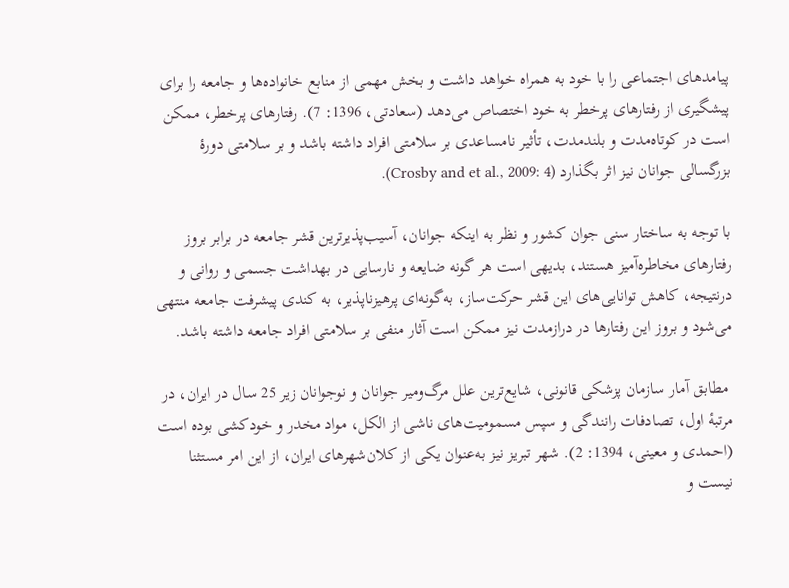پیامدهای اجتماعی را با خود به همراه خواهد داشت و بخش مهمی از منابع خانواده‌ها و جامعه را برای پیشگیری از رفتارهای پرخطر به خود اختصاص می‌دهد (سعادتی، 1396: 7). رفتارهای پرخطر، ممکن است در کوتاه‌مدت و بلندمدت، تأثیر نامساعدی بر سلامتی افراد داشته باشد و بر سلامتی دورۀ بزرگسالی جوانان نیز اثر بگذارد (Crosby and et al., 2009: 4).

با توجه به ساختار سنی جوان کشور و نظر به اینکه جوانان، آسیب‌پذیرترین قشر جامعه در برابر بروز رفتارهای مخاطره‌آمیز هستند، بدیهی است هر گونه ضایعه و نارسایی در بهداشت جسمی و روانی و درنتیجه، کاهش توانایی‌های این قشر حرکت‌ساز، به‌گونه‌ای پرهیزناپذیر، به کندی پیشرفت جامعه منتهی می‌شود و بروز این رفتارها در درازمدت نیز ممکن است آثار منفی بر سلامتی افراد جامعه داشته باشد.

 مطابق آمار سازمان پزشکی قانونی، شایع‌ترین علل مرگ‌ومیر جوانان و نوجوانان زیر 25 سال در ایران، در مرتبۀ اول، تصادفات رانندگی و سپس مسمومیت‌های ناشی از الکل، مواد مخدر و خودکشی بوده است (احمدی و معینی، 1394: 2). شهر تبریز نیز به‌عنوان یکی از کلان‌شهرهای ایران، از این امر مستثنا نیست و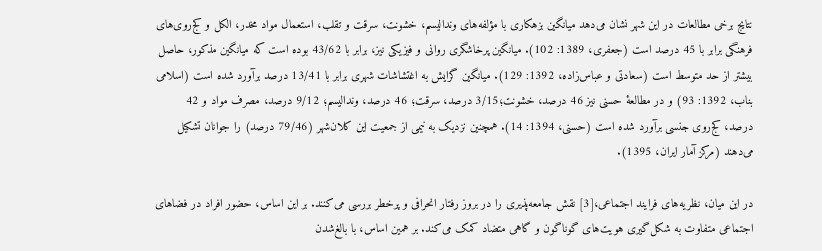نتایج برخی مطالعات در این شهر نشان می‌دهد میانگین بزهکاری با مؤلفه‌های وندالیسم، خشونت، سرقت و تقلب، استعمال مواد مخدر، الکل و کج‌روی‌های فرهنگی برابر با 45 درصد است (جعفری، 1389: 102). میانگین پرخاشگری روانی و فیزیکی نیز، برابر با 43/62 بوده است که میانگین مذکور، حاصل بیشتر از حد متوسط است (سعادتی و عباس‌زاده، 1392: 129). میانگین گرایش به اغتشاشات شهری برابر با 13/41 درصد برآورد شده است (اسلامی بناب، 1392: 93) و در مطالعۀ حسنی نیز 46 درصد، خشونت؛3/15 درصد، سرقت؛ 46 درصد، وندالیسم؛ 9/12 درصد، مصرف مواد و 42 درصد، کج‌روی جنسی برآورد شده است (حسنی، 1394: 14). همچنین نزدیک به نیمی از جمعیت این کلان‌شهر (79/46 درصد) را جوانان تشکیل می‌دهند (مرکز آمار ایران، 1395).

در این میان، نظریه‌های فرایند اجتماعی،[3] نقش جامعه‌پذیری را در بروز رفتار انحرافی و پرخطر بررسی می‌کنند. بر این اساس، حضور افراد در فضاهای اجتماعی متفاوت به شکل‌گیری هویت‌های گوناگون و گاهی متضاد کمک می‌کند. بر همین اساس، با بالغ‌شدن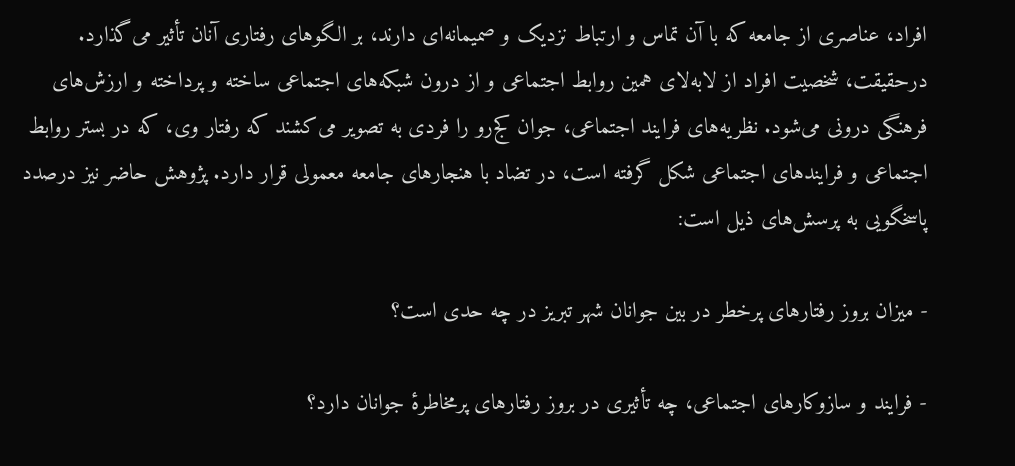افراد، عناصری از جامعه که با آن تماس و ارتباط نزدیک و صمیمانه‌ای دارند، بر الگوهای رفتاری آنان تأثیر می‌گذارد. درحقیقت، شخصیت افراد از لابه‌لای همین روابط اجتماعی و از درون شبکه‌های اجتماعی ساخته و پرداخته و ارزش‌های فرهنگی درونی می‌شود. نظریه‌های فرایند اجتماعی، جوان کج‌رو را فردی به تصویر می‌کشند که رفتار وی، که در بستر روابط اجتماعی و فرایندهای اجتماعی شکل گرفته است، در تضاد با هنجارهای جامعه معمولی قرار دارد. پژوهش حاضر نیز درصدد پاسخگویی به پرسش‌های ذیل است:

- میزان بروز رفتارهای پرخطر در بین جوانان شهر تبریز در چه حدی است؟

- فرایند و سازوکار‌های اجتماعی، چه تأثیری در بروز رفتارهای پرمخاطرۀ جوانان دارد؟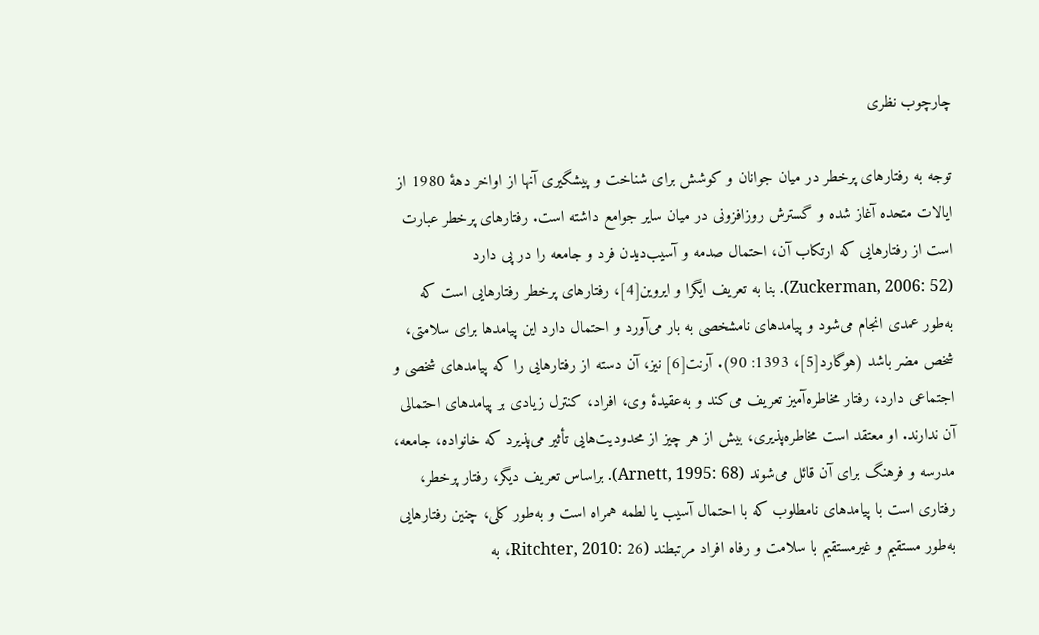چارچوب نظری

توجه به رفتارهای پرخطر در میان جوانان و کوشش برای شناخت و پیشگیری آنها از اواخر دهۀ 1980 از ایالات متحده آغاز شده و گسترش روزافزونی در میان سایر جوامع داشته است. رفتارهای پرخطر عبارت است از رفتارهایی که ارتکاب آن، احتمال صدمه و آسیب‌دیدن فرد و جامعه را در پی دارد (Zuckerman, 2006: 52). بنا به تعریف ایگرا و ایروین[4]، رفتارهای پرخطر رفتارهایی است که به‌طور عمدی انجام می‌شود و پیامدهای نامشخصی به بار می‌آورد و احتمال دارد این پیامدها برای سلامتی، شخص مضر باشد (هوگارد[5]، 1393: 90). آرنت[6] نیز، آن دسته از رفتارهایی را که پیامدهای شخصی و اجتماعی دارد، رفتار مخاطره‌آمیز تعریف می‌کند و به‌عقیدۀ وی، افراد، کنترل زیادی بر پیامدهای احتمالی آن ندارند. او معتقد است مخاطره‌پذیری، بیش از هر چیز از محدودیت‌هایی تأثیر می‌پذیرد که خانواده، جامعه، مدرسه و فرهنگ برای آن قائل می‌شوند (Arnett, 1995: 68). براساس تعریف دیگر، رفتار پرخطر، رفتاری است با پیامدهای نامطلوب که با احتمال آسیب یا لطمه همراه است و به‌طور کلی، چنین رفتارهایی به‌طور مستقیم و غیرمستقیم با سلامت و رفاه افراد مرتبطند (Ritchter, 2010: 26، به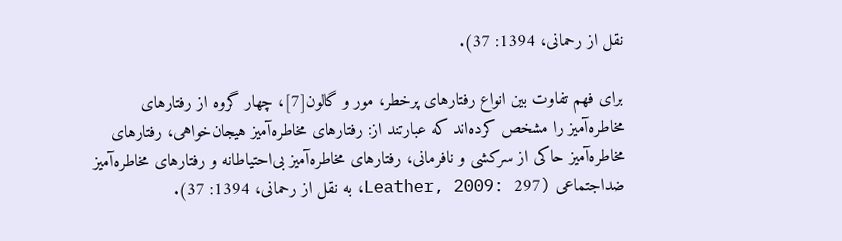نقل از رحمانی، 1394: 37).

برای فهم تفاوت بین انواع رفتارهای پرخطر، مور و گالون[7]، چهار گروه از رفتارهای مخاطره‌آمیز را مشخص کرده‌اند که عبارتند از: رفتارهای مخاطره‌آمیز هیجان‌خواهی، رفتارهای مخاطره‌آمیز حاکی از سرکشی و نافرمانی، رفتارهای مخاطره‌آمیز بی‌احتیاطانه و رفتارهای مخاطره‌آمیز ضداجتماعی (Leather, 2009: 297، به نقل از رحمانی، 1394: 37).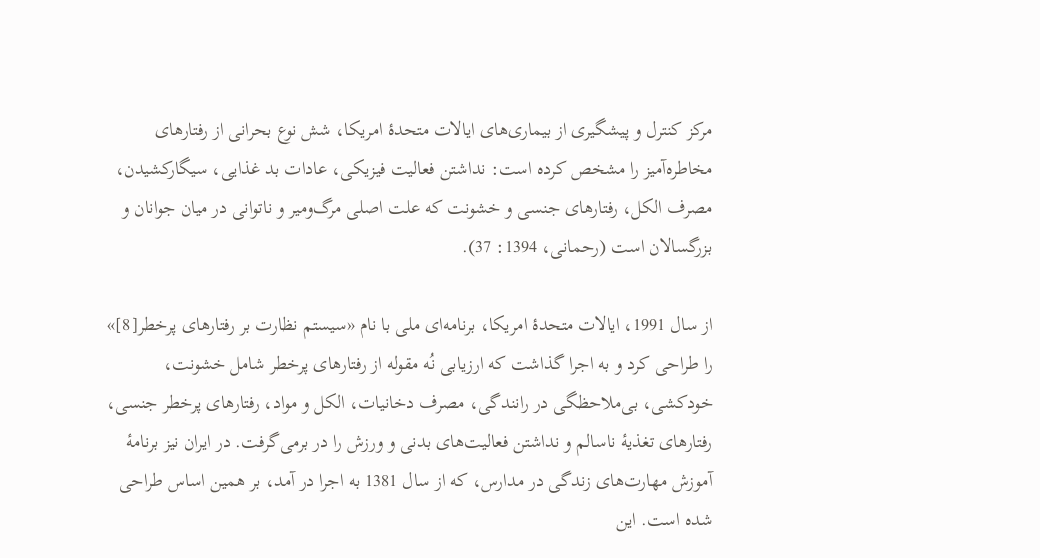مرکز کنترل و پیشگیری از بیماری‌های ایالات متحدۀ امریکا، شش نوع بحرانی از رفتارهای مخاطره‌آمیز را مشخص کرده است: نداشتن فعالیت فیزیکی، عادات بد غذایی، سیگارکشیدن، مصرف الکل، رفتارهای جنسی و خشونت که علت اصلی مرگ‌ومیر و ناتوانی در میان جوانان و بزرگسالان است (رحمانی، 1394: 37).

از سال 1991، ایالات متحدۀ امریکا، برنامه‌ای ملی با نام «سیستم نظارت بر رفتارهای پرخطر[8]» را طراحی کرد و به اجرا گذاشت که ارزیابی نُه مقوله از رفتارهای پرخطر شامل خشونت، خودکشی، بی‌ملاحظگی در رانندگی، مصرف دخانیات، الکل و مواد، رفتارهای پرخطر جنسی، رفتارهای تغذیۀ ناسالم و نداشتن فعالیت‌های بدنی و ورزش را در برمی‌گرفت. در ایران نیز برنامۀ آموزش مهارت‌های زندگی در مدارس، که از سال 1381 به اجرا در آمد، بر همین اساس طراحی شده است. این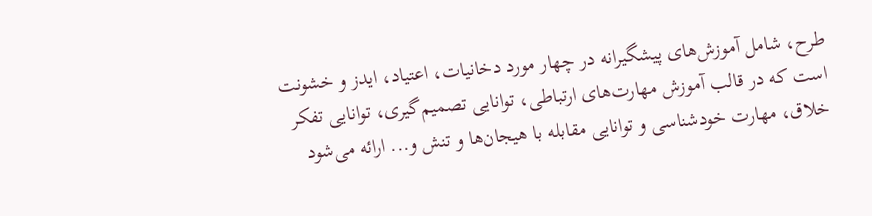طرح، شامل آموزش‌های پیشگیرانه در چهار مورد دخانیات، اعتیاد، ایدز و خشونت است که در قالب آموزش مهارت‌های ارتباطی، توانایی تصمیم‌گیری، توانایی تفکر خلاق، مهارت خودشناسی و توانایی مقابله با هیجان‌ها و تنش و... ارائه می‌شود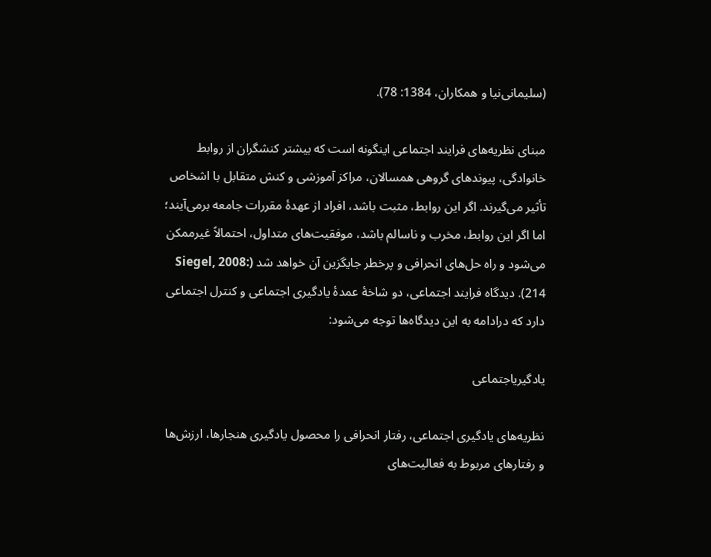(سلیمانی‌نیا و همکاران، 1384: 78).

مبنای نظریه‌های فرایند اجتماعی اینگونه است که بیشتر کنشگران از روابط خانوادگی، پیوندهای گروهی همسالان، مراکز آموزشی و کنش متقابل با اشخاص تأثیر می‌گیرند. اگر این روابط، مثبت باشد، افراد از عهدۀ مقررات جامعه برمی‌آیند؛ اما اگر این روابط، مخرب و ناسالم باشد، موفقیت‌های متداول، احتمالاً غیرممکن می‌شود و راه‌ حل‌های انحرافی و پرخطر جایگزین آن خواهد شد (Siegel, 2008: 214). دیدگاه فرایند اجتماعی، دو شاخۀ عمدۀ یادگیری اجتماعی و کنترل اجتماعی دارد که درادامه به این دیدگاه‌ها توجه می‌شود:

یادگیریاجتماعی

نظریه‌های یادگیری اجتماعی، رفتار انحرافی را محصول یادگیری هنجارها، ارزش‌ها و رفتارهای مربوط به فعالیت‌های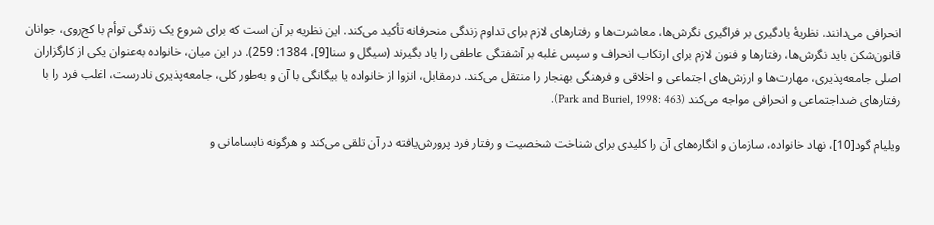انحرافی می‌دانند. نظریۀ یادگیری بر فراگیری نگرش‌ها، معاشرت‌ها و رفتارهای لازم برای تداوم زندگی منحرفانه تأکید می‌کند. این نظریه بر آن است که برای شروع یک زندگی توأم با کج‌روی، جوانان قانون‌شکن باید نگرش‌ها، رفتارها و فنون لازم برای ارتکاب انحراف و سپس غلبه بر آشفتگی عاطفی را یاد بگیرند (سیگل و سنا[9]، 1384: 259). در این میان، خانواده به‌عنوان یکی از کارگزاران اصلی جامعه‌پذیری، مهارت‌ها و ارزش‌های اجتماعی و اخلاقی و فرهنگی بهنجار را منتقل می‌کند. درمقابل، انزوا از خانواده یا بیگانگی با آن و به‌طور کلی، جامعه‌پذیری نادرست، اغلب فرد را با رفتارهای ضداجتماعی و انحرافی مواجه می‌کند (Park and Buriel, 1998: 463).

ویلیام گود[10]، نهاد خانواده، سازمان و انگاره‌های آن را کلیدی برای شناخت شخصیت و رفتار فرد پرورش‌یافته در آن تلقی می‌کند و هرگونه نابسامانی و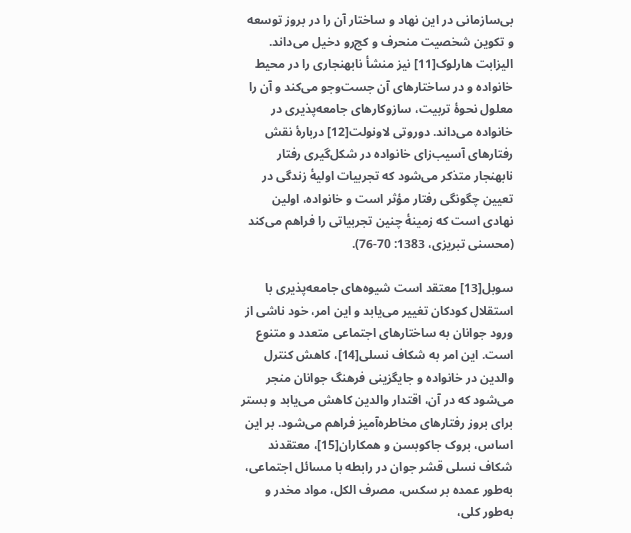بی‌سازمانی در این نهاد و ساختار آن را در بروز توسعه و تکوین شخصیت منحرف و کج‌رو دخیل می‌داند. الیزابت هارلوک[11] نیز منشأ نابهنجاری را در محیط خانواده و در ساختارهای آن جست‌وجو می‌کند و آن را معلول نحوۀ تربیت، سازوکار‌های جامعه‌پذیری در خانواده می‌داند. دوروتی لاونولت[12] دربارۀ نقش رفتارهای آسیب‌زای خانواده در شکل‌گیری رفتار نابهنجار متذکر می‌شود که تجربیات اولیۀ زندگی در تعیین چگونگی رفتار مؤثر است و خانواده، اولین نهادی است که زمینۀ چنین تجربیاتی را فراهم می‌کند (محسنی تبریزی، 1383: 70-76).

سوبل[13] معتقد است شیوه‌های جامعه‌پذیری با استقلال کودکان تغییر می‌یابد و این امر، خود ناشی از ورود جوانان به ساختارهای اجتماعی متعدد و متنوع است. این امر به شکاف نسلی[14]، کاهش کنترل والدین در خانواده و جایگزینی فرهنگ جوانان منجر می‌شود که در آن، اقتدار والدین کاهش می‌یابد و بستر برای بروز رفتارهای مخاطره‌آمیز فراهم می‌شود. بر این اساس، بروک جاکوبسن و همکاران[15]، معتقدند شکاف نسلی قشر جوان در رابطه با مسائل اجتماعی، به‌طور عمده بر سکس، مصرف الکل، مواد مخدر و به‌طور کلی،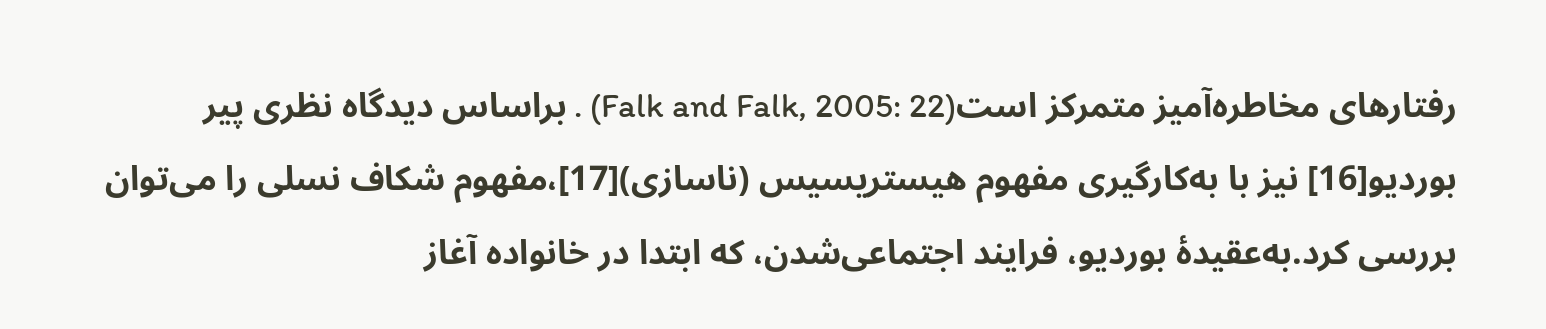رفتارهای مخاطره‌آمیز متمرکز است(Falk and Falk, 2005: 22) . براساس دیدگاه نظری پیر بوردیو[16] نیز با به‌کارگیری مفهوم هیستریسیس (ناسازی)[17]،مفهوم شکاف نسلی را می‌توان بررسی کرد.به‌عقیدۀ بوردیو، فرایند اجتماعی‌شدن، که ابتدا در خانواده آغاز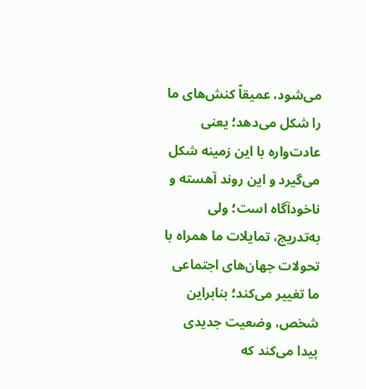می‌شود، عمیقاً کنش‌های ما را شکل می‌دهد؛ یعنی عادت‌واره با این زمینه شکل می‌گیرد و این روند آهسته و ناخودآگاه است؛ ولی به‌تدریج، تمایلات ما همراه با تحولات جهان‌های اجتماعی ما تغییر می‌کند؛ بنابراین شخص، وضعیت جدیدی پیدا می‌کند که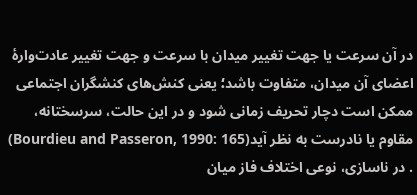در آن سرعت یا جهت تغییر میدان با سرعت و جهت تغییر عادت‌وارۀ اعضای آن میدان، متفاوت باشد؛ یعنی کنش‌های کنشگران اجتماعی ممکن است دچار تحریف زمانی شود و در این حالت، سرسختانه، مقاوم یا نادرست به نظر آید(Bourdieu and Passeron, 1990: 165) . در ناسازی، نوعی اختلاف فاز میان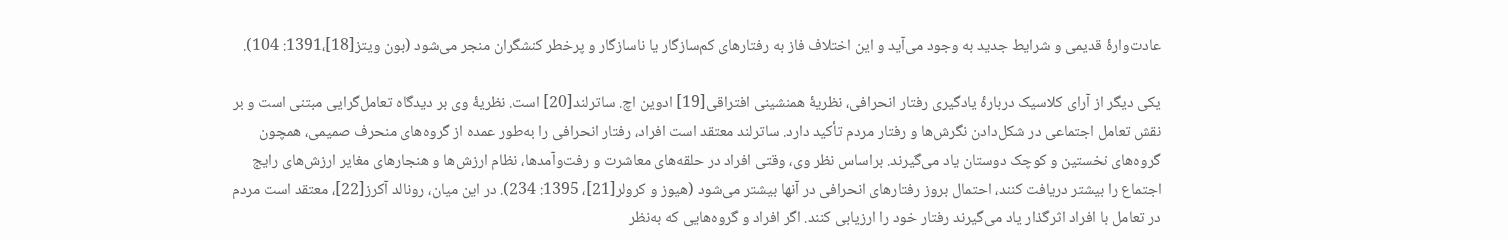عادت‌وارۀ قدیمی و شرایط جدید به وجود می‌آید و این اختلاف فاز به رفتارهای کم‌سازگار یا ناسازگار و پرخطر کنشگران منجر می‌شود (بون ویتز[18]،1391: 104).

یکی دیگر از آرای کلاسیک دربارۀ یادگیری رفتار انحرافی، نظریۀ همنشینی افتراقی[19] ادوین اچ. ساترلند[20] است. نظریۀ وی بر دیدگاه تعامل‌گرایی مبتنی است و بر نقش تعامل اجتماعی در شکل‌دادن نگرش‌ها و رفتار مردم تأکید دارد. ساترلند معتقد است افراد، رفتار انحرافی را به‌طور عمده از گروه‌های منحرف صمیمی، همچون گروه‌های نخستین و کوچک دوستان یاد می‌گیرند. براساس نظر وی، وقتی افراد در حلقه‌های معاشرت و رفت‌وآمدها، نظام ارزش‌ها و هنجارهای مغایر ارزش‌های رایج اجتماع را بیشتر دریافت کنند، احتمال بروز رفتارهای انحرافی در آنها بیشتر می‌شود (هیوز و کرولر[21]، 1395: 234). در این میان، رونالد آکرز[22]، معتقد است مردم در تعامل با افراد اثرگذار یاد می‌گیرند رفتار خود را ارزیابی کنند. اگر افراد و گروه‌هایی که به‌نظر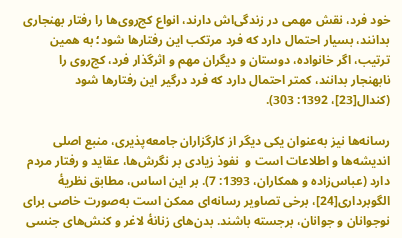خود فرد، نقش مهمی در زندگی‌اش دارند، انواع کج‌روی‌ها را رفتار بهنجاری بدانند، بسیار احتمال دارد که فرد مرتکب این رفتارها شود؛ به همین ترتیب، اگر خانواده، دوستان و دیگران مهم و اثرگذار فرد، کج‌روی را نابهنجار بدانند، کمتر احتمال دارد که فرد درگیر این رفتارها شود (کندال[23]، 1392: 303).

رسانه‌ها نیز به‌عنوان یکی دیگر از کارگزاران جامعه‌پذیری، منبع اصلی اندیشه‌ها و اطلاعات است و  نفوذ زیادی بر نگرش‌ها، عقاید و رفتار مردم دارد (عباس‌زاده و همکاران، 1393: 7). بر این اساس، مطابق نظریۀ الگوبرداری[24]، برخی تصاویر رسانه‌ای ممکن است به‌صورت خاصی برای نوجوانان و جوانان، برجسته باشند. بدن‌های زنانۀ لاغر و کنش‌های جنسی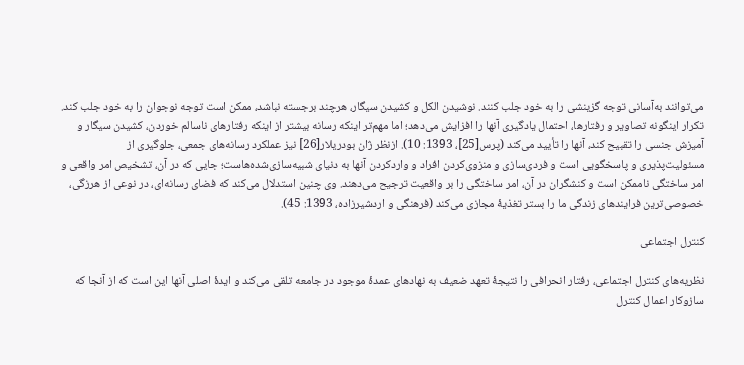می‌توانند به‌آسانی توجه گزینشی را به خود جلب کنند. نوشیدن الکل و کشیدن سیگار، هرچند برجسته نباشد، ممکن است توجه نوجوان را به خود جلب کند. تکرار اینگونه تصاویر و رفتارها، احتمال یادگیری آنها را افزایش می‌دهد؛ اما مهم‌تر اینکه رسانه بیشتر از اینکه رفتارهای ناسالم خوردن، کشیدن سیگار و آمیزش جنسی را تقبیح کند، آنها را تأیید می‌کند (پرس[25]، 1393: 10). ازنظر ژان بودریلار[26] نیز عملکرد رسانه‌های جمعی، جلوگیری از مسئولیت‌پذیری و پاسخگویی است و فردی‌سازی و منزوی‌کردن افراد و واردکردن آنها به دنیای شبیه‌سازی‌شده‌هاست؛ جایی که در آن، تشخیص امر واقعی و امر ساختگی ناممکن است و کنشگران در آن، امر ساختگی را بر واقعیت ترجیح می‌دهند. وی چنین استدلال می‌کند که فضای رسانه‌ای، در نوعی از هرزگی، خصوصی‌ترین فرایندهای زندگی ما را بستر تغذیۀ مجازی می‌کند (فرهنگی و اردشیرزاده، 1393: 45).

کنترل اجتماعی

نظریه‌های کنترل اجتماعی، رفتار انحرافی را نتیجۀ تعهد ضعیف به نهادهای عمدۀ موجود در جامعه تلقی می‌کند و ایدۀ اصلی‌ آنها این است که از آنجا که سازوکار اعمال کنترل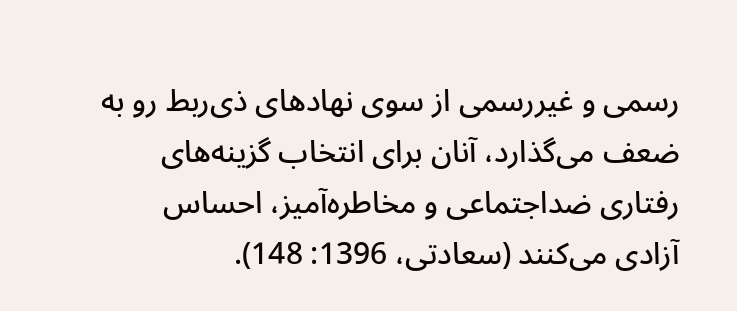رسمی و غیررسمی از سوی نهادهای ذی‌ربط رو به ضعف می‌گذارد، آنان برای انتخاب گزینه‌های رفتاری ضداجتماعی و مخاطره‌آمیز، احساس آزادی می‌کنند (سعادتی، 1396: 148).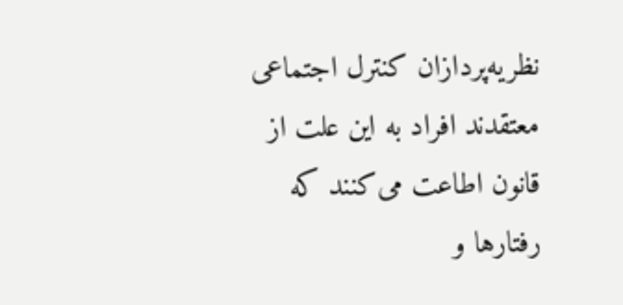نظریه‌پردازان کنترل اجتماعی معتقدند افراد به این علت از قانون اطاعت می‌کنند که رفتارها و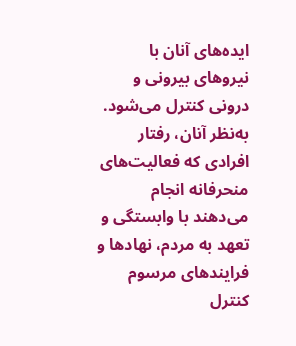ایده‌های آنان با نیروهای بیرونی و درونی کنترل می‌شود. به‌نظر آنان، رفتار افرادی که فعالیت‌های منحرفانه انجام می‌دهند با وابستگی و تعهد به مردم، نهادها و فرایندهای مرسوم کنترل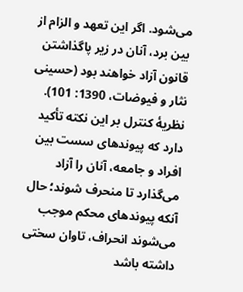می‌شود. اگر این تعهد و الزام از بین برد، آنان در زیر پاگذاشتن قانون آزاد خواهند بود (حسینی نثار و فیوضات، 1390: 101). نظریۀ کنترل بر این نکته تأکید دارد که پیوندهای سست بین افراد و جامعه، آنان را آزاد می‌گذارد تا منحرف شوند؛ حال آنکه پیوندهای محکم موجب می‌شوند انحراف، تاوان سختی داشته باشد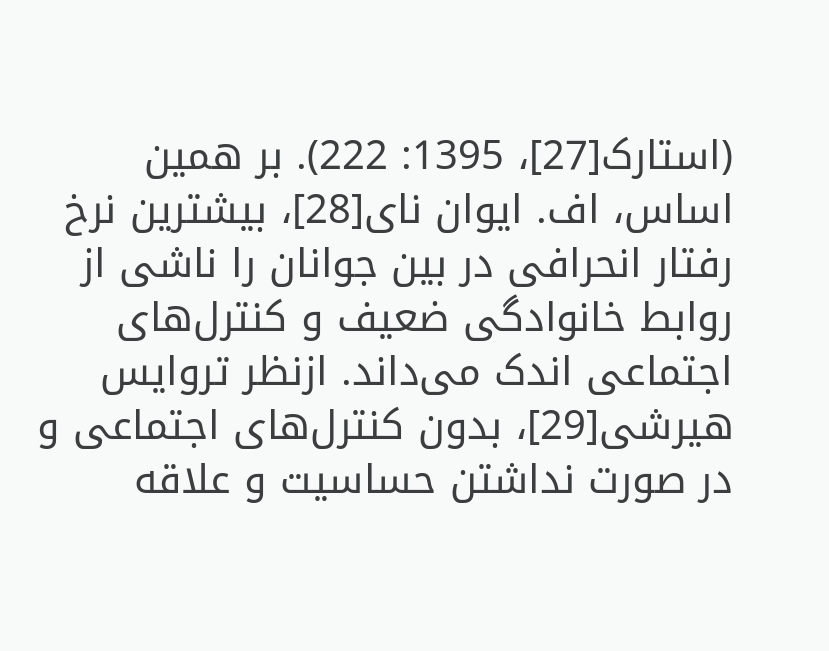(استارک[27]، 1395: 222). بر همین اساس، اف. ایوان نای[28]، بیشترین نرخ رفتار انحرافی در بین جوانان را ناشی از روابط خانوادگی ضعیف و کنترل‌های اجتماعی اندک می‌داند. ازنظر تروایس هیرشی[29]، بدون کنترل‌های اجتماعی و در صورت نداشتن حساسیت و علاقه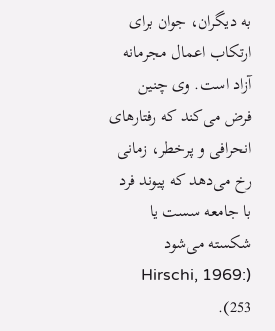به دیگران، جوان برای ارتکاب اعمال مجرمانه آزاد است. وی چنین فرض می‌کند که رفتارهای انحرافی و پرخطر، زمانی رخ می‌دهد که پیوند فرد با جامعه سست یا شکسته می‌شود (Hirschi, 1969: 253).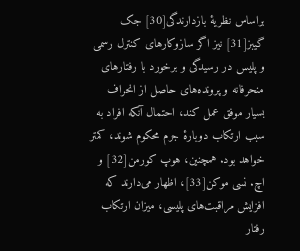براساس نظریۀ بازدارندگی[30] جک گیبز[31] نیز اگر سازوکارهای کنترل رسمی و پلیس در رسیدگی و برخورد با رفتارهای منحرفانه و پرونده‌های حاصل از انحراف بسیار موفق عمل کند، احتمال آنکه افراد به سبب ارتکاب دوبارۀ جرم محکوم شوند، کمتر خواهد بود. همچنین، هوپ کورمن[32] و اچ. نسی موکن[33]، اظهار می‌دارند که افزایش مراقبت‌های پلیسی، میزان ارتکاب رفتار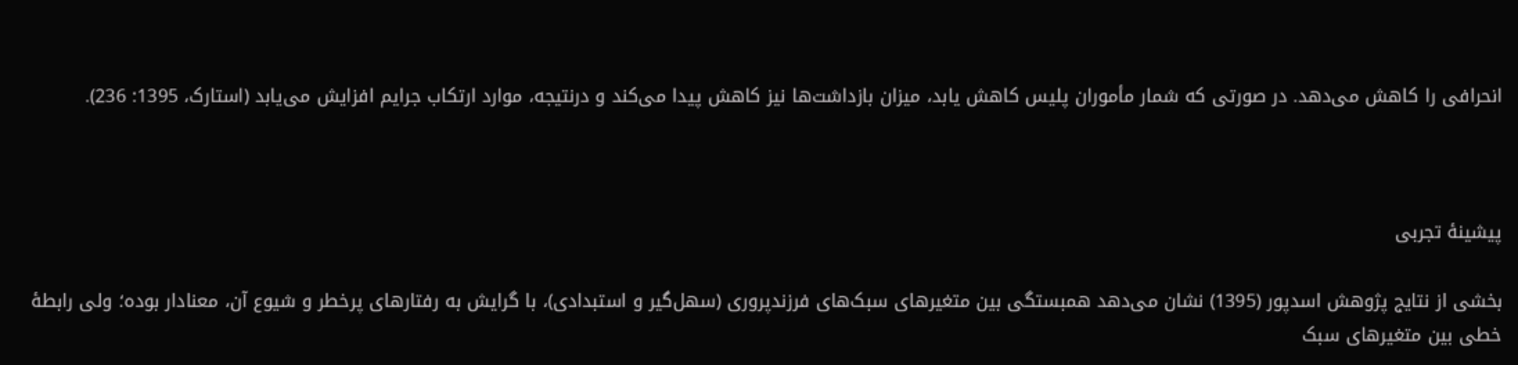انحرافی را کاهش می‌دهد. در صورتی که شمار مأموران پلیس کاهش یابد، میزان بازداشت‌ها نیز کاهش پیدا می‌کند و درنتیجه، موارد ارتکاب جرایم افزایش می‌یابد (استارک، 1395: 236).



پیشینۀ تجربی

بخشی از نتایج پژوهش اسدپور (1395) نشان می‌دهد همبستگی بین متغیرهای سبک‌های فرزندپروری (سهل‌گیر و استبدادی)، با گرایش به رفتارهای پرخطر و شیوع آن، معنادار بوده؛ ولی رابطۀ خطی بین متغیرهای سبک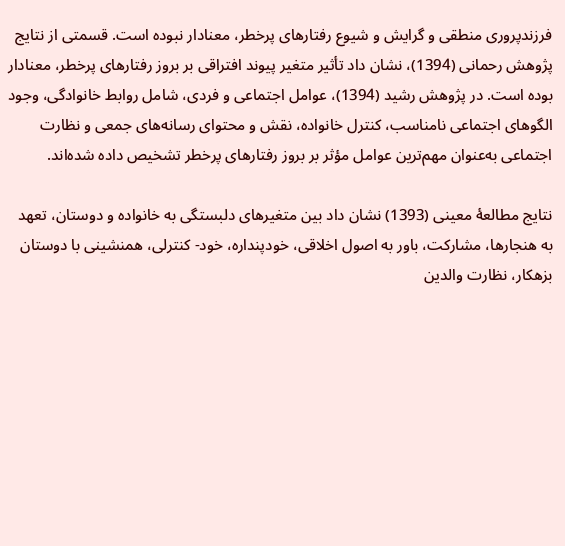فرزندپروری منطقی و گرایش و شیوع رفتارهای پرخطر، معنادار نبوده است. قسمتی از نتایج پژوهش رحمانی (1394)، نشان داد تأثیر متغیر پیوند افتراقی بر بروز رفتارهای پرخطر، معنادار بوده است. در پژوهش رشید (1394)، عوامل اجتماعی و فردی، شامل روابط خانوادگی، وجود الگوهای اجتماعی نامناسب، کنترل خانواده، نقش و محتوای رسانه‌های جمعی و نظارت اجتماعی به‌عنوان مهم‌ترین عوامل مؤثر بر بروز رفتارهای پرخطر تشخیص داده شده‌اند.

نتایج مطالعۀ معینی (1393) نشان داد بین متغیرهای دلبستگی به خانواده و دوستان، تعهد به هنجارها، مشارکت، باور به اصول اخلاقی، خودپنداره، خود- کنترلی، همنشینی با دوستان بزهکار، نظارت والدین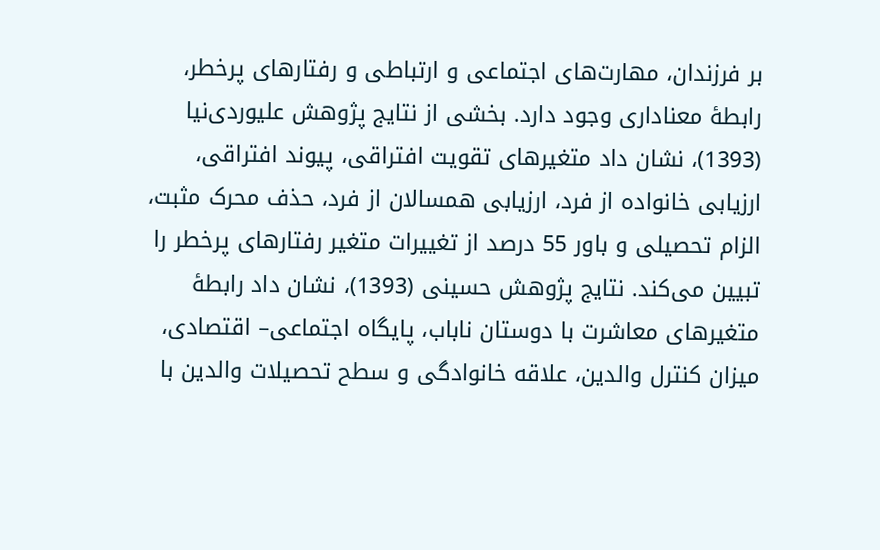بر فرزندان، مهارت‌های اجتماعی و ارتباطی و رفتارهای پرخطر، رابطۀ معناداری وجود دارد. بخشی از نتایج پژوهش علیوردی‌نیا (1393)، نشان داد متغیرهای تقویت افتراقی، پیوند افتراقی، ارزیابی خانواده از فرد، ارزیابی همسالان از فرد، حذف محرک مثبت، الزام تحصیلی و باور 55 درصد از تغییرات متغیر رفتارهای پرخطر را تبیین می‌کند. نتایج پژوهش حسینی (1393)، نشان داد رابطۀ متغیرهای معاشرت با دوستان ناباب، پایگاه اجتماعی– اقتصادی، میزان کنترل والدین، علاقه خانوادگی و سطح تحصیلات والدین با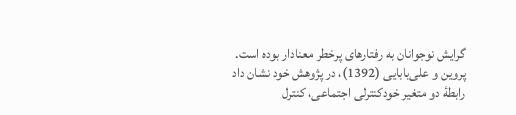گرایش نوجوانان به رفتارهای پرخطر معنادار بوده است. پروین و علی‌بابایی (1392)، در پژوهش خود نشان داد رابطۀ دو متغیر خودکنترلی اجتماعی، کنترل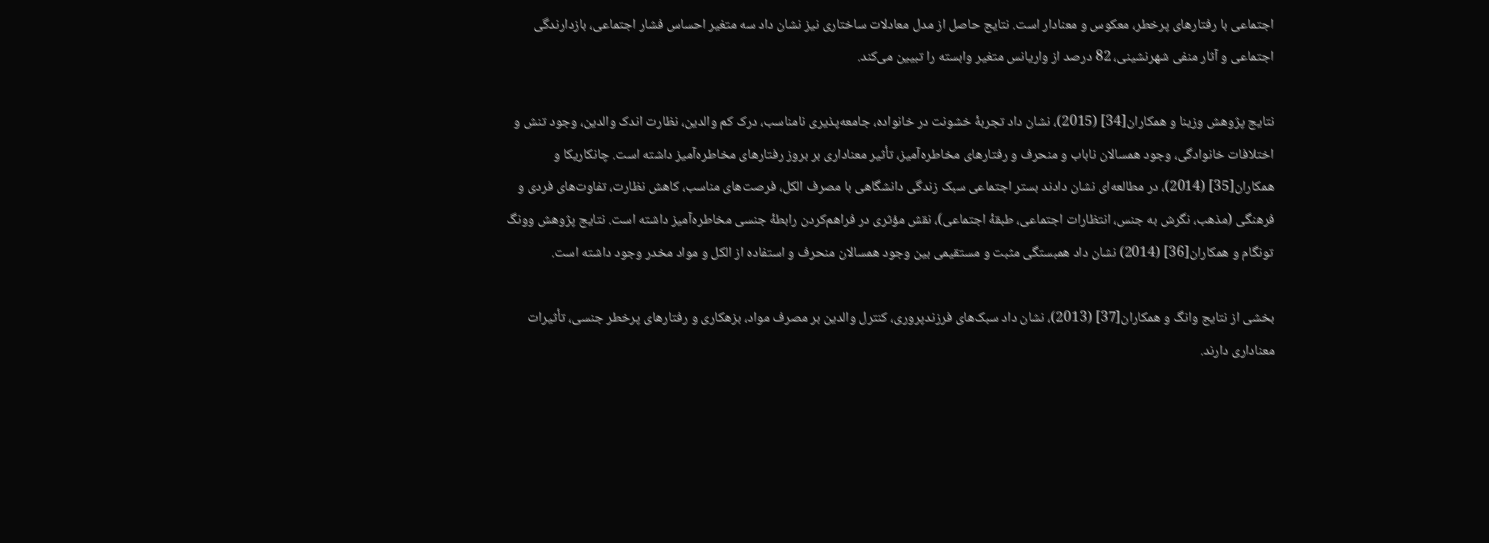اجتماعی با رفتارهای پرخطر، معکوس و معنادار است. نتایج حاصل از مدل معادلات ساختاری نیز نشان داد سه متغیر احساس فشار اجتماعی، بازدارندگی اجتماعی و آثار منفی شهرنشینی، 82 درصد از واریانس متغیر وابسته را تبیین می‌کند.

نتایج پژوهش وزینا و همکاران[34] (2015)، نشان داد تجربۀ خشونت در خانواده، جامعه‌پذیری نامناسب، درک کم والدین، نظارت اندک والدین، وجود تنش و اختلافات خانوادگی، وجود همسالان ناباب و منحرف و رفتارهای مخاطره‌آمیز، تأثیر معناداری بر بروز رفتارهای مخاطره‌آمیز داشته است. چانکاریکا و همکاران[35] (2014)، در مطالعه‌ای نشان دادند بستر اجتماعی سبک زندگی دانشگاهی با مصرف الکل، فرصت‌های مناسب، کاهش نظارت، تفاوت‌های فردی و فرهنگی (مذهب، نگرش به جنس، انتظارات اجتماعی، طبقۀ اجتماعی)، نقش مؤثری در فراهم‌کردن رابطۀ جنسی مخاطره‌آمیز داشته است. نتایج پژوهش وونگ تونگام و همکاران[36] (2014) نشان داد همبستگی مثبت و مستقیمی بین وجود همسالان منحرف و استفاده از الکل و مواد مخدر وجود داشته است.

بخشی از نتایج وانگ و همکاران[37] (2013)، نشان داد سبک‌های فرزندپروری، کنترل والدین بر مصرف مواد، بزهکاری و رفتارهای پرخطر جنسی، تأثیرات معناداری دارند.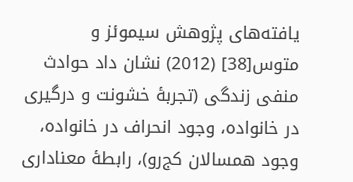یافته‌های پژوهش سیموئز و متوس[38] (2012) نشان داد حوادث منفی زندگی (تجربۀ خشونت و درگیری در خانواده، وجود انحراف در خانواده، وجود همسالان کج‌رو)، رابطۀ معناداری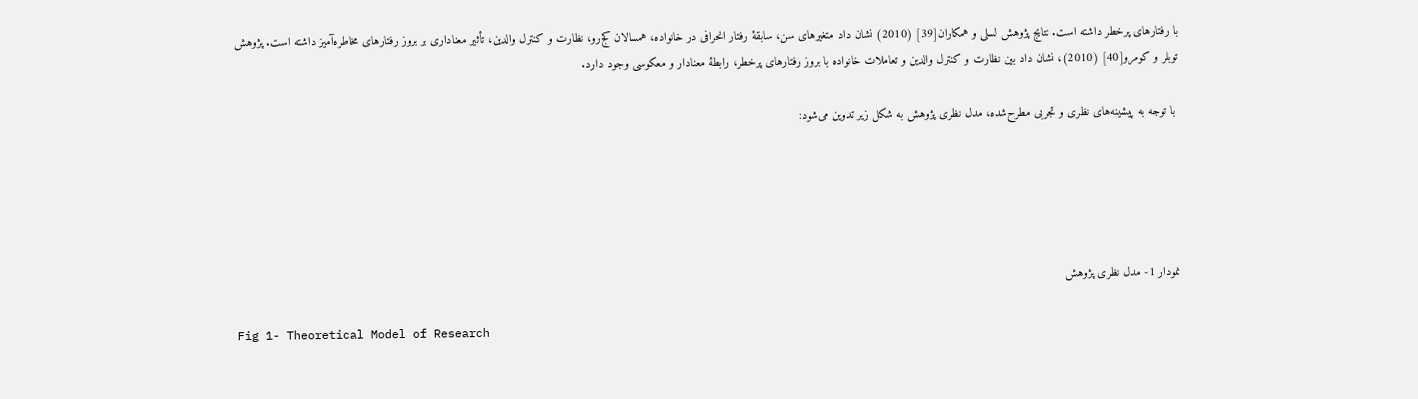با رفتارهای پرخطر داشته است. نتایج پژوهش لسلی و همکاران[39] (2010) نشان‌ داد متغیرهای سن، سابقۀ رفتار انحرافی در خانواده، همسالان کج‌رو، نظارت و کنترل والدین، تأثیر معناداری بر بروز رفتارهای مخاطره‌آمیز داشته‌ است. پژوهش توبلر و کومرو[40] (2010)، نشان داد بین نظارت و کنترل والدین و تعاملات خانواده با بروز رفتارهای پرخطر، رابطۀ معنادار و معکوسی وجود دارد.

 با توجه به پیشینه‌های نظری و تجربی مطرح‌شده، مدل نظری پژوهش به شکل زیر تدوین می‌شود:





نمودار 1- مدل نظری پژوهش

Fig 1- Theoretical Model of Research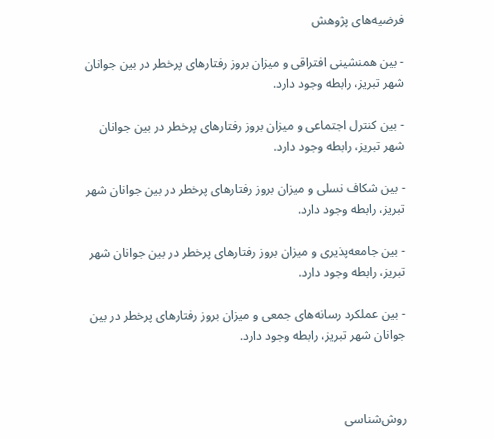فرضیه‌های پژوهش

- بین همنشینی افتراقی و میزان بروز رفتارهای پرخطر در بین جوانان شهر تبریز، رابطه وجود دارد.

- بین کنترل اجتماعی و میزان بروز رفتارهای پرخطر در بین جوانان شهر تبریز، رابطه وجود دارد.

- بین شکاف نسلی و میزان بروز رفتارهای پرخطر در بین جوانان شهر تبریز، رابطه وجود دارد.

- بین جامعه‌پذیری و میزان بروز رفتارهای پرخطر در بین جوانان شهر تبریز، رابطه وجود دارد.

- بین عملکرد رسانه‌های جمعی و میزان بروز رفتارهای پرخطر در بین جوانان شهر تبریز، رابطه وجود دارد.



روش‌شناسی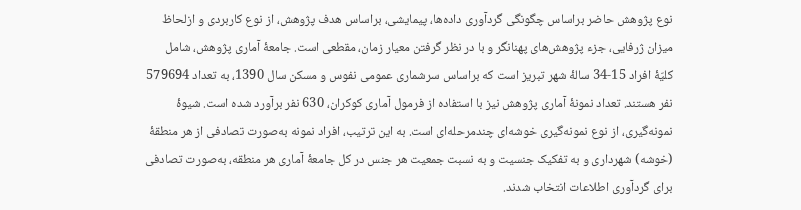نوع پژوهش حاضر براساس چگونگی گردآوری داده‌ها، پیمایشی، براساس هدف پژوهش، از نوع کاربردی و ازلحاظ میزان ژرفایی، جزء پژوهش‌های پهنانگر و با در نظر گرفتن معیار زمان، مقطعی است. جامعۀ آماری پژوهش، شامل کلیّۀ افراد 15-34 سالۀ شهر تبریز است که براساس سرشماری عمومی نفوس و مسکن سال 1390، به تعداد 579694 نفر هستند. تعداد نمونۀ آماری پژوهش نیز با استفاده از فرمول آماری کوکران، 630 نفر برآورد شده است. شیوۀ نمونه‌گیری، از نوع نمونه‌گیری خوشه‌ای چندمرحله‌ای است. به این ترتیب، افراد نمونه به‌صورت تصادفی از هر منطقۀ (خوشه) شهرداری و به تفکیک جنسیت و به نسبت جمعیت هر جنس در کل جامعۀ آماری هر منطقه، به‌صورت تصادفی برای گردآوری اطلاعات انتخاب شدند.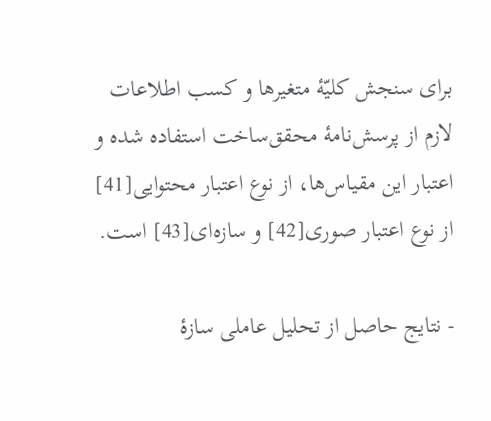برای سنجش کلیّۀ متغیرها و کسب اطلاعات لازم از پرسش‌نامۀ محقق‌ساخت استفاده شده و اعتبار این مقیاس‌ها، از نوع اعتبار محتوایی[41] از نوع اعتبار صوری[42] و سازه‌ای[43] است.

- نتایج حاصل از تحلیل عاملی سازۀ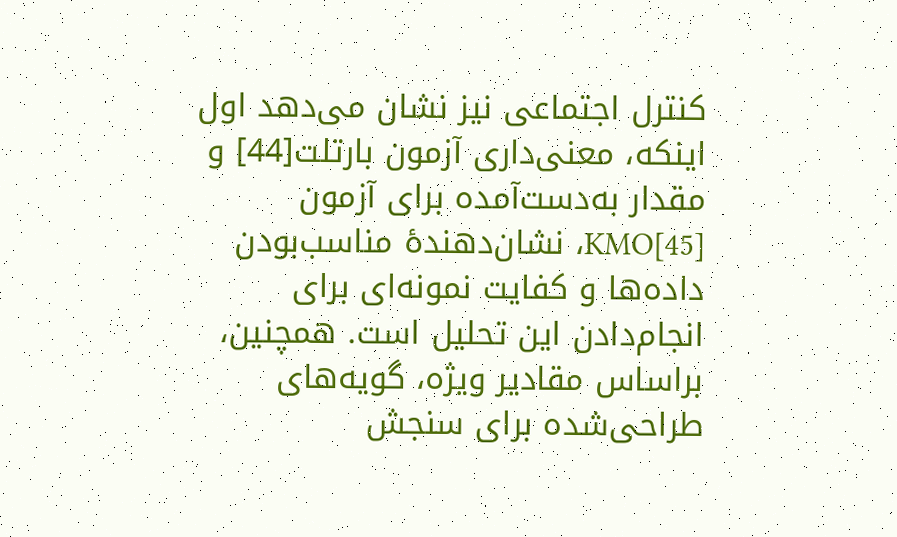کنترل اجتماعی نیز نشان می‌دهد اول اینکه، معنی‌داری آزمون بارتلت[44] و مقدار به‌دست‌آمده برای آزمون KMO[45]، نشان‌دهندۀ مناسب‌بودن داده‌ها و کفایت نمونه‌ای برای انجام‌دادن این تحلیل است. همچنین، براساس مقادیر ویژه، گویه‌های طراحی‌شده برای سنجش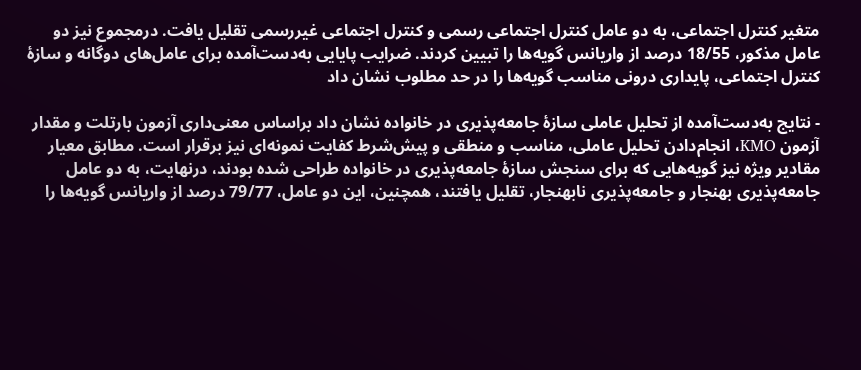متغیر کنترل اجتماعی، به دو عامل کنترل اجتماعی رسمی و کنترل اجتماعی غیررسمی تقلیل یافت. درمجموع نیز دو عامل مذکور، 18/55 درصد از واریانس گویه‌ها را تبیین کردند. ضرایب پایایی به‌دست‌آمده برای عامل‌های دوگانه و سازۀ کنترل اجتماعی، پایداری درونی مناسب گویه‌ها را در حد مطلوب نشان داد

- نتایج به‌دست‌آمده از تحلیل عاملی سازۀ جامعه‌پذیری در خانواده نشان داد براساس معنی‌داری آزمون بارتلت و مقدار آزمون KMO، انجام‌دادن تحلیل عاملی، مناسب و منطقی و پیش‌شرط کفایت نمونه‌ای نیز برقرار است. مطابق معیار مقادیر ویژه نیز گویه‌هایی که برای سنجش سازۀ جامعه‌پذیری در خانواده طراحی شده بودند، درنهایت، به دو عامل جامعه‌پذیری بهنجار و جامعه‌پذیری نابهنجار، تقلیل یافتند، همچنین، این دو عامل، 79/77 درصد از واریانس گویه‌ها را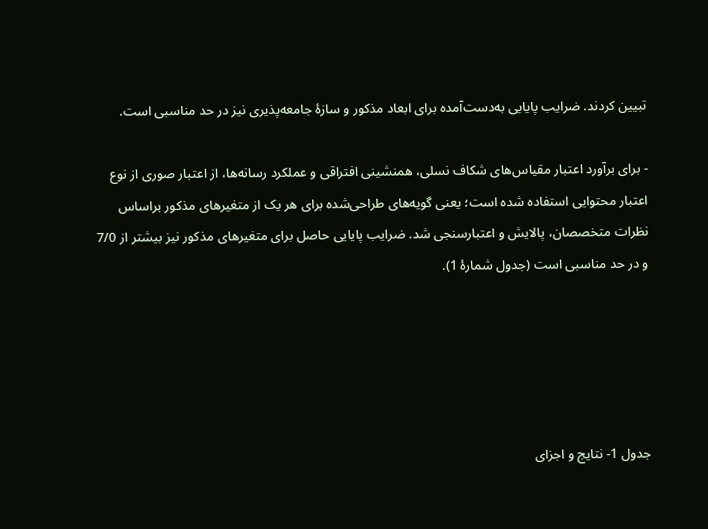تبیین کردند. ضرایب پایایی به‌دست‌آمده برای ابعاد مذکور و سازۀ جامعه‌پذیری نیز در حد مناسبی است.

- برای برآورد اعتبار مقیاس‌های شکاف نسلی، همنشینی افتراقی و عملکرد رسانه‌ها، از اعتبار صوری از نوع اعتبار محتوایی استفاده شده است؛ یعنی گویه‌های طراحی‌شده برای هر یک از متغیرهای مذکور براساس نظرات متخصصان، پالایش و اعتبارسنجی شد. ضرایب پایایی حاصل برای متغیرهای مذکور نیز بیشتر از 7/0 و در حد مناسبی است (جدول شمارۀ 1).





جدول 1- نتایج و اجزای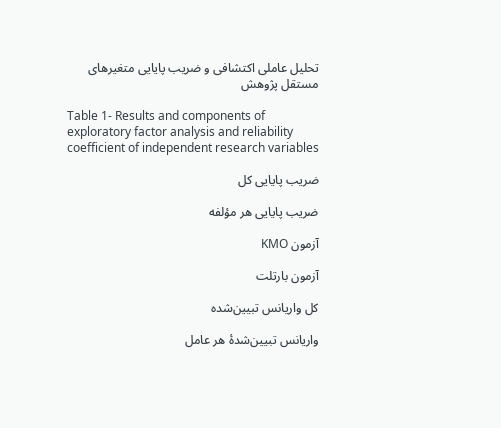تحلیل عاملی اکتشافی و ضریب پایایی متغیرهای مستقل پژوهش

Table 1- Results and components of exploratory factor analysis and reliability coefficient of independent research variables

ضریب پایایی کل

ضریب پایایی هر مؤلفه

آزمون KMO

آزمون بارتلت

کل واریانس تبیین‌شده

واریانس تبیین‌شدۀ هر عامل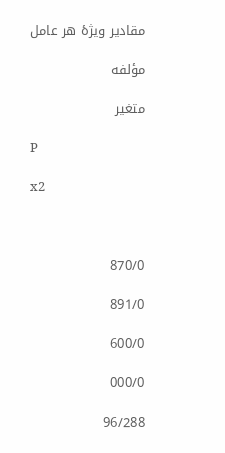مقادیر ویژۀ هر عامل

مؤلفه

متغیر

P

x2



870/0

891/0

600/0

000/0

96/288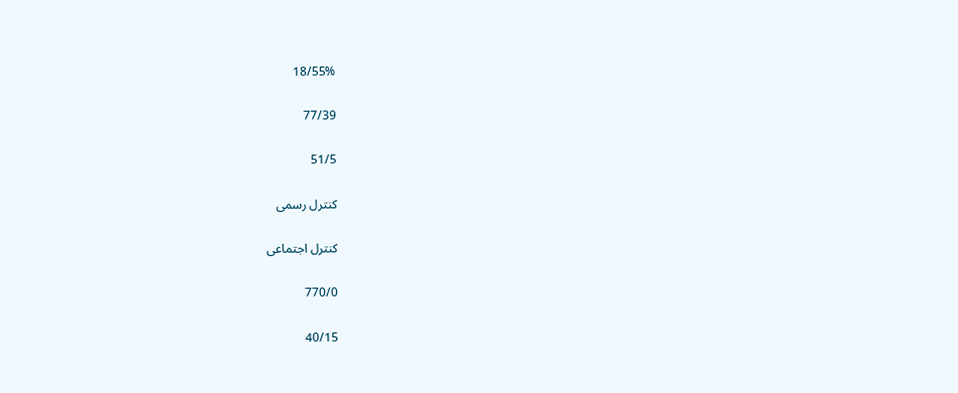18/55%

77/39

51/5

کنترل رسمی

کنترل اجتماعی

770/0

40/15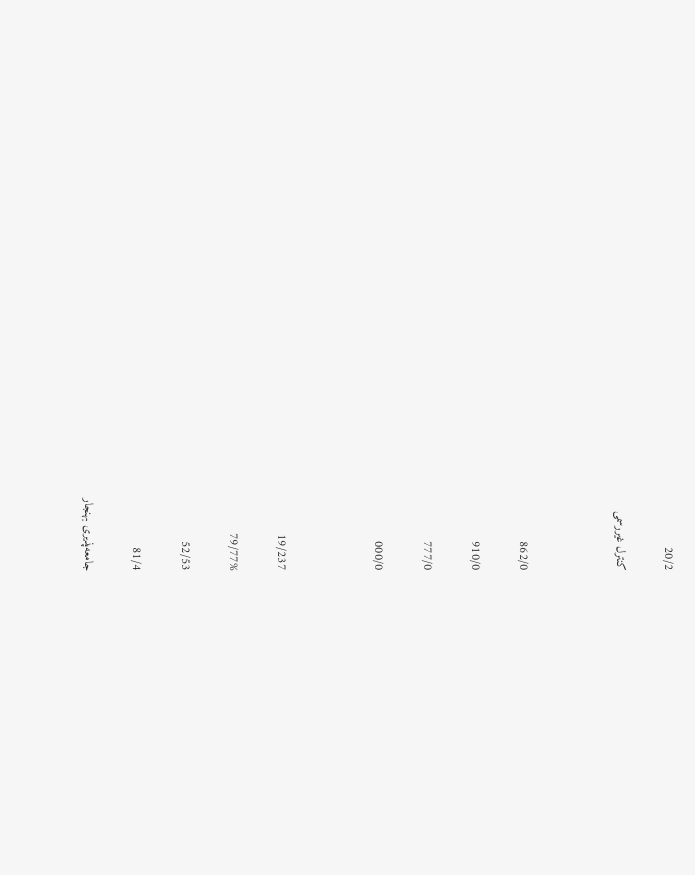20/2

کنترل غیررسمی



862/0

910/0

777/0

000/0



19/237

79/77%

52/53

81/4

جامعه‌پذیری بهنجار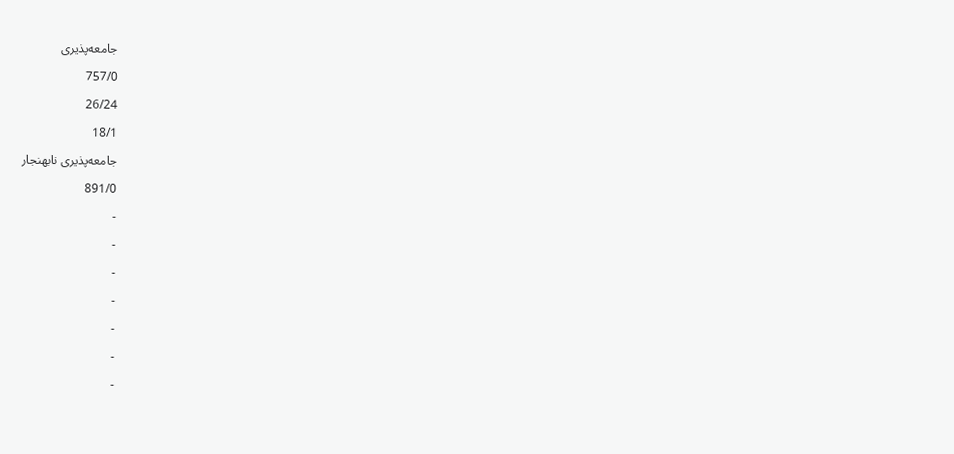جامعه‌پذیری

757/0

26/24

18/1

جامعه‌پذیری نابهنجار

891/0

-

-

-

-

-

-

-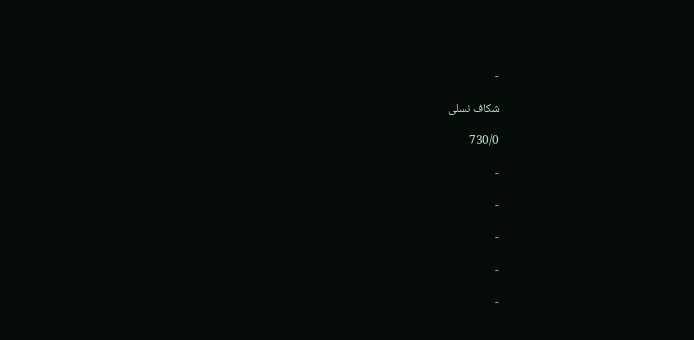-

شکاف نسلی

730/0

-

-

-

-

-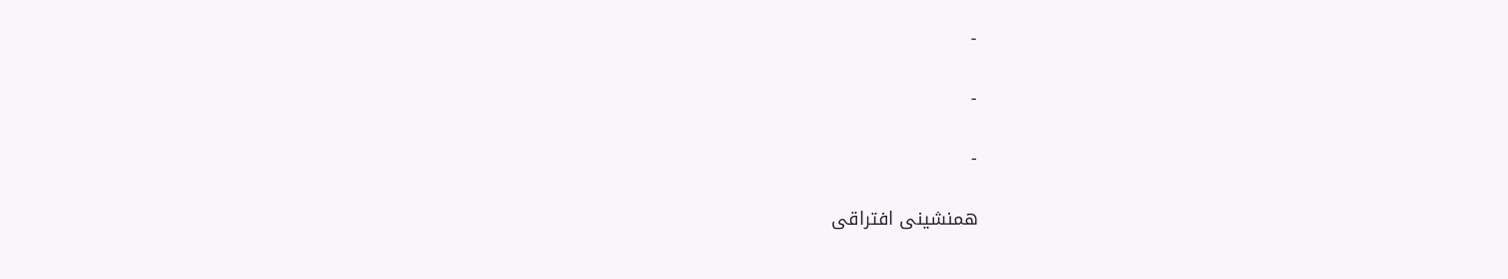-

-

-

همنشینی افتراقی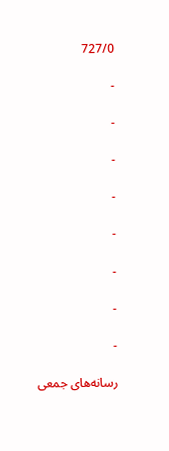727/0

-

-

-

-

-

-

-

-

رسانه‌های جمعی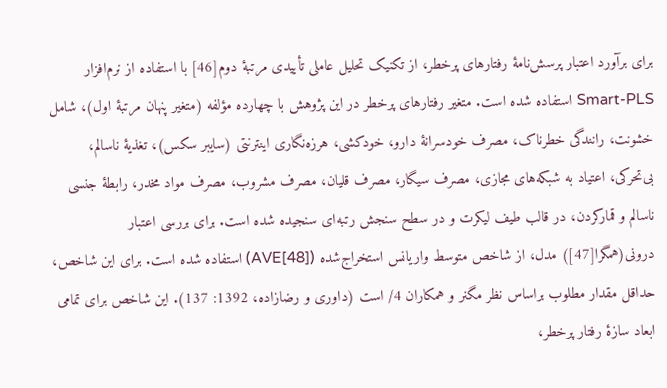برای برآورد اعتبار پرسش‌نامۀ رفتارهای پرخطر، از تکنیک تحلیل عاملی تأییدی مرتبۀ دوم[46] با استفاده از نرم‌افزار Smart-PLS استفاده شده است. متغیر رفتارهای پرخطر در این پژوهش با چهارده مؤلفه (متغیر پنهان مرتبۀ اول)، شامل خشونت، رانندگی خطرناک، مصرف خودسرانۀ دارو، خودکشی، هرزه‌نگاری اینترنتی (سایبر سکس)، تغذیۀ ناسالم، بی‌تحرکی، اعتیاد به شبکه‌های مجازی، مصرف سیگار، مصرف قلیان، مصرف مشروب، مصرف مواد مخدر، رابطۀ جنسی ناسالم و قمارکردن، در قالب طیف لیکرت و در سطح سنجش رتبه‌ای سنجیده شده است. برای بررسی اعتبار درونی(همگرا[47]) مدل، از شاخص متوسط واریانس استخراج‌شده (AVE[48]) استفاده شده است. برای این شاخص، حداقل مقدار مطلوب براساس نظر مگنر و همکاران 4/ است (داوری و رضازاده، 1392: 137). این شاخص برای تمامی ابعاد سازۀ رفتار پرخطر،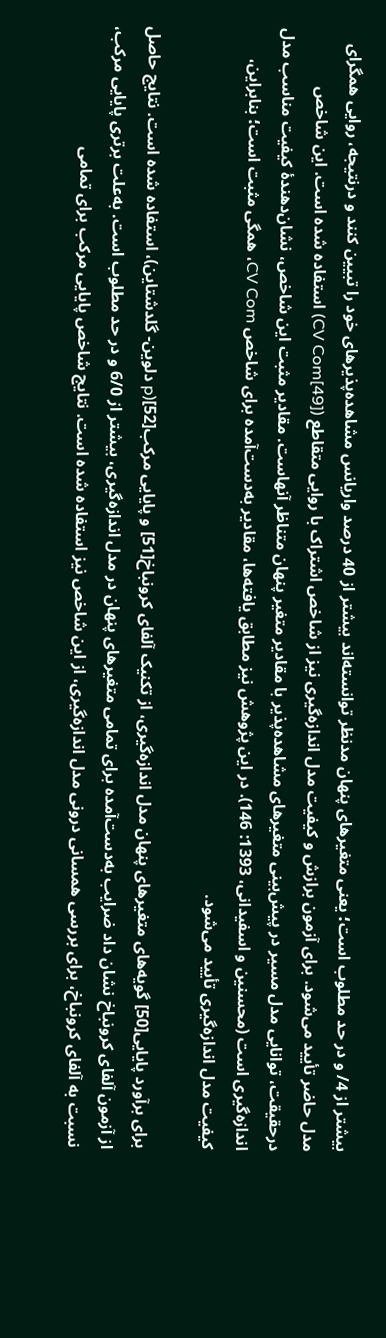بیشتر از 4/ و در حد مطلوب است؛ یعنی متغیرهای پنهان مدنظر توانسته‌اند بیشتر از 40 درصد واریانس مشاهده‌پذیرهای خود را تبیین کنند و درنتیجه، روایی همگرای مدل حاضر تأیید می‌شود. برای آزمون برازش و کیفیت مدل اندازه‌گیری نیز از شاخص اشتراک با روایی متقاطع (CV Com[49]) استفاده شده است. این شاخص درحقیقت، توانایی مدل مسیر در پیش‌بینی متغیرهای مشاهده‌پذیر با مقادیر متغیر پنهان متناظر آنهاست. مقادیر مثبت این شاخص، نشان‌دهندۀ کیفیت مناسب مدل اندازه‌گیری است (محسنین و اسفیدانی، 1393: 146). در این پژوهش نیز مطابق یافته‌ها، مقادیر به‌دست‌آمده برای شاخص CV Com، همگی مثبت است؛ بنابراین، کیفیت مدل اندازه‌گیری تأیید می‌شود.

برای برآورد پایایی[50] گویه‌های متغیرهای پنهان مدل اندازه‌گیری، از تکنیک آلفای کرونباخ[51] و پایایی مرکب[52](p دلوین- گلدشتاین)، استفاده شده است. نتایج حاصل از آزمون آلفای کرونباخ نشان داد ضرایب به‌دست‌آمده برای تمامی متغیرهای پنهان در مدل اندازه‌گیری، بیشتر از 6/0 و در حد مطلوب است. به‌علت برتری پایایی مرکب، نسبت به آلفای کرونباخ، برای بررسی همسانی درونی مدل اندازه‌گیری، از این شاخص نیز استفاده شده است. نتایج شاخص پایایی مرکب برای تمامی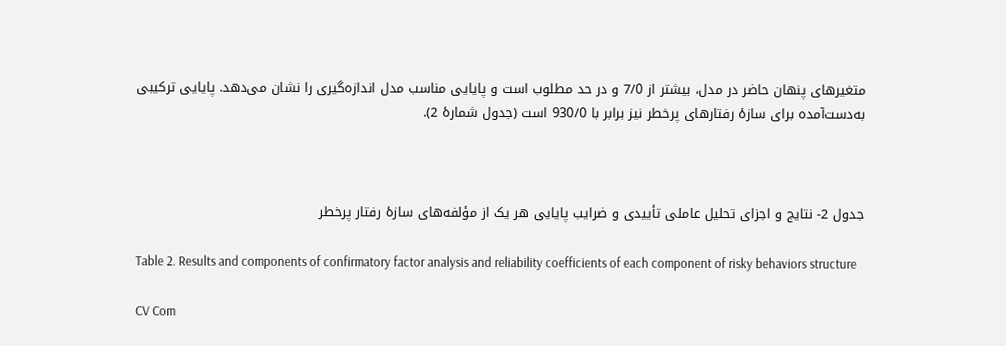متغیرهای پنهان حاضر در مدل، بیشتر از 7/0 و در حد مطلوب است و پایایی مناسب مدل اندازه‌گیری را نشان می‌دهد. پایایی ترکیبی به‌دست‌آمده برای سازۀ رفتارهای پرخطر نیز برابر با 930/0 است (جدول شمارۀ 2).



جدول 2- نتایج و اجزای تحلیل عاملی تأییدی و ضرایب پایایی هر یک از مؤلفه‌های سازۀ رفتار پرخطر

Table 2. Results and components of confirmatory factor analysis and reliability coefficients of each component of risky behaviors structure

CV Com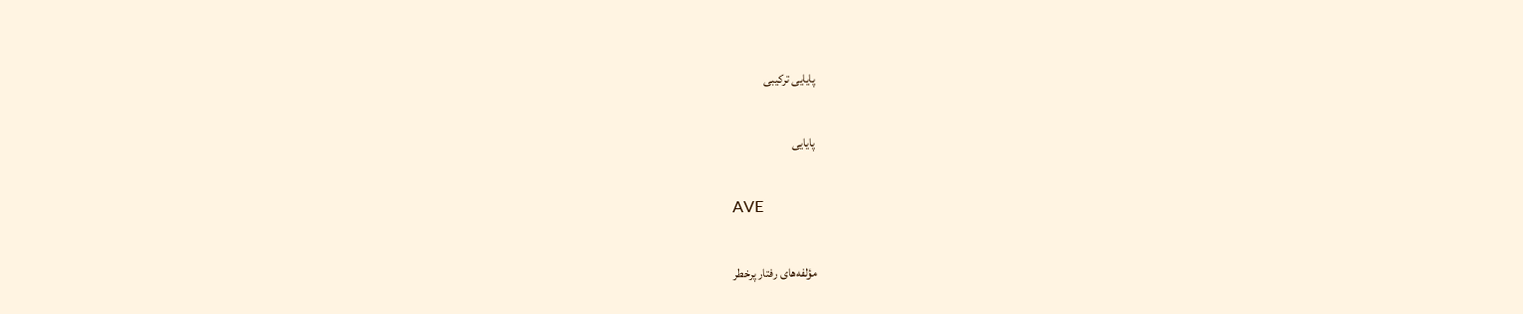پایایی ترکیبی

پایایی

AVE

مؤلفه‌های رفتار پرخطر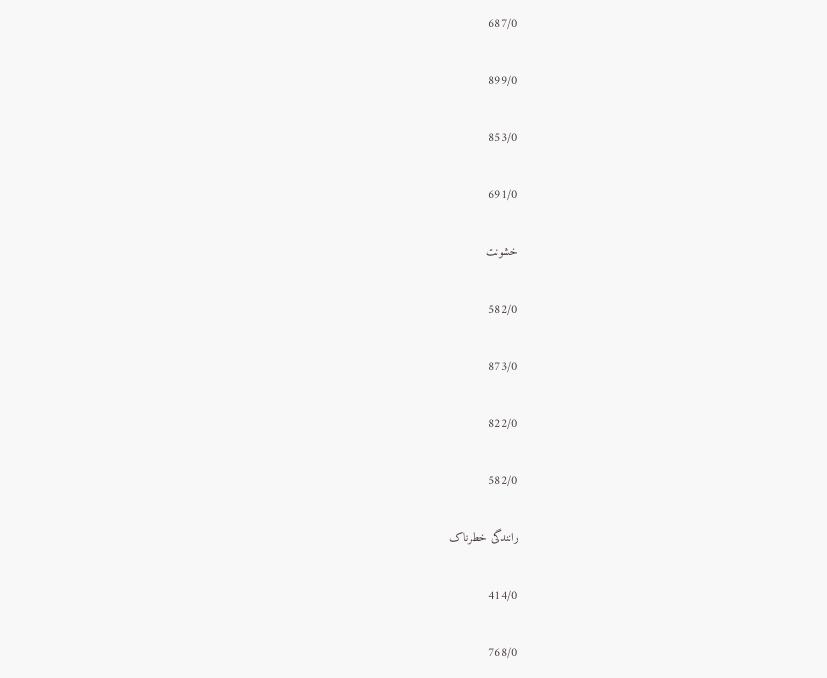687/0

899/0

853/0

691/0

خشونت

582/0

873/0

822/0

582/0

رانندگی خطرناک

414/0

768/0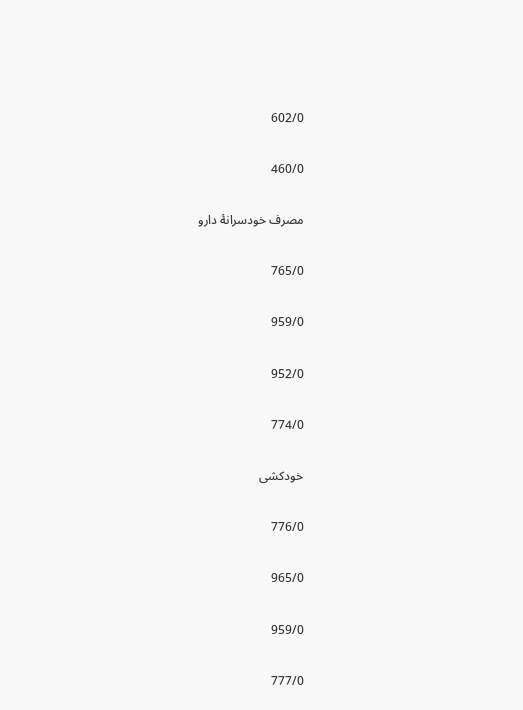602/0

460/0

مصرف خودسرانۀ دارو

765/0

959/0

952/0

774/0

خودکشی

776/0

965/0

959/0

777/0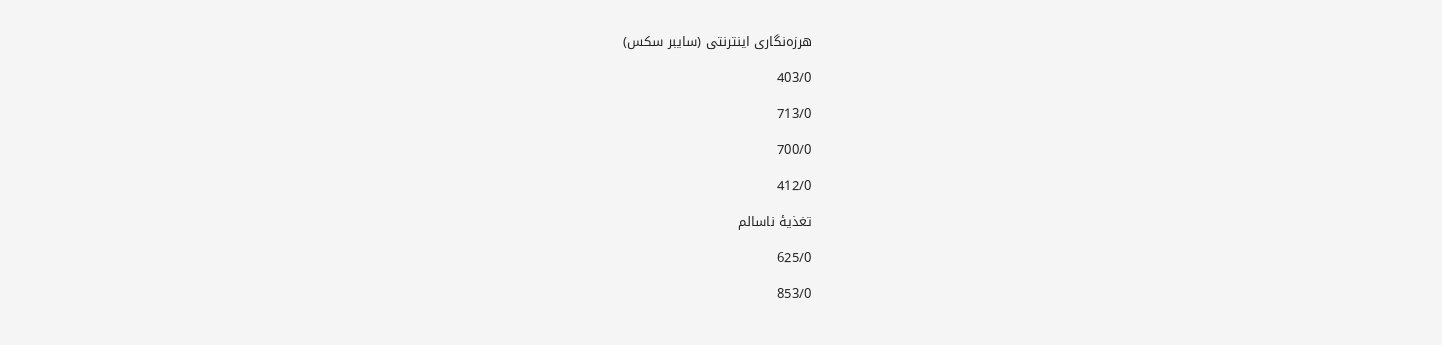هرزه‌نگاری اینترنتی (سایبر سکس)

403/0

713/0

700/0

412/0

تغذیۀ ناسالم

625/0

853/0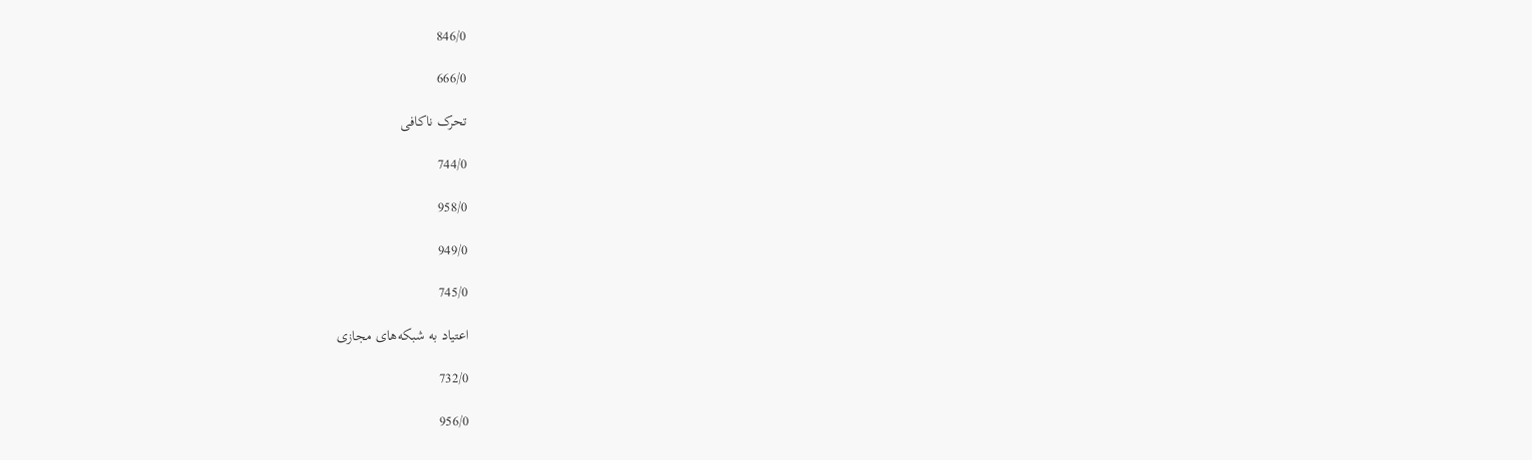846/0

666/0

تحرک ناکافی

744/0

958/0

949/0

745/0

اعتیاد به شبکه‌های مجازی

732/0

956/0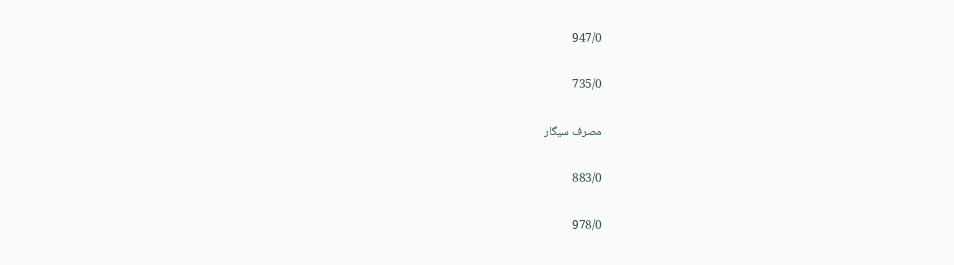947/0

735/0

مصرف سیگار

883/0

978/0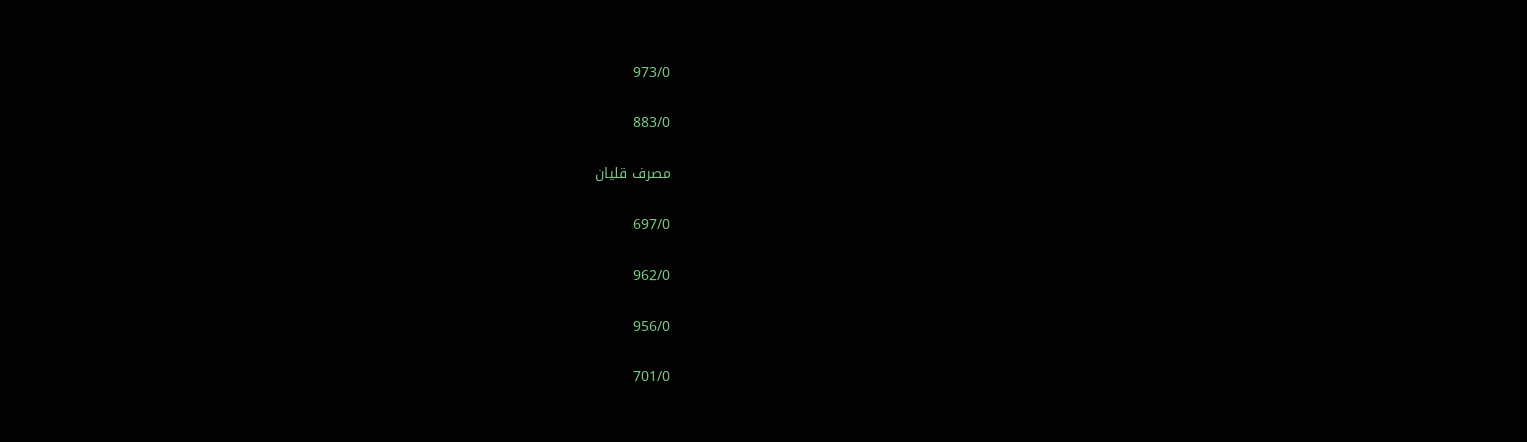973/0

883/0

مصرف قلیان

697/0

962/0

956/0

701/0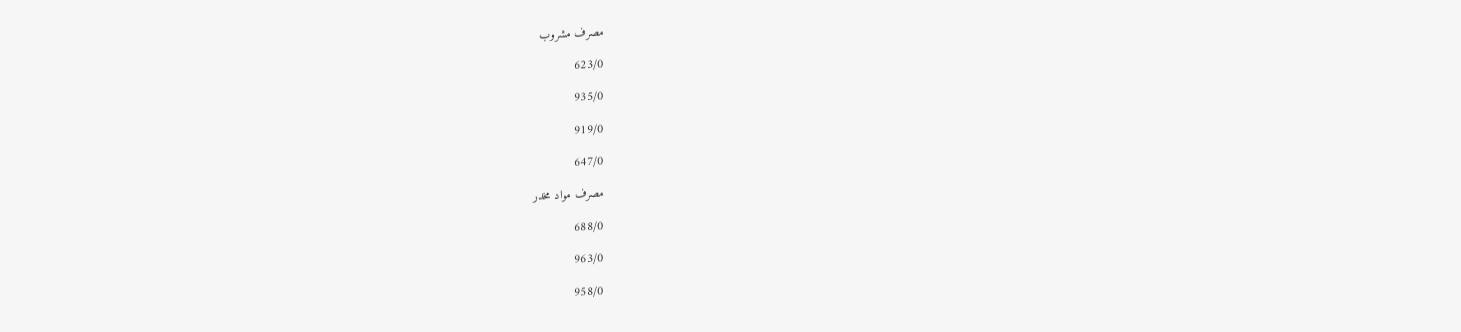مصرف مشروب

623/0

935/0

919/0

647/0

مصرف مواد مخدر

688/0

963/0

958/0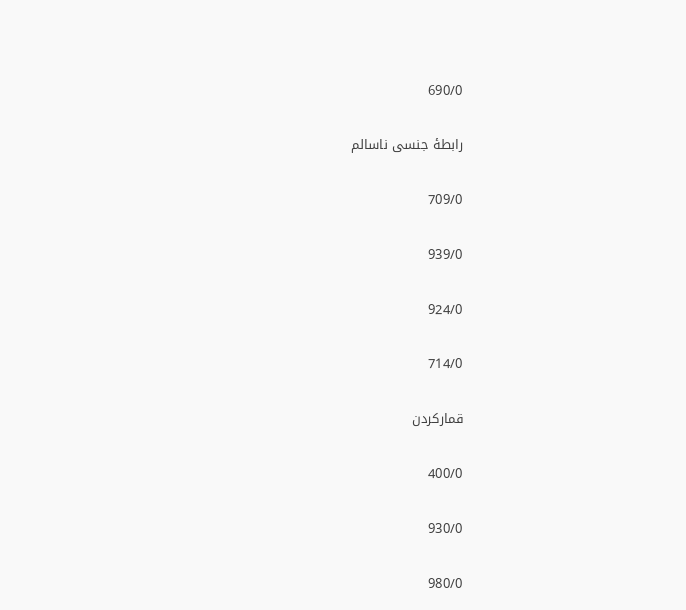690/0

رابطۀ جنسی ناسالم

709/0

939/0

924/0

714/0

قمارکردن

400/0

930/0

980/0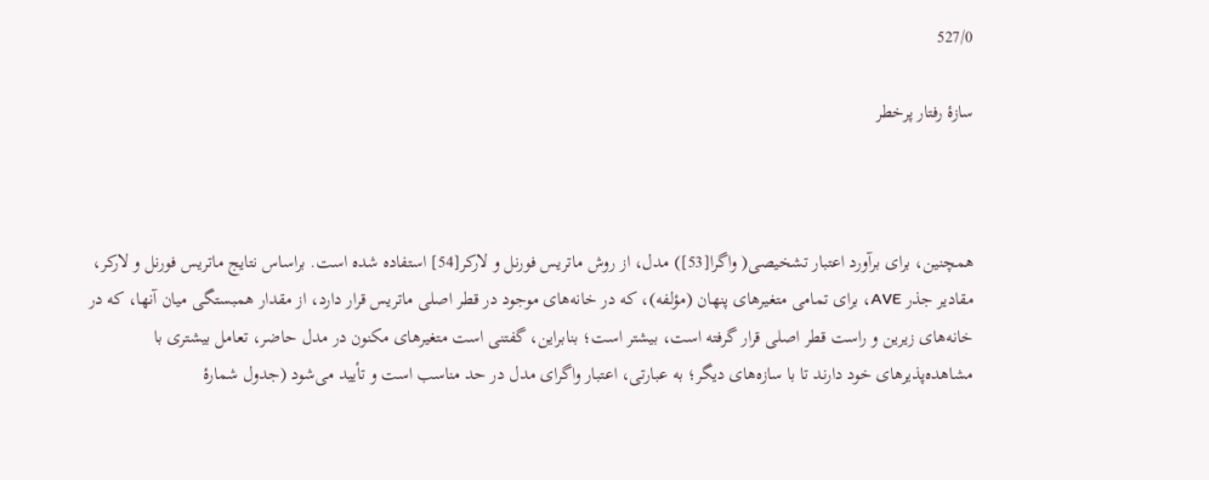527/0

سازۀ رفتار پرخطر



همچنین، برای برآورد اعتبار تشخیصی( واگرا[53]) مدل، از روش ماتریس فورنل و لارکر[54] استفاده شده است. براساس نتایج ماتریس فورنل و لارکر، مقادیر جذر AVE، برای تمامی متغیرهای پنهان (مؤلفه)، که در خانه‌های موجود در قطر اصلی ماتریس قرار دارد، از مقدار همبستگی میان آنها، که در خانه‌های زیرین و راست قطر اصلی قرار گرفته‌ است، بیشتر است؛ بنابراین، گفتنی است متغیرهای مکنون در مدل حاضر، تعامل بیشتری با مشاهده‌پذیرهای خود دارند تا با سازه‌های دیگر؛ به عبارتی، اعتبار واگرای مدل در حد مناسب است و تأیید می‌شود (جدول شمارۀ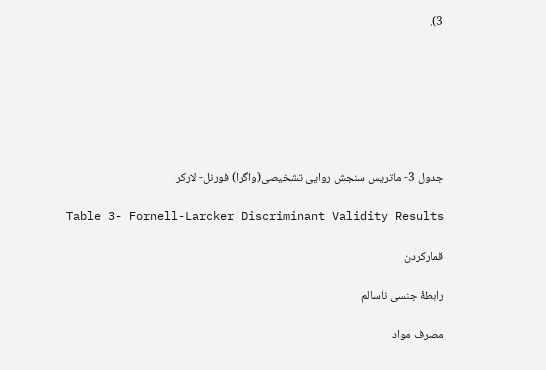3).







جدول 3- ماتریس سنجش روایی تشخیصی(واگرا) فورنل- لارکر

Table 3- Fornell-Larcker Discriminant Validity Results

قمارکردن

رابطۀ جنسی ناسالم

مصرف مواد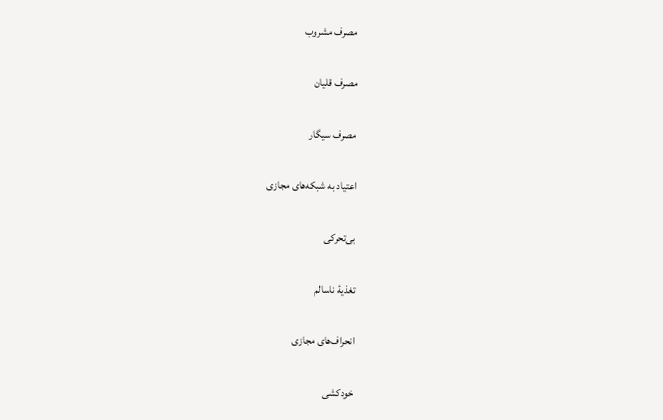مصرف مشروب

مصرف قلیان

مصرف سیگار

اعتیاد به شبکه‌های مجازی

بی‌تحرکی

تغذیۀ ناسالم

انحراف‌های مجازی

خودکشی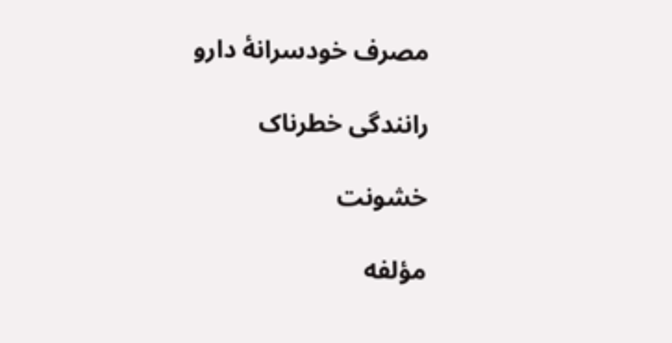مصرف خودسرانۀ دارو

رانندگی خطرناک

خشونت

مؤلفه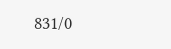831/0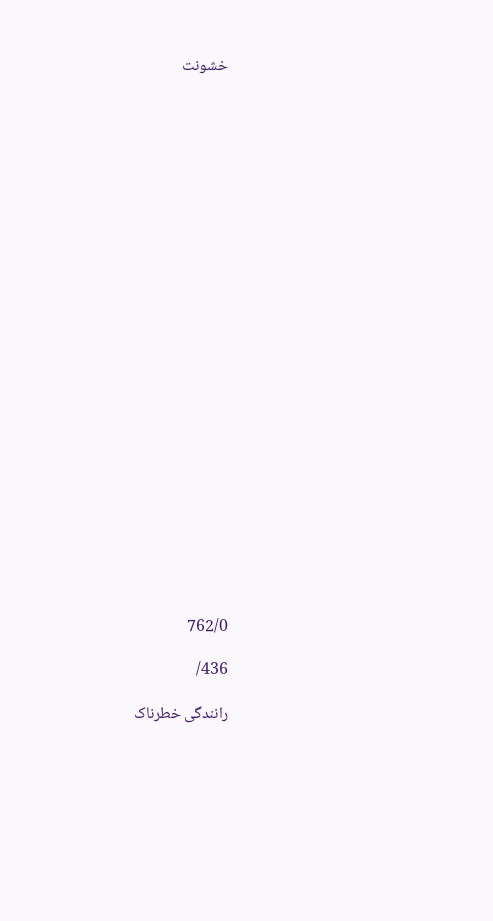خشونت

























762/0

436/

رانندگی خطرناک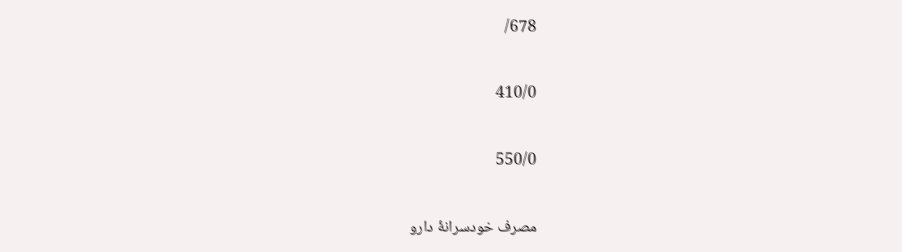678/

410/0

550/0

مصرف خودسرانۀ دارو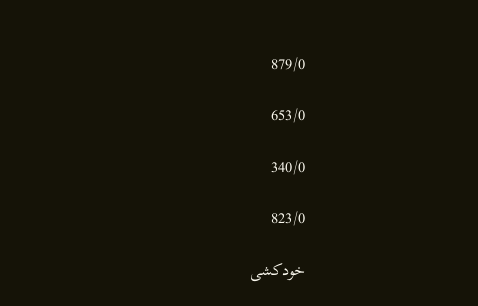879/0

653/0

340/0

823/0

خودکشی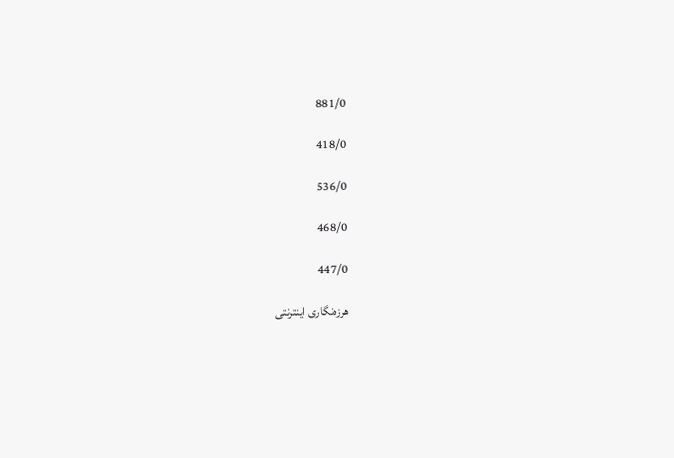881/0

418/0

536/0

468/0

447/0

هرزه‌نگاری اینترنتی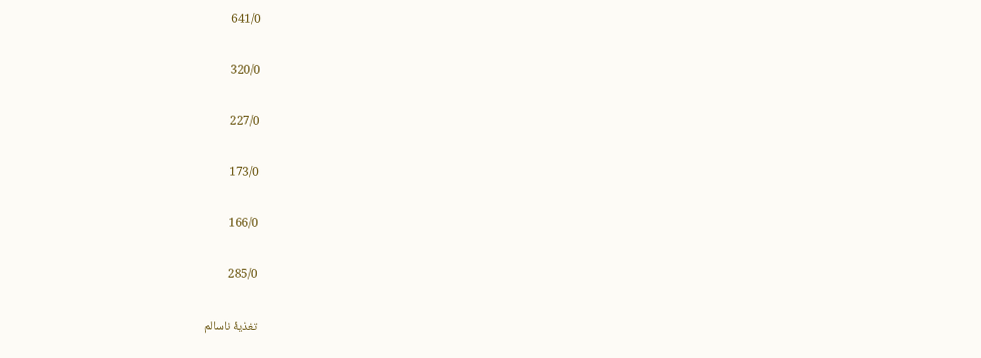641/0

320/0

227/0

173/0

166/0

285/0

تغذیۀ ناسالم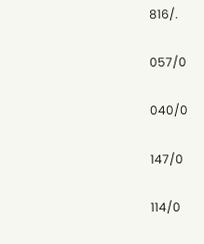816/.

057/0

040/0

147/0

114/0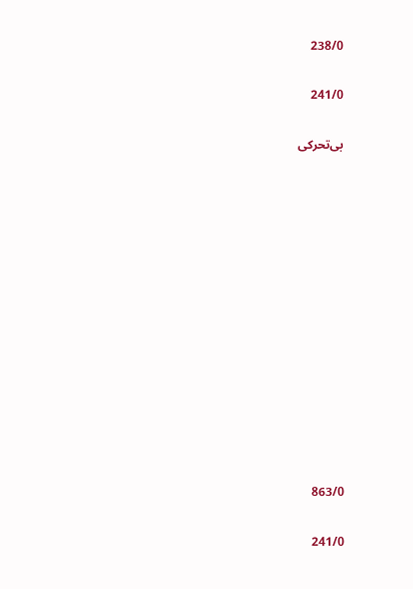238/0

241/0

بی‌تحرکی













863/0

241/0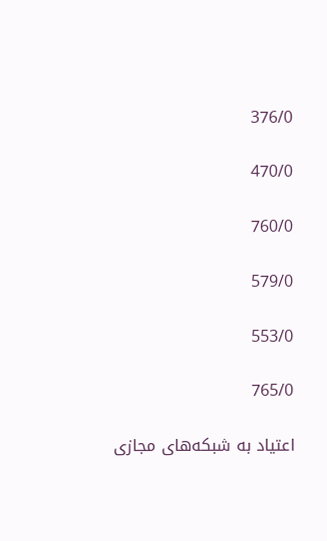376/0

470/0

760/0

579/0

553/0

765/0

اعتیاد به شبکه‌های مجازی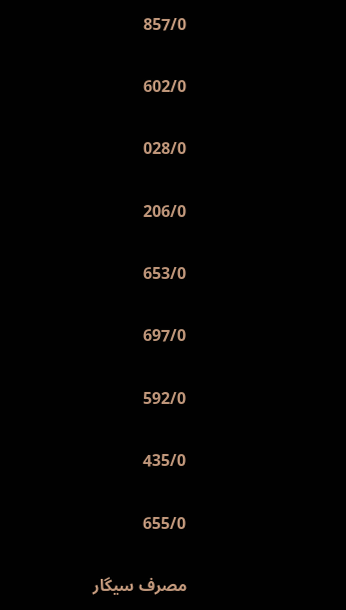857/0

602/0

028/0

206/0

653/0

697/0

592/0

435/0

655/0

مصرف سیگار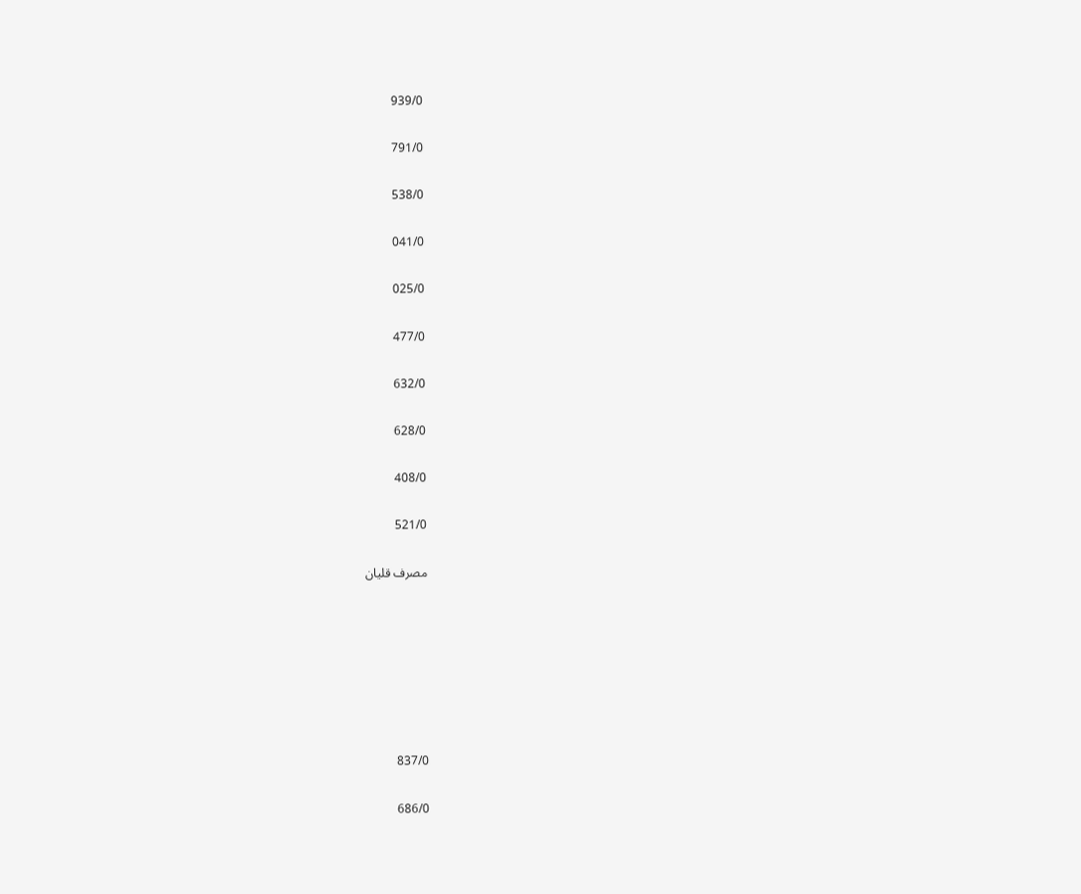939/0

791/0

538/0

041/0

025/0

477/0

632/0

628/0

408/0

521/0

مصرف قلیان







837/0

686/0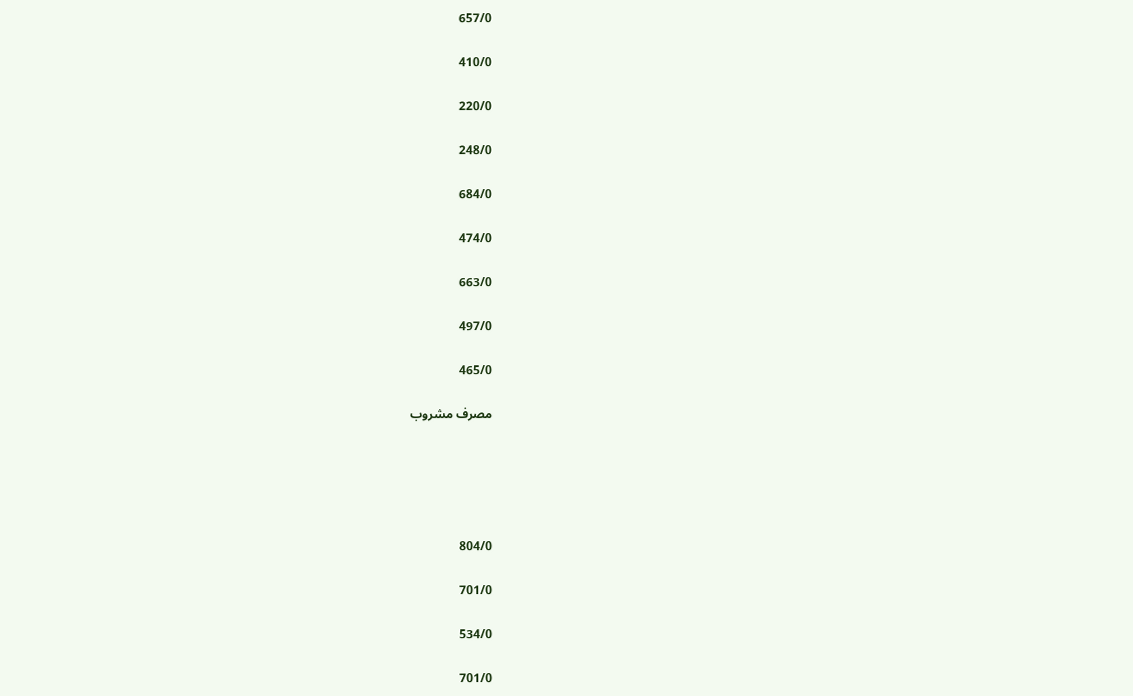657/0

410/0

220/0

248/0

684/0

474/0

663/0

497/0

465/0

مصرف مشروب





804/0

701/0

534/0

701/0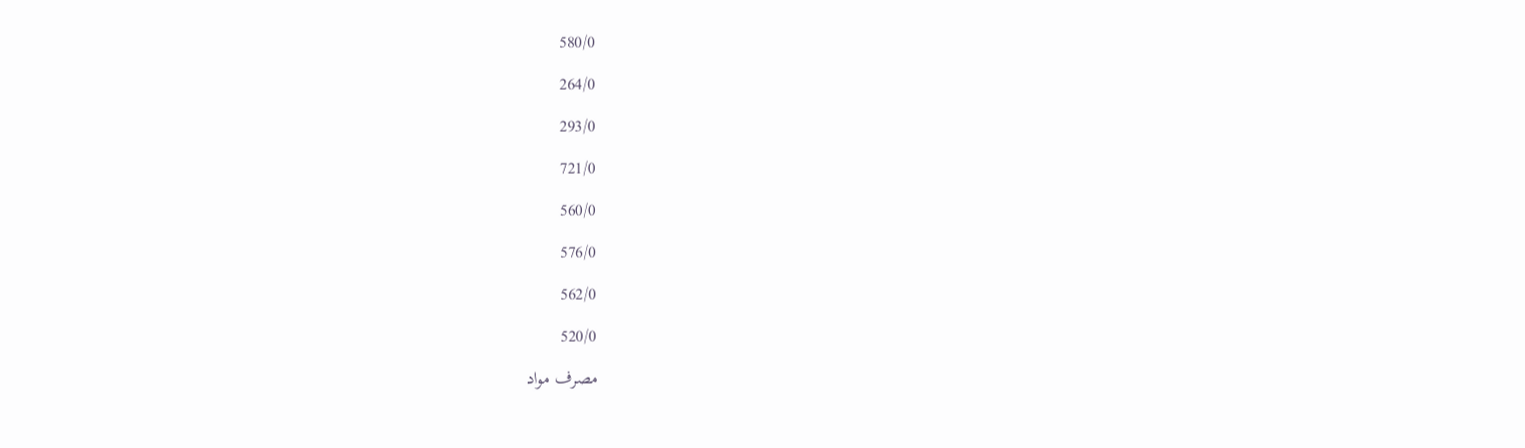580/0

264/0

293/0

721/0

560/0

576/0

562/0

520/0

مصرف مواد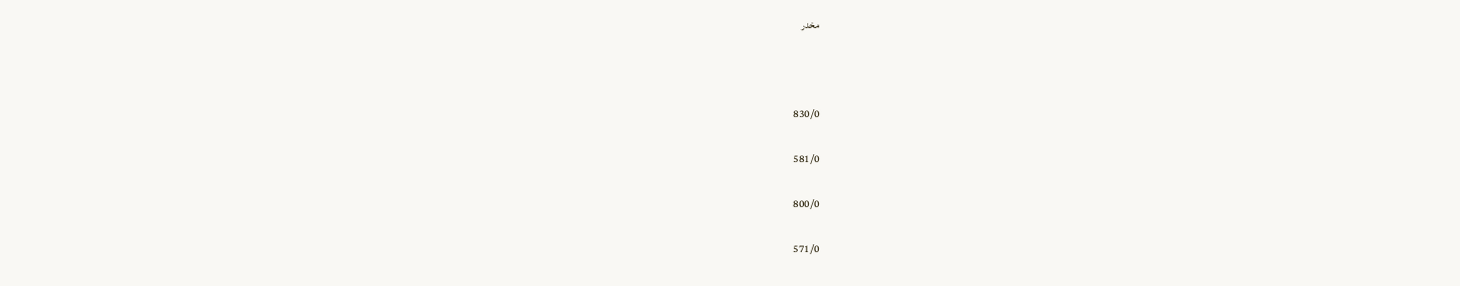مخدر



830/0

581/0

800/0

571/0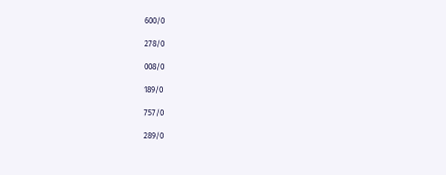600/0

278/0

008/0

189/0

757/0

289/0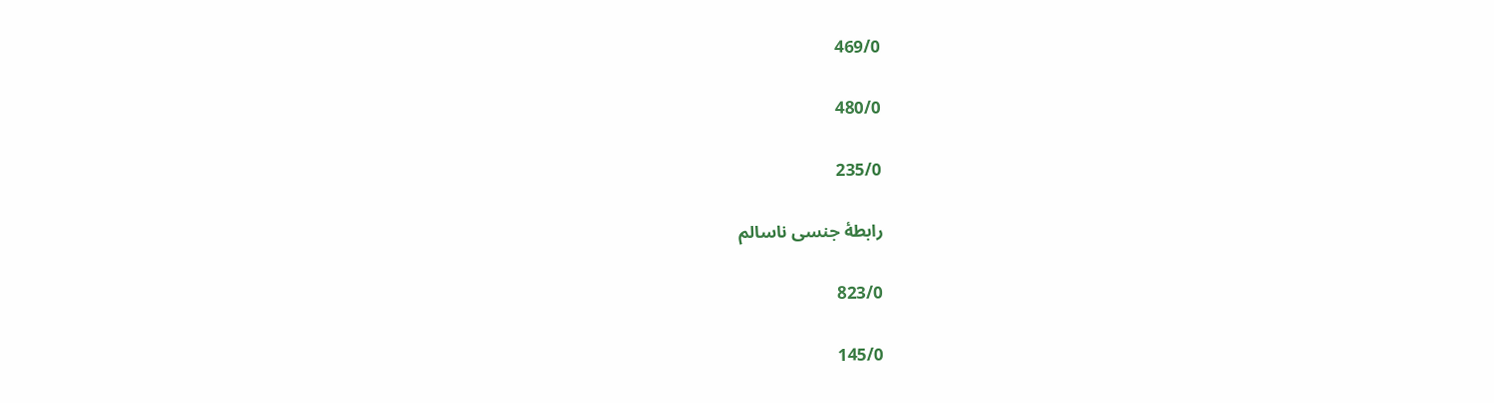469/0

480/0

235/0

رابطۀ جنسی ناسالم

823/0

145/0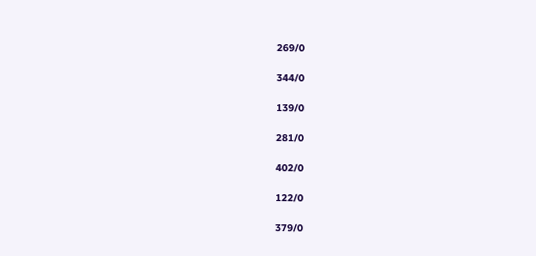269/0

344/0

139/0

281/0

402/0

122/0

379/0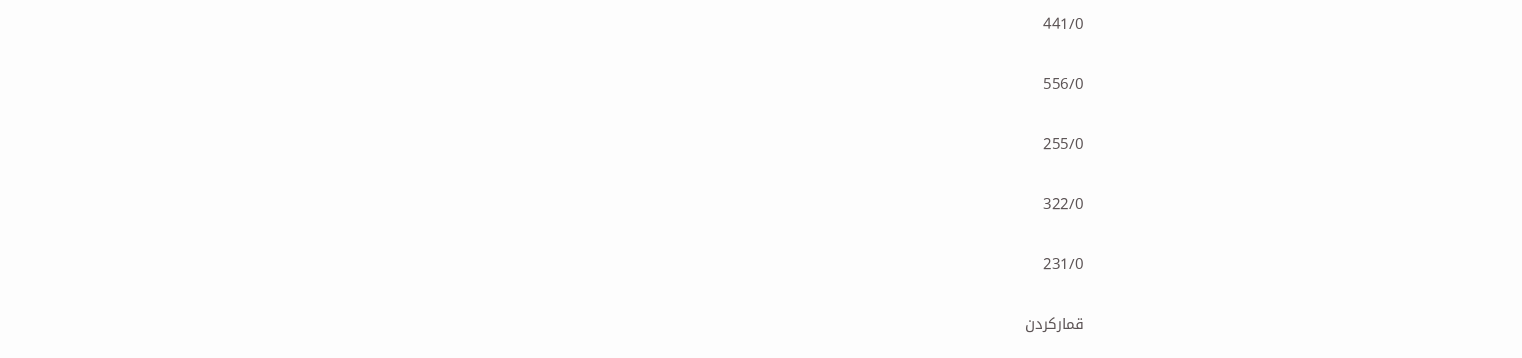441/0

556/0

255/0

322/0

231/0

قمارکردن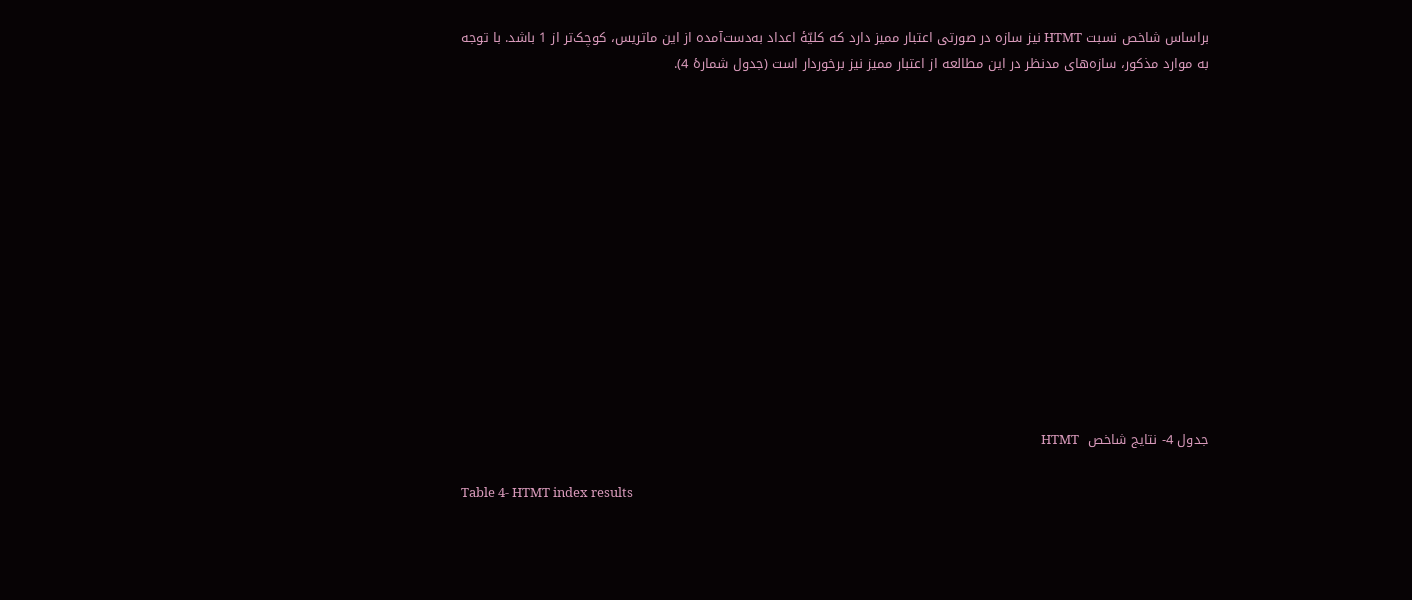براساس شاخص نسبت HTMT نیز سازه در صورتی اعتبار ممیز دارد که کلیّۀ اعداد به‌دست‌آمده از این ماتریس، کوچک‌تر از 1 باشد. با توجه به موارد مذکور، سازه‌های مدنظر در این مطالعه از اعتبار ممیز نیز برخوردار است (جدول شمارۀ 4).













جدول 4- نتایج شاخص  HTMT

Table 4- HTMT index results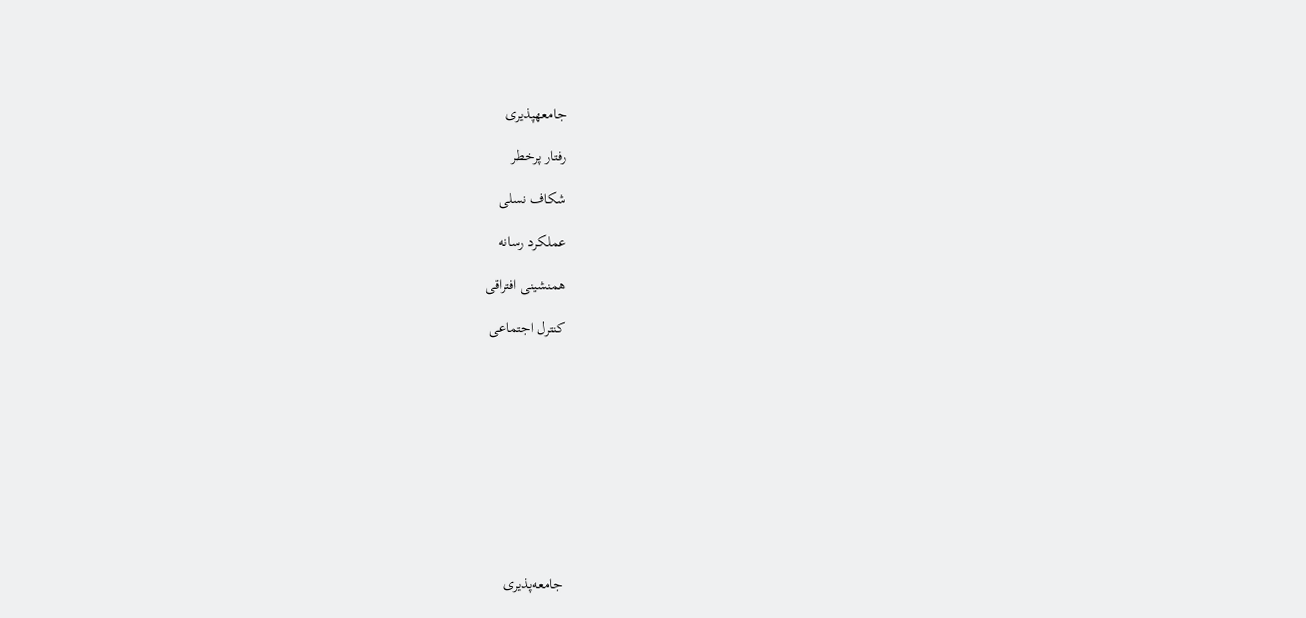جامعهپذیری

رفتار پرخطر

شکاف نسلی

عملکرد رسانه

همنشینی افتراقی

کنترل اجتماعی











جامعه‌پذیری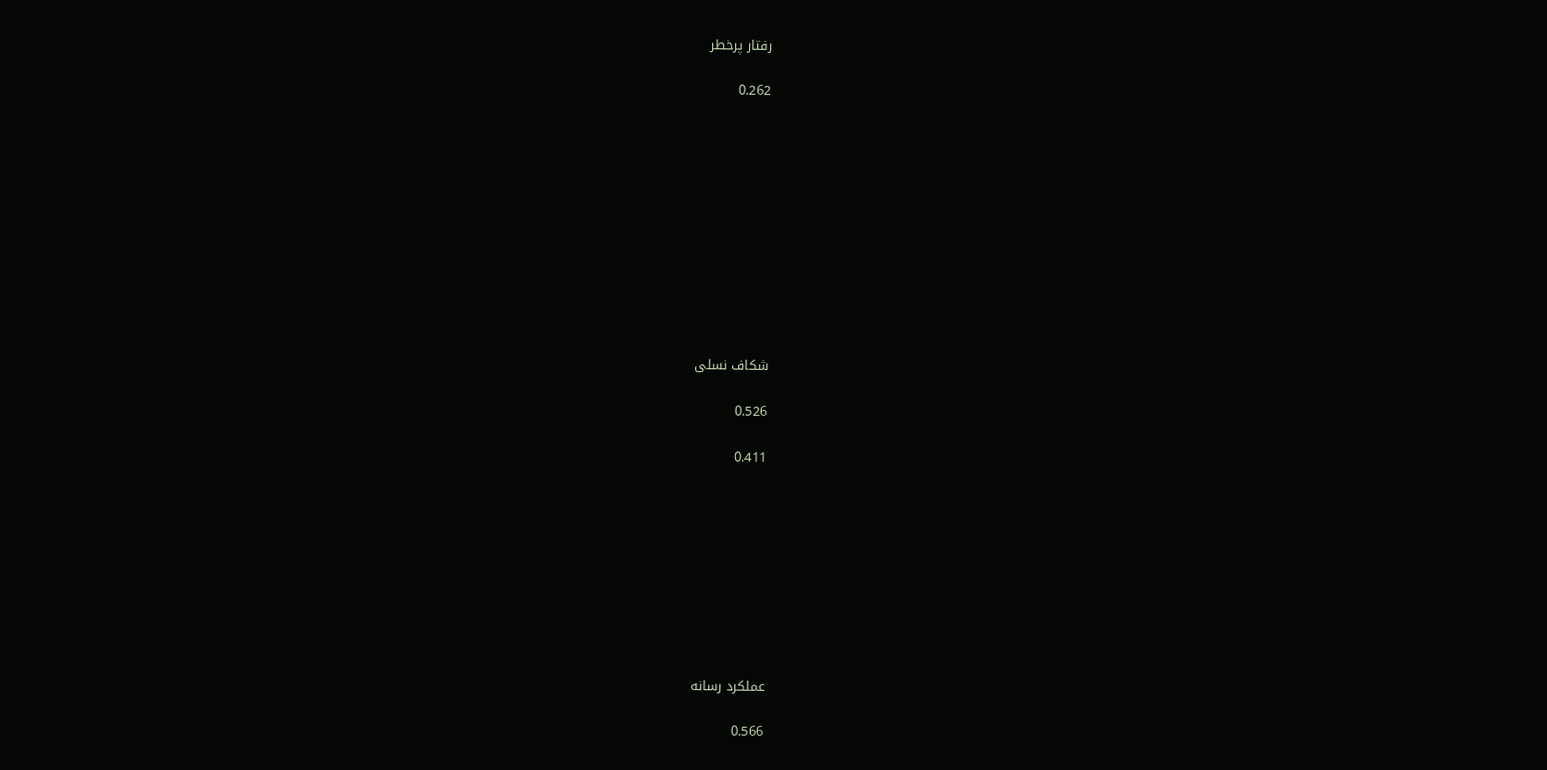رفتار پرخطر

0.262











شکاف نسلی

0.526

0.411









عملکرد رسانه

0.566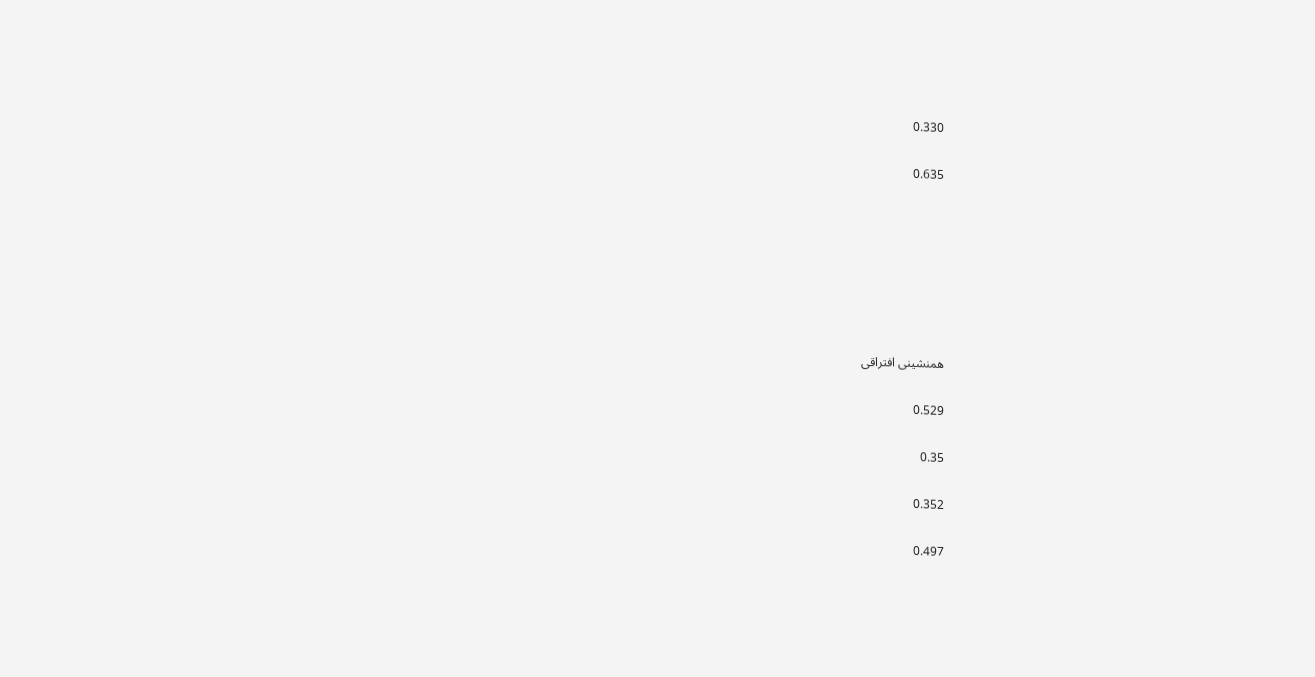0.330

0.635







همنشینی افتراقی

0.529

0.35

0.352

0.497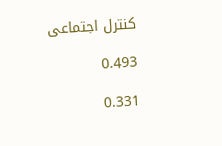کنترل اجتماعی

0.493

0.331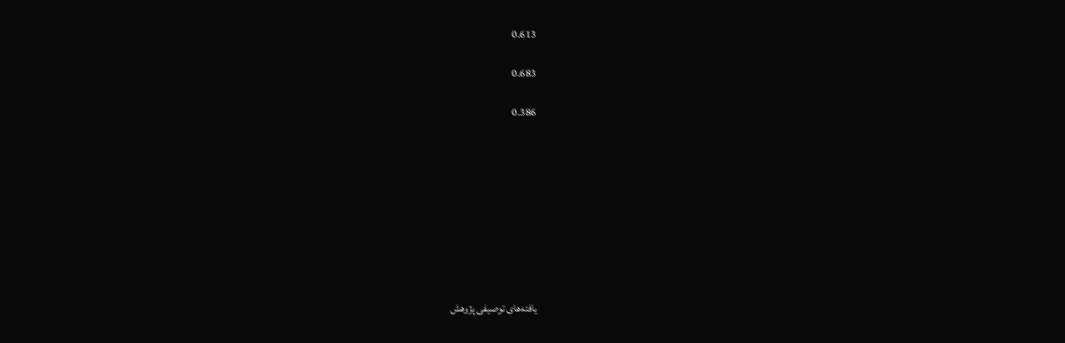0.613

0.683

0.386









یافته‌های توصیفی پژوهش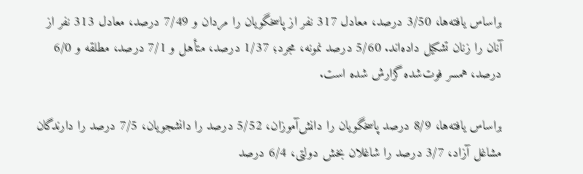براساس یافته‌ها، 3/50 درصد، معادل 317 نفر از پاسخگویان را مردان و 7/49 درصد، معادل 313 نفر از آنان را زنان تشکیل داده‌اند. 5/60 درصد نمونه، مجرد؛ 1/37 درصد، متأهل و 7/1 درصد، مطلقه و 6/0 درصد، همسر فوت‌شده گزارش شده است.

براساس یافته‌ها، 8/9 درصد پاسخگویان را دانش‌آموزان، 5/52 درصد را دانشجویان، 7/5 درصد را دارندگان مشاغل آزاد، 3/7 درصد را شاغلان بخش دولتی، 6/4 درصد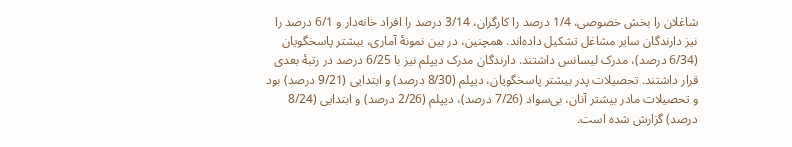شاغلان را بخش خصوصی، 1/4 درصد را کارگران، 3/14 درصد را افراد خانه‌دار و 6/1 درصد را نیز دارندگان سایر مشاغل تشکیل داده‌اند. همچنین، در بین نمونۀ آماری، بیشتر پاسخگویان (6/34 درصد)، مدرک لیسانس داشتند. دارندگان مدرک دیپلم نیز با 6/25 درصد در رتبۀ بعدی قرار داشتند. تحصیلات پدر بیشتر پاسخگویان، دیپلم (8/30 درصد) و ابتدایی (9/21 درصد) بود و تحصیلات مادر بیشتر آنان، بی‌سواد (7/26 درصد)، دیپلم (2/26 درصد) و ابتدایی (8/24 درصد) گزارش شده است.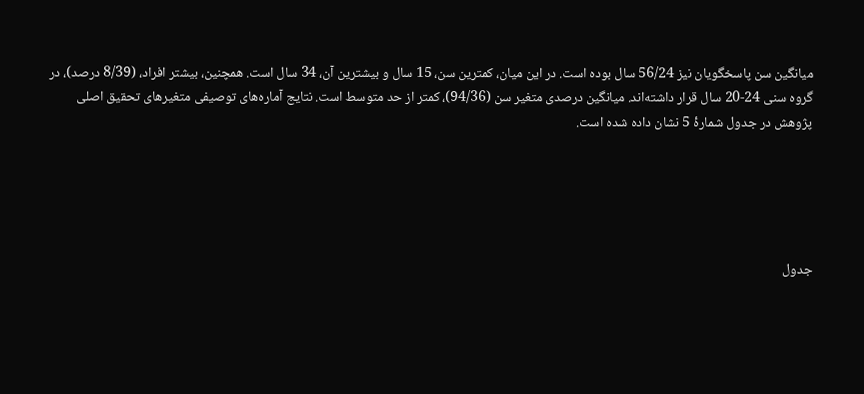میانگین سن پاسخگویان نیز 56/24 سال بوده است. در این میان، کمترین سن، 15 سال و بیشترین آن، 34 سال است. همچنین، بیشتر افراد، (8/39 درصد)، در گروه سنی 24-20 سال قرار داشته‌اند. میانگین درصدی متغیر سن (94/36)، کمتر از حد متوسط است. نتایج آماره‌های توصیفی متغیرهای تحقیق اصلی پژوهش در جدول شمارۀ 5 نشان داده شده است.





جدول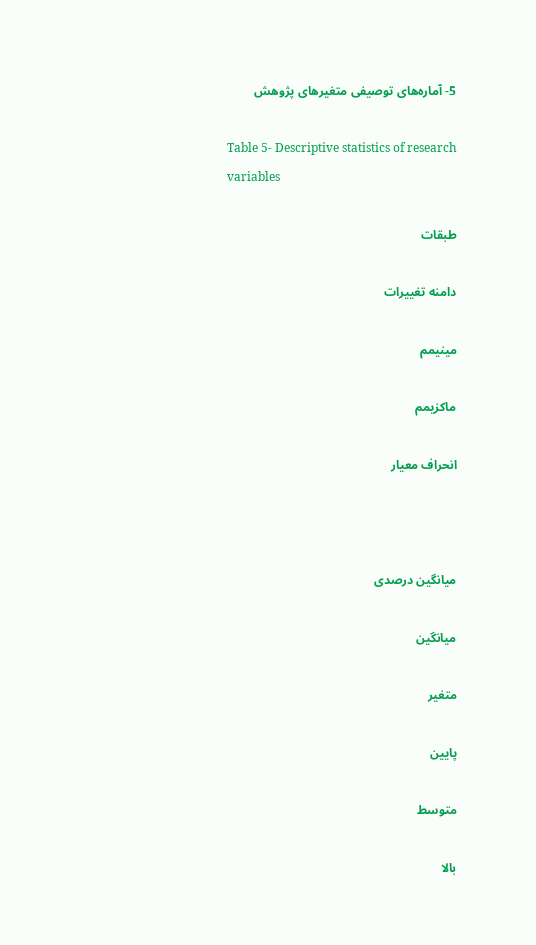5- آماره‌های توصیفی متغیرهای پژوهش

Table 5- Descriptive statistics of research variables

طبقات

دامنه تغییرات

مینیمم

ماکزیمم

انحراف معیار



میانگین درصدی

میانگین

متغیر

پایین

متوسط

بالا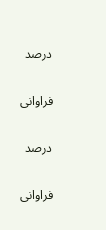درصد

فراوانی

درصد

فراوانی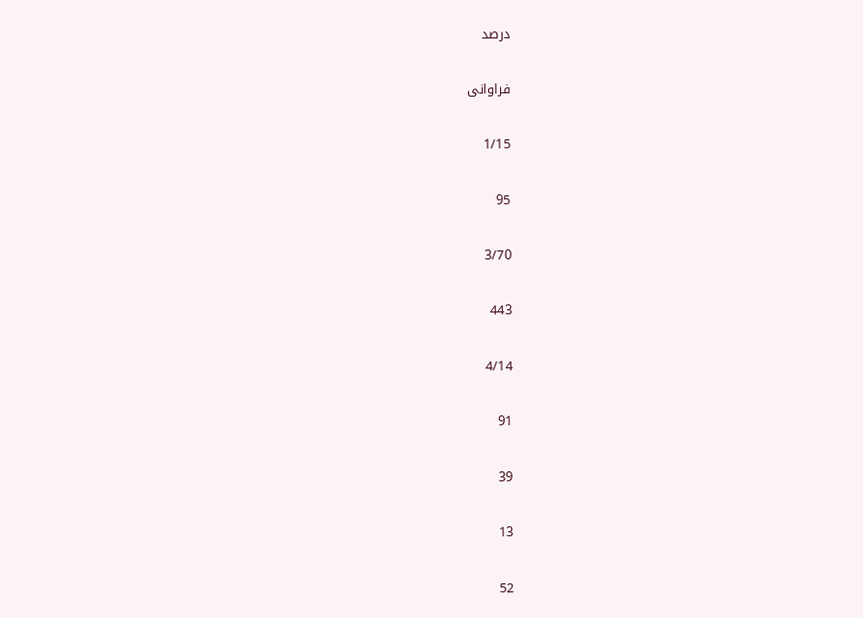درصد

فراوانی

1/15

95

3/70

443

4/14

91

39

13

52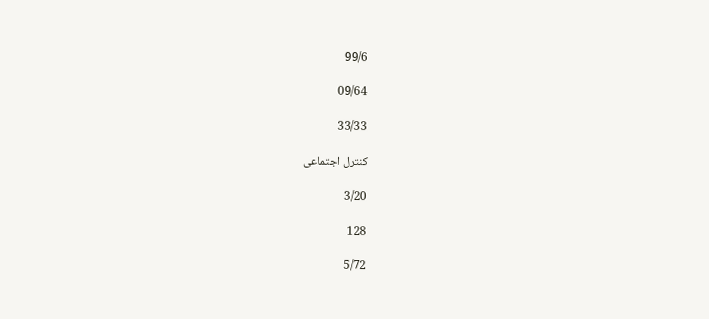99/6

09/64

33/33

کنترل اجتماعی

3/20

128

5/72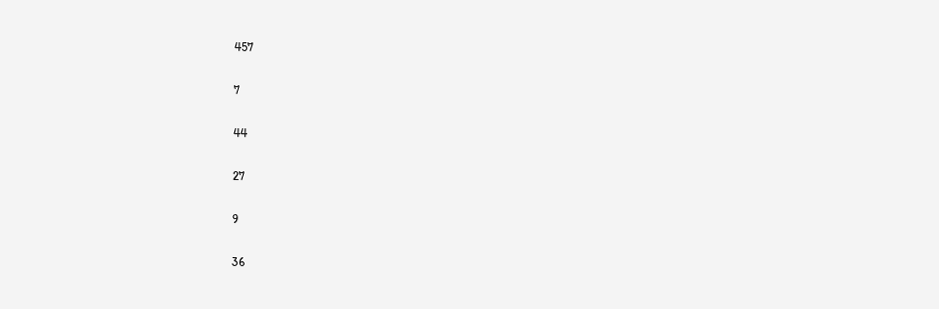457

7

44

27

9

36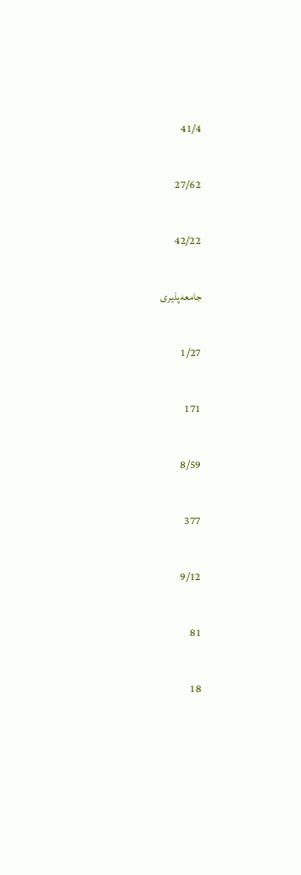41/4

27/62

42/22

جامعه‌پذیری

1/27

171

8/59

377

9/12

81

18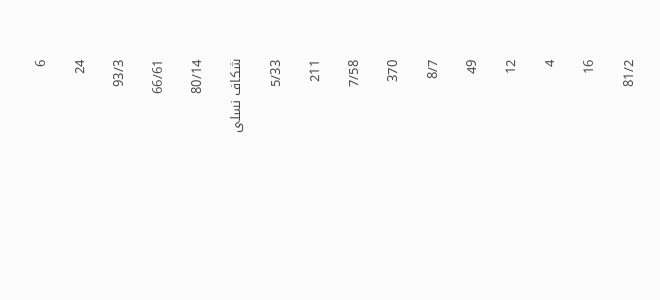6

24

93/3

66/61

80/14

شکاف نسلی

5/33

211

7/58

370

8/7

49

12

4

16

81/2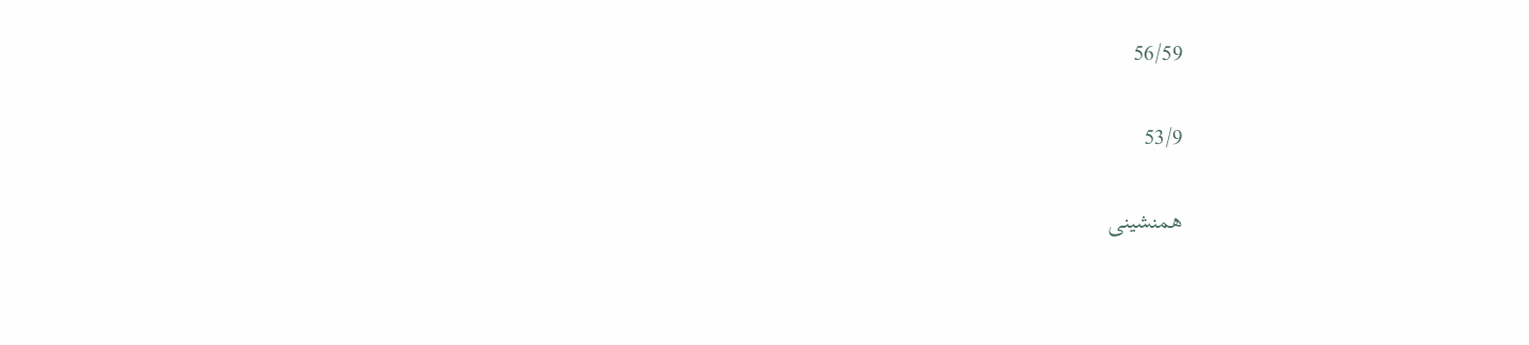56/59

53/9

همنشینی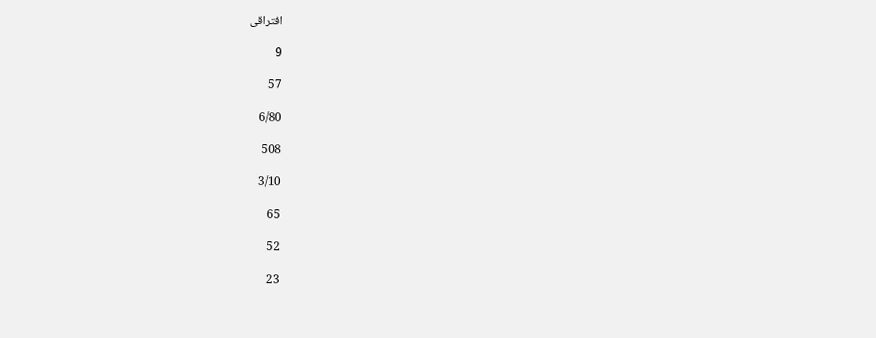افتراقی

9

57

6/80

508

3/10

65

52

23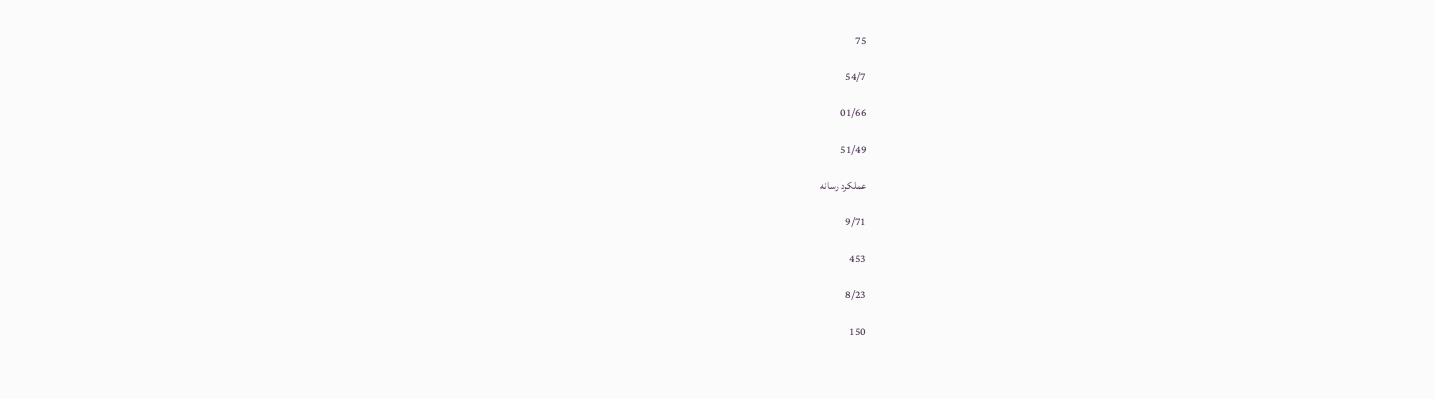75

54/7

01/66

51/49

عملکرد رسانه

9/71

453

8/23

150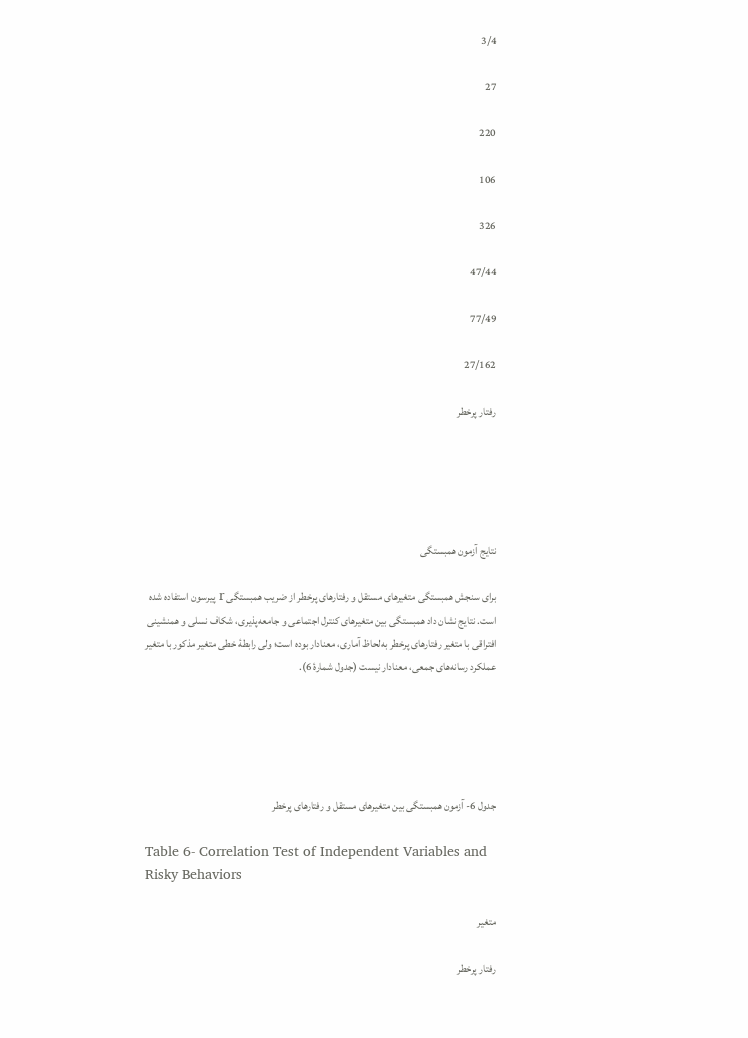3/4

27

220

106

326

47/44

77/49

27/162

رفتار پرخطر





نتایج آزمون همبستگی

برای سنجش همبستگی متغیرهای مستقل و رفتارهای پرخطر از ضریب همبستگی r پیرسون استفاده شده است. نتایج نشان داد همبستگی بین متغیرهای کنترل اجتماعی و جامعه‌پذیری، شکاف نسلی و همنشینی افتراقی با متغیر رفتارهای پرخطر به‌لحاظ آماری، معنادار بوده است؛ ولی رابطۀ خطی متغیر مذکور با متغیر عملکرد رسانه‌های جمعی، معنادار نیست (جدول شمارۀ 6).





جدول 6- آزمون همبستگی بین متغیرهای مستقل و رفتارهای پرخطر

Table 6- Correlation Test of Independent Variables and Risky Behaviors

متغیر

رفتار پرخطر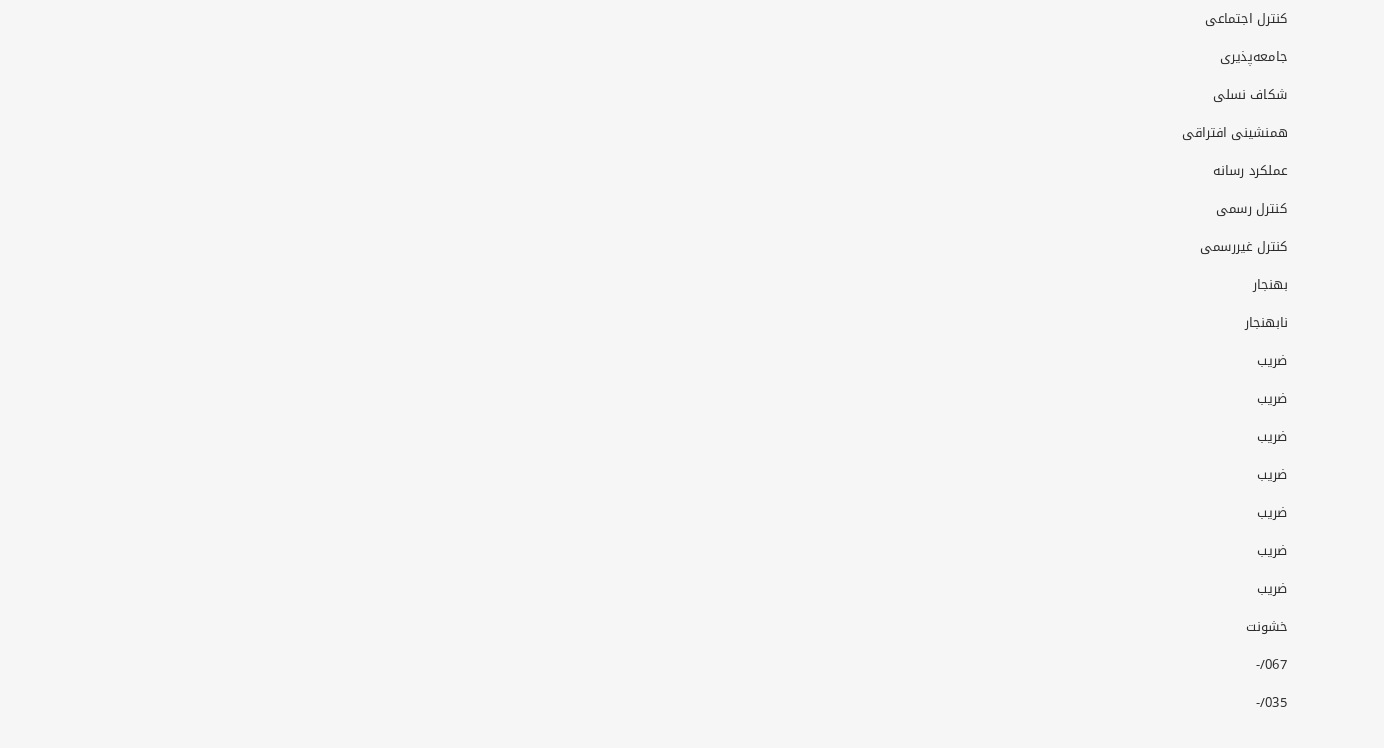کنترل اجتماعی

جامعه‌پذیری

شکاف نسلی

همنشینی افتراقی

عملکرد رسانه

کنترل رسمی

کنترل غیررسمی

بهنجار

نابهنجار

ضریب

ضریب

ضریب

ضریب

ضریب

ضریب

ضریب

خشونت

067/-

035/-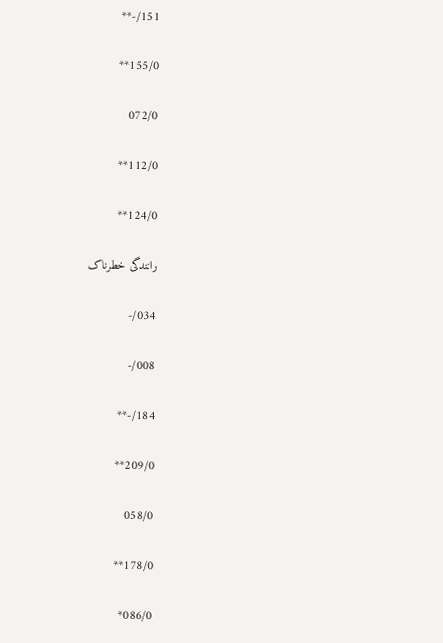151/-**

155/0**

072/0

112/0**

124/0**

رانندگی خطرناک

034/-

008/-

184/-**

209/0**

058/0

178/0**

086/0*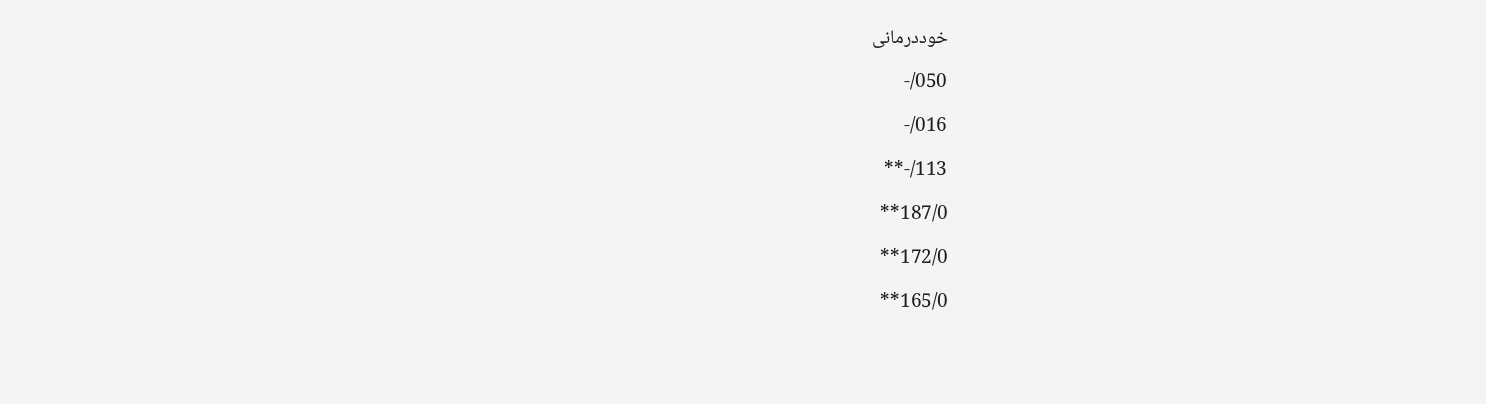خوددرمانی

050/-

016/-

113/-**

187/0**

172/0**

165/0**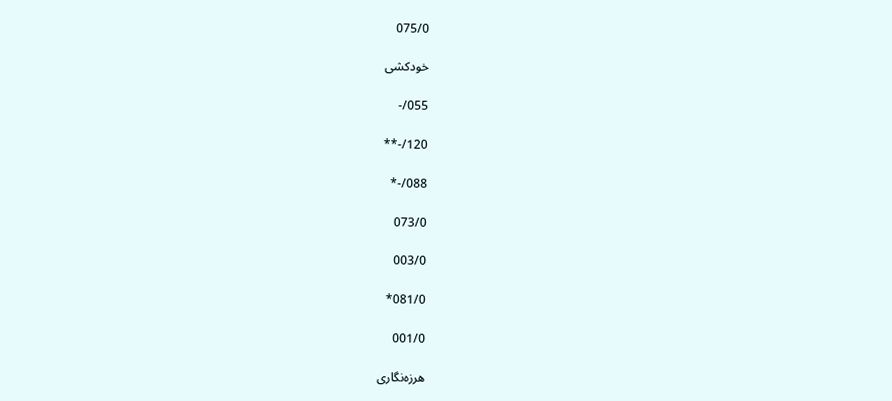075/0

خودکشی

055/-

120/-**

088/-*

073/0

003/0

081/0*

001/0

هرزه‌نگاری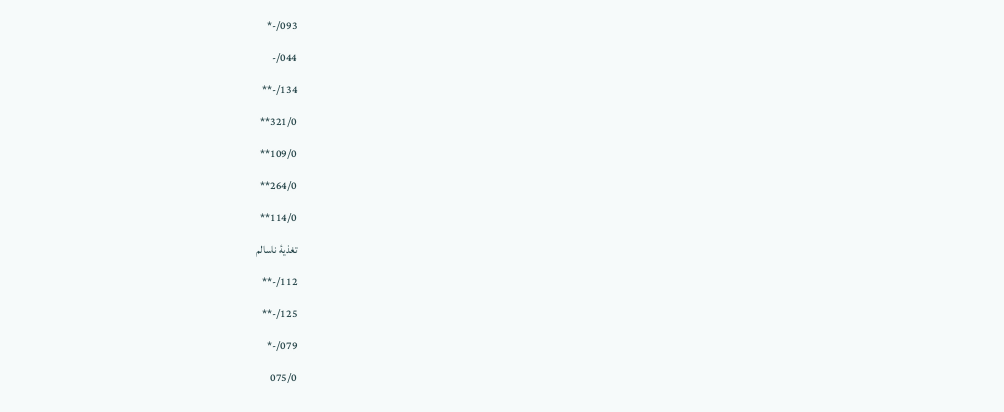093/-*

044/-

134/-**

321/0**

109/0**

264/0**

114/0**

تغذیۀ ناسالم

112/-**

125/-**

079/-*

075/0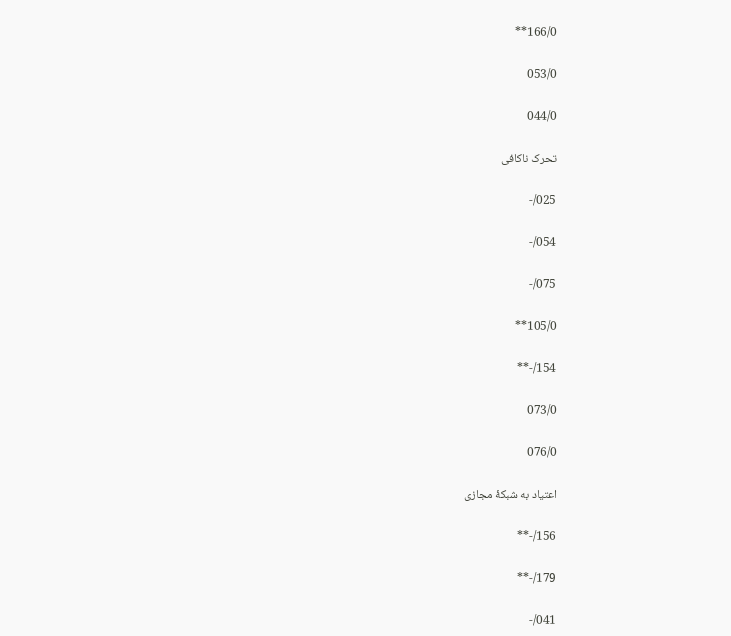166/0**

053/0

044/0

تحرک ناکافی

025/-

054/-

075/-

105/0**

154/-**

073/0

076/0

اعتیاد به شبکۀ مجازی

156/-**

179/-**

041/-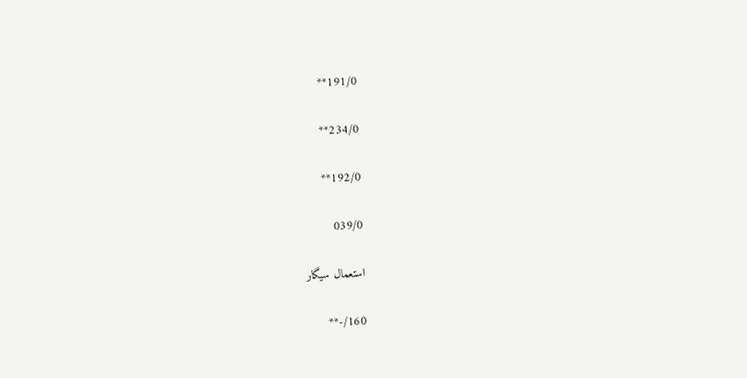191/0**

234/0**

192/0**

039/0

استعمال سیگار

160/-**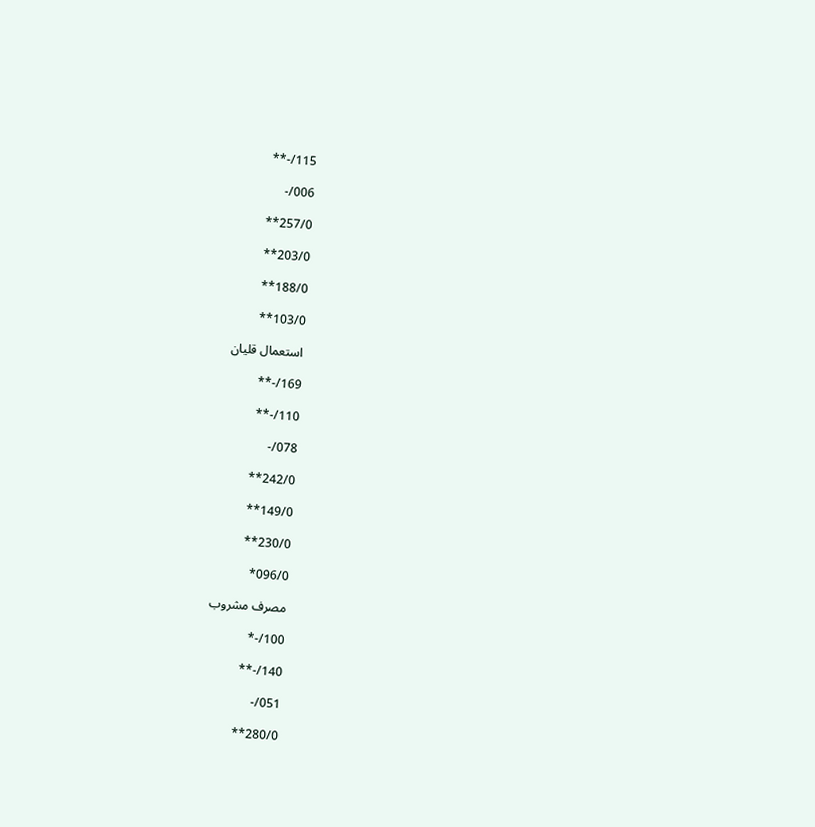115/-**

006/-

257/0**

203/0**

188/0**

103/0**

استعمال قلیان

169/-**

110/-**

078/-

242/0**

149/0**

230/0**

096/0*

مصرف مشروب

100/-*

140/-**

051/-

280/0**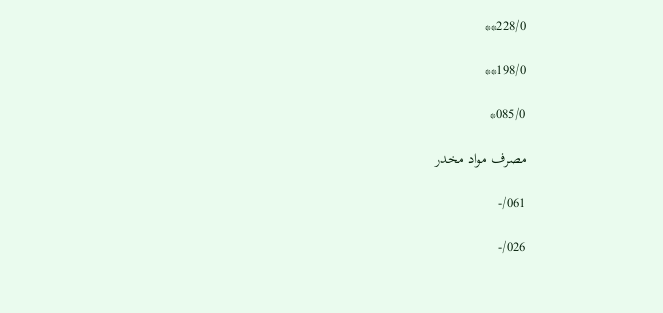228/0**

198/0**

085/0*

مصرف مواد مخدر

061/-

026/-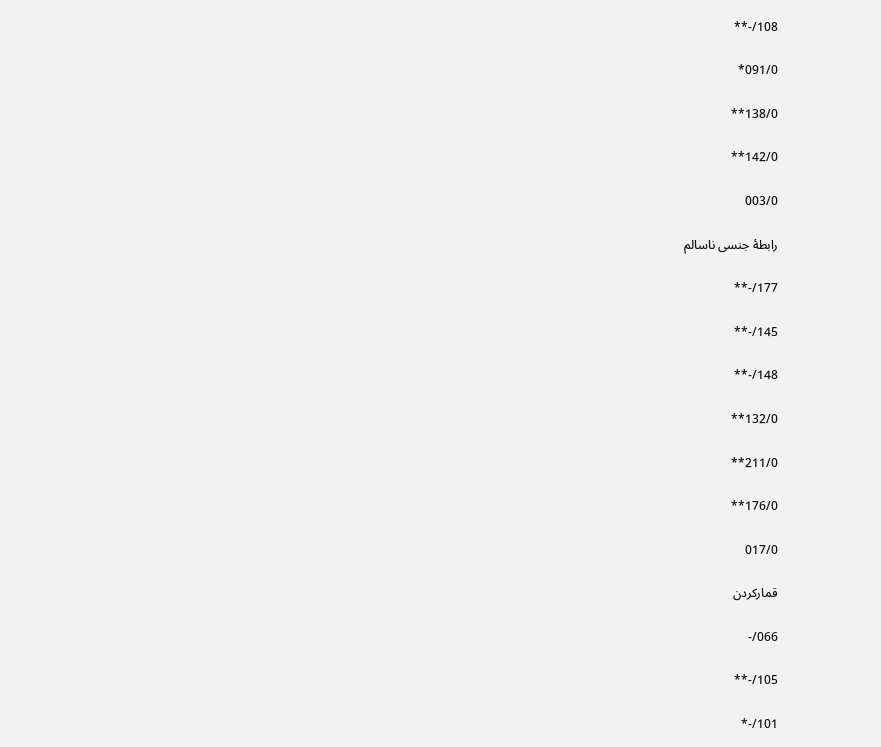108/-**

091/0*

138/0**

142/0**

003/0

رابطۀ جنسی ناسالم

177/-**

145/-**

148/-**

132/0**

211/0**

176/0**

017/0

قمارکردن

066/-

105/-**

101/-*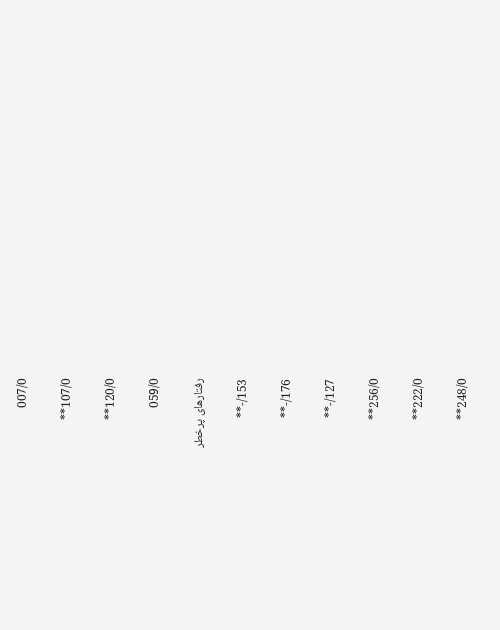007/0

107/0**

120/0**

059/0

رفتارهای پرخطر

153/-**

176/-**

127/-**

256/0**

222/0**

248/0**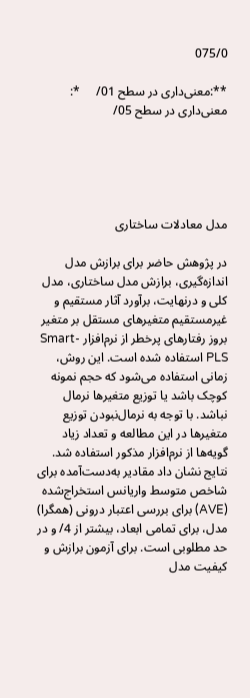075/0

**:معنی‌داری در سطح 01/     *: معنی‌داری در سطح 05/





مدل معادلات ساختاری

در پژوهش حاضر برای برازش مدل اندازه‌گیری، برازش مدل ساختاری، مدل کلی و درنهایت، برآورد آثار مستقیم و غیرمستقیم متغیرهای مستقل بر متغیر بروز رفتارهای پرخطر از نرم‌افزار Smart-PLS استفاده شده است. این روش، زمانی استفاده می‌شود که حجم نمونه کوچک باشد یا توزیع متغیرها نرمال نباشد. با توجه به نرمال‌نبودن توزیع متغیرها در این مطالعه و تعداد زیاد گویه‌ها از نرم‌افزار مذکور استفاده شد. نتایج نشان داد مقادیر به‌دست‌آمده برای شاخص متوسط واریانس استخراج‌شده (AVE) برای بررسی اعتبار درونی (همگرا) مدل، برای تمامی ابعاد، بیشتر از 4/ و در حد مطلوبی است. برای آزمون برازش و کیفیت مدل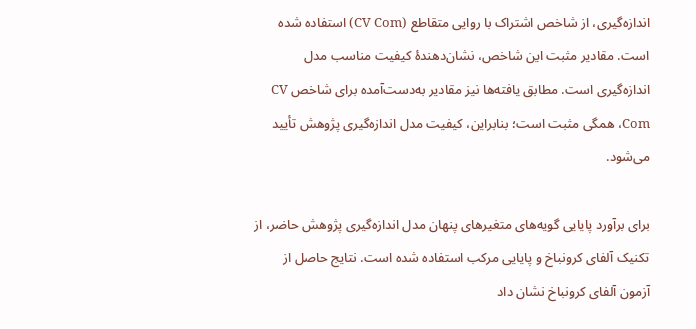اندازه‌گیری، از شاخص اشتراک با روایی متقاطع (CV Com) استفاده شده است. مقادیر مثبت این شاخص، نشان‌دهندۀ کیفیت مناسب مدل اندازه‌گیری است. مطابق یافته‌ها نیز مقادیر به‌دست‌آمده برای شاخص CV Com، همگی مثبت است؛ بنابراین، کیفیت مدل اندازه‌گیری پژوهش تأیید می‌شود.

برای برآورد پایایی گویه‌های متغیرهای پنهان مدل اندازه‌گیری پژوهش حاضر، از تکنیک آلفای کرونباخ و پایایی مرکب استفاده شده است. نتایج حاصل از آزمون آلفای کرونباخ نشان داد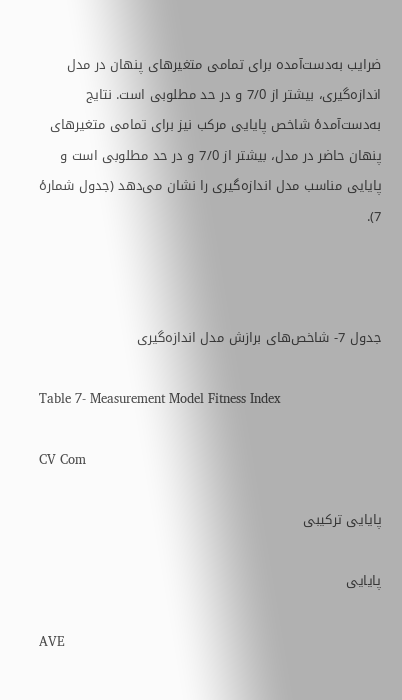ضرایب به‌دست‌آمده برای تمامی متغیرهای پنهان در مدل اندازه‌گیری، بیشتر از 7/0 و در حد مطلوبی است. نتایج به‌دست‌آمدۀ شاخص پایایی مرکب نیز برای تمامی متغیرهای پنهان حاضر در مدل، بیشتر از 7/0 و در حد مطلوبی است و پایایی مناسب مدل اندازه‌گیری را نشان می‌دهد (جدول شمارۀ 7).



جدول 7- شاخص‌های برازش مدل اندازه‌گیری

Table 7- Measurement Model Fitness Index

CV Com

پایایی ترکیبی

پایایی

AVE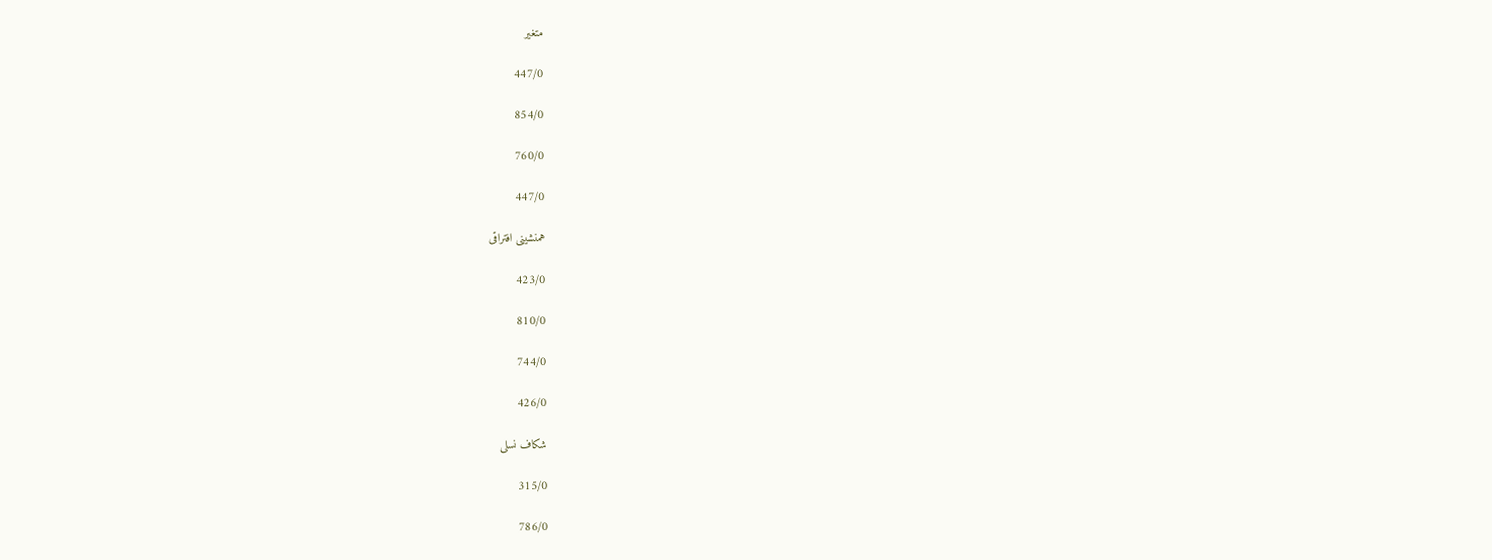متغیر

447/0

854/0

760/0

447/0

همنشینی افتراقی

423/0

810/0

744/0

426/0

شکاف نسلی

315/0

786/0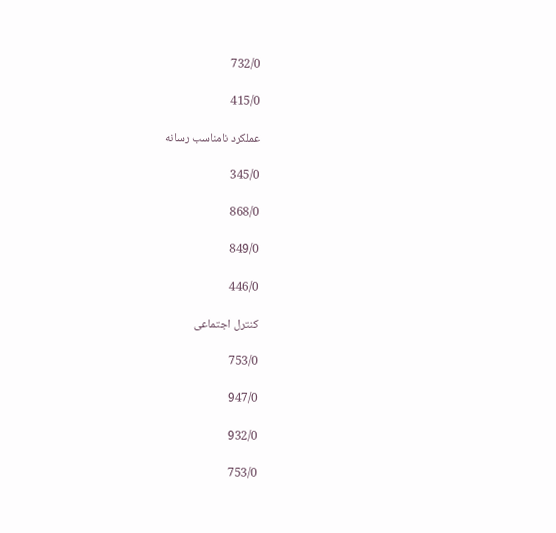732/0

415/0

عملکرد نامناسب رسانه

345/0

868/0

849/0

446/0

کنترل اجتماعی

753/0

947/0

932/0

753/0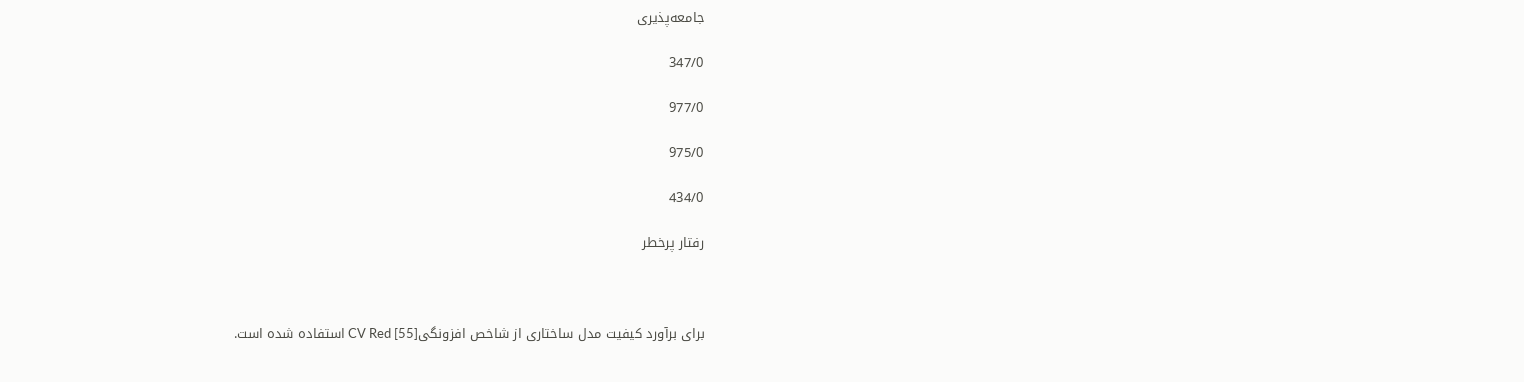جامعه‌پذیری

347/0

977/0

975/0

434/0

رفتار پرخطر



برای برآورد کیفیت مدل ساختاری از شاخص افزونگیCV Red [55] استفاده شده است.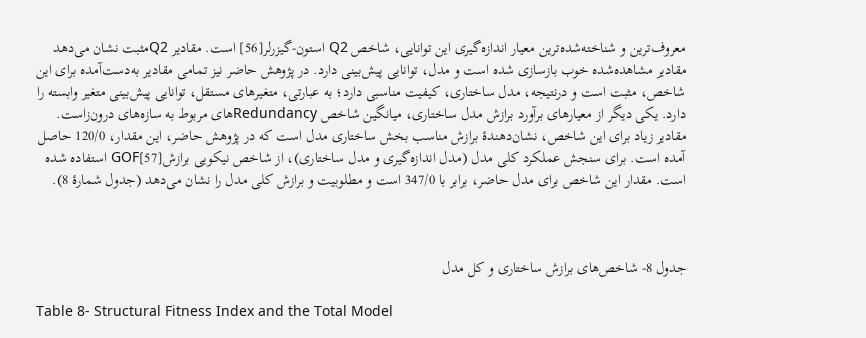معروف‌ترین و شناخته‌شده‌ترین معیار اندازه‌گیری این توانایی، شاخص Q2 استون-گیزرلر[56] است. مقادیر Q2مثبت نشان می‌دهد مقادیر مشاهده‌شده خوب بازسازی شده‌ است و مدل، توانایی پیش‌بینی دارد. در پژوهش حاضر نیز تمامی مقادیر به‌دست‌آمده برای این شاخص، مثبت است و درنتیجه، مدل ساختاری، کیفیت مناسبی دارد؛ به عبارتی، متغیرهای مستقل، توانایی پیش‌بینی متغیر وابسته را دارد. یکی دیگر از معیارهای برآورد برازش مدل ساختاری، میانگین شاخص Redundancyهای مربوط به سازه‌های درون‌زاست. مقادیر زیاد برای این شاخص، نشان‌دهندۀ برازش مناسب بخش ساختاری مدل است که در پژوهش حاضر، این مقدار، 120/0 حاصل آمده است. برای سنجش عملکرد کلی مدل (مدل اندازه‌گیری و مدل ساختاری)، از شاخص نیکویی برازش[57]GOF استفاده شده است. مقدار این شاخص برای مدل حاضر، برابر با 347/0 است و مطلوبیت و برازش کلی مدل را نشان می‌دهد (جدول شمارۀ 8).



جدول 8- شاخص‌های برازش ساختاری و کل مدل

Table 8- Structural Fitness Index and the Total Model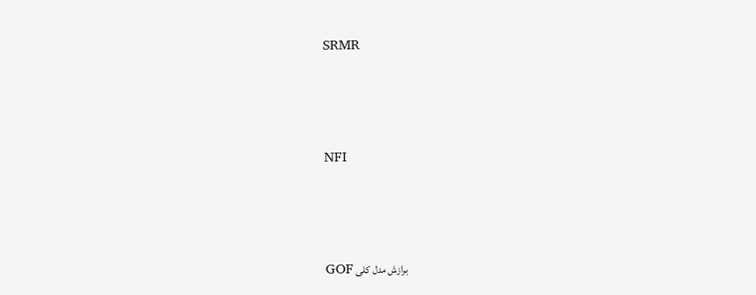SRMR



NFI



برازش مدل کلی GOF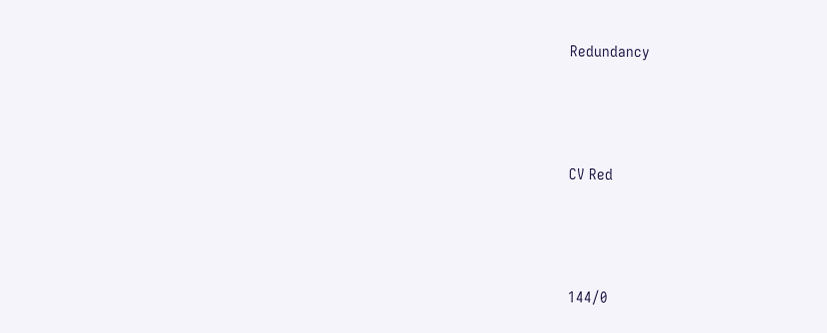Redundancy





CV Red





144/0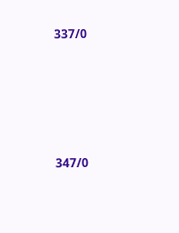337/0





347/0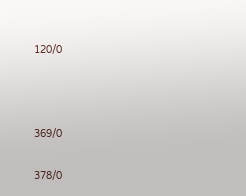120/0



369/0

378/0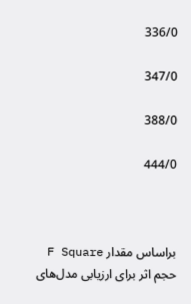336/0

347/0

388/0

444/0



براساس مقدار F Square حجم اثر برای ارزیابی مدل‌های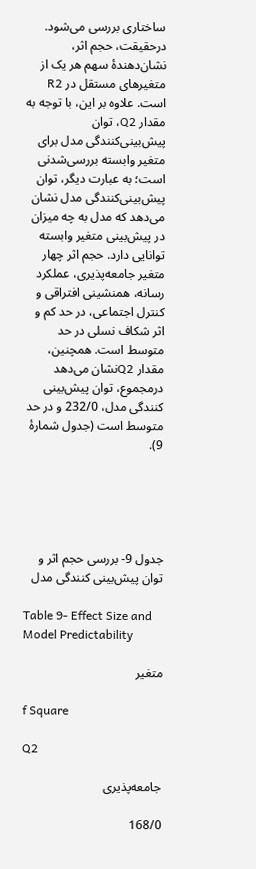ساختاری بررسی می‌شود. درحقیقت، حجم اثر، نشان‌دهندۀ سهم هر یک از متغیرهای مستقل در R2 است. علاوه بر این، با توجه به مقدار Q2، توان پیش‌بینی‌کنندگی مدل برای متغیر وابسته بررسی‌شدنی است؛ به عبارت دیگر، توان پیش‌بینی‌کنندگی مدل نشان می‌دهد که مدل به چه میزان در پیش‌بینی متغیر وابسته توانایی دارد. حجم اثر چهار متغیر جامعه‌پذیری، عملکرد رسانه، همنشینی افتراقی و کنترل اجتماعی، در حد کم و اثر شکاف نسلی در حد متوسط است. همچنین، مقدار Q2نشان می‌دهد درمجموع، توان پیش‌بینی کنندگی مدل، 232/0 و در حد متوسط است (جدول شمارۀ 9).





جدول 9- بررسی حجم اثر و توان پیش‌بینی کنندگی مدل

Table 9- Effect Size and Model Predictability

متغیر

f Square

Q2

جامعه‌پذیری

168/0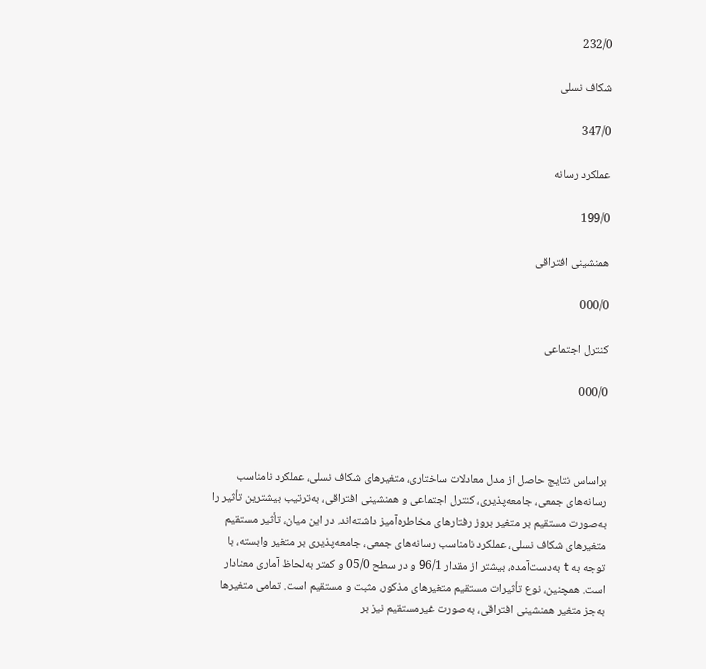232/0

شکاف نسلی

347/0

عملکرد رسانه

199/0

همنشینی افتراقی

000/0

کنترل اجتماعی

000/0



براساس نتایج حاصل از مدل معادلات ساختاری، متغیرهای شکاف نسلی، عملکرد نامناسب رسانه‌های جمعی، جامعه‌پذیری، کنترل اجتماعی و همنشینی افتراقی، به‌ترتیب بیشترین تأثیر را به‌صورت مستقیم بر متغیر بروز رفتارهای مخاطره‌آمیز داشته‌اند. در این میان، تأثیر مستقیم متغیرهای شکاف نسلی، عملکرد نامناسب رسانه‌های جمعی، جامعه‌پذیری بر متغیر وابسته، با توجه به t به‌دست‌آمده، بیشتر از مقدار 96/1 و در سطح 05/0 و کمتر به‌لحاظ آماری معنادار است. همچنین، نوع تأثیرات مستقیم متغیرهای مذکور، مثبت و مستقیم است. تمامی متغیرها به‌جز متغیر همنشینی افتراقی، به‌صورت غیرمستقیم نیز بر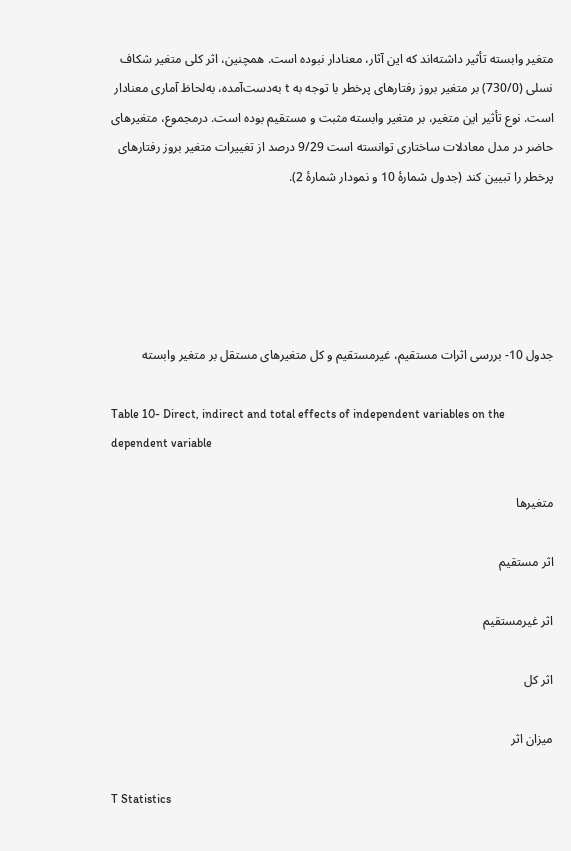متغیر وابسته تأثیر داشته‌اند که این آثار، معنادار نبوده است. همچنین، اثر کلی متغیر شکاف نسلی (730/0) بر متغیر بروز رفتارهای پرخطر با توجه به t به‌دست‌آمده، به‌لحاظ آماری معنادار است. نوع تأثیر این متغیر، بر متغیر وابسته مثبت و مستقیم بوده است. درمجموع، متغیرهای حاضر در مدل معادلات ساختاری توانسته‌ است 9/29 درصد از تغییرات متغیر بروز رفتارهای پرخطر را تبیین کند (جدول شمارۀ 10 و نمودار شمارۀ 2).





جدول 10- بررسی اثرات مستقیم، غیرمستقیم و کل متغیرهای مستقل بر متغیر وابسته

Table 10- Direct, indirect and total effects of independent variables on the dependent variable

متغیرها

اثر مستقیم

اثر غیرمستقیم

اثر کل

میزان اثر

T Statistics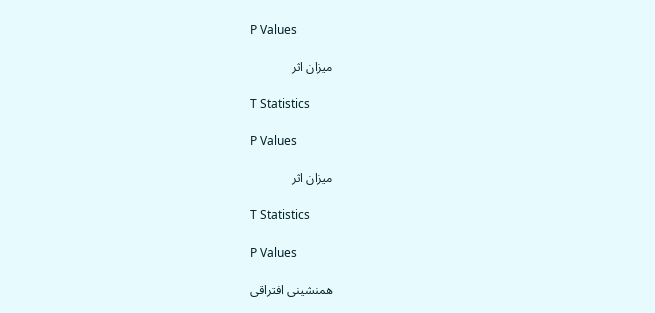P Values

میزان اثر

T Statistics

P Values

میزان اثر

T Statistics

P Values

همنشینی افتراقی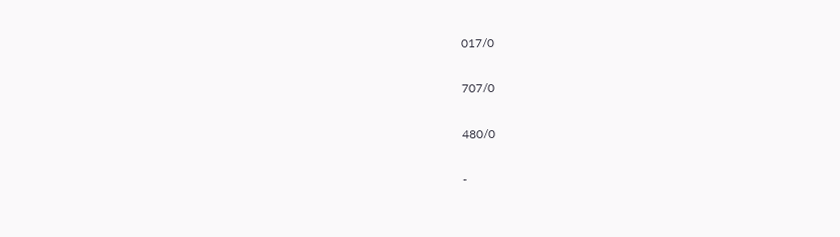017/0

707/0

480/0

-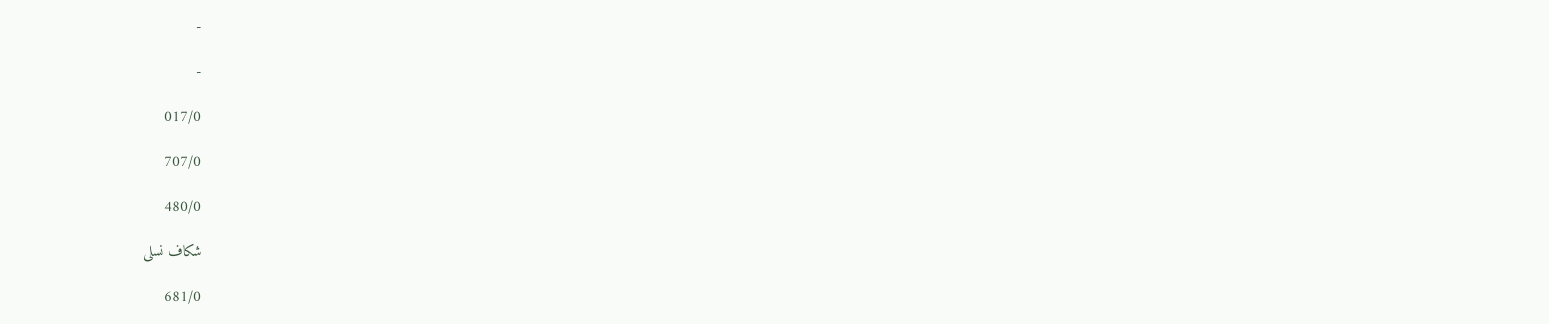-

-

017/0

707/0

480/0

شکاف نسلی

681/0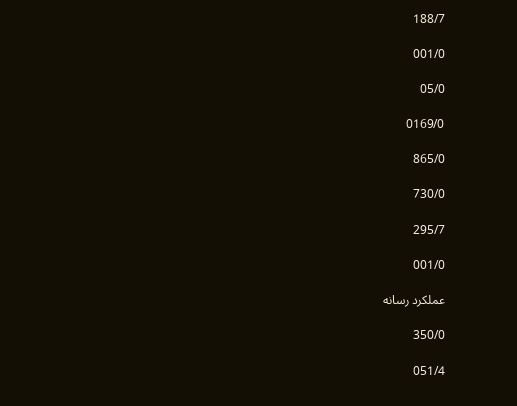188/7

001/0

05/0

0169/0

865/0

730/0

295/7

001/0

عملکرد رسانه

350/0

051/4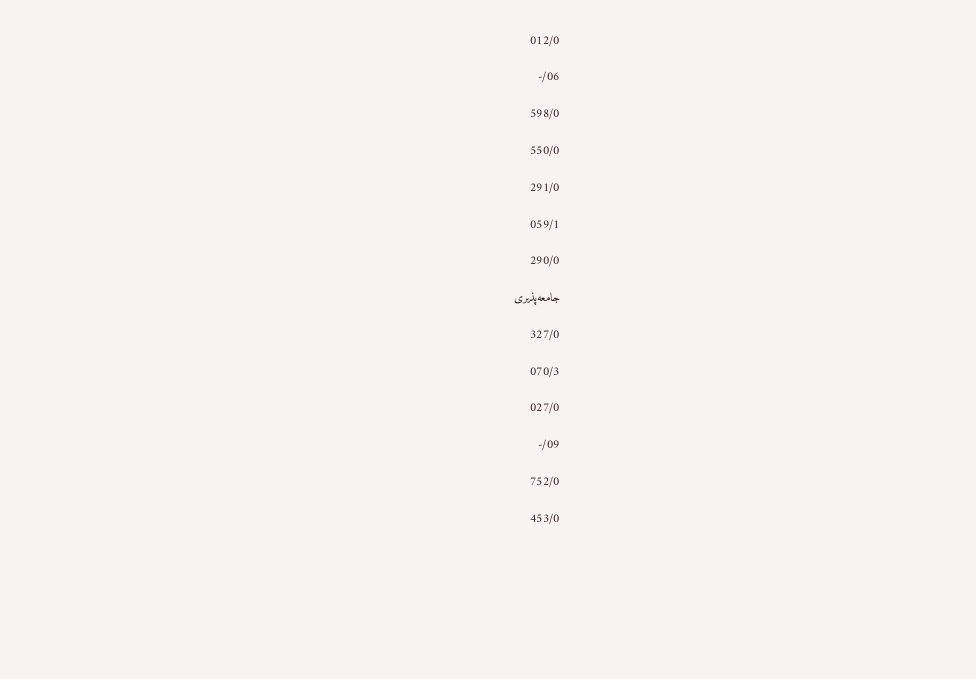012/0

06/-

598/0

550/0

291/0

059/1

290/0

جامعه‌پذیری

327/0

070/3

027/0

09/-

752/0

453/0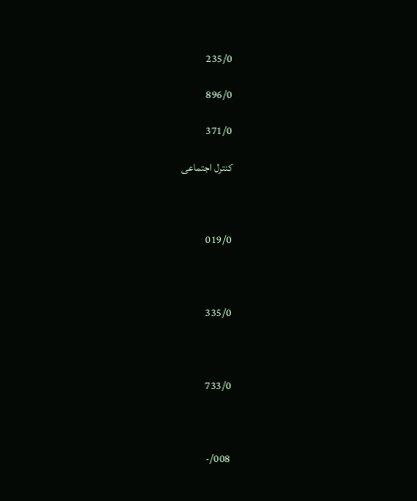235/0

896/0

371/0

کنترل اجتماعی



019/0



335/0



733/0



008/-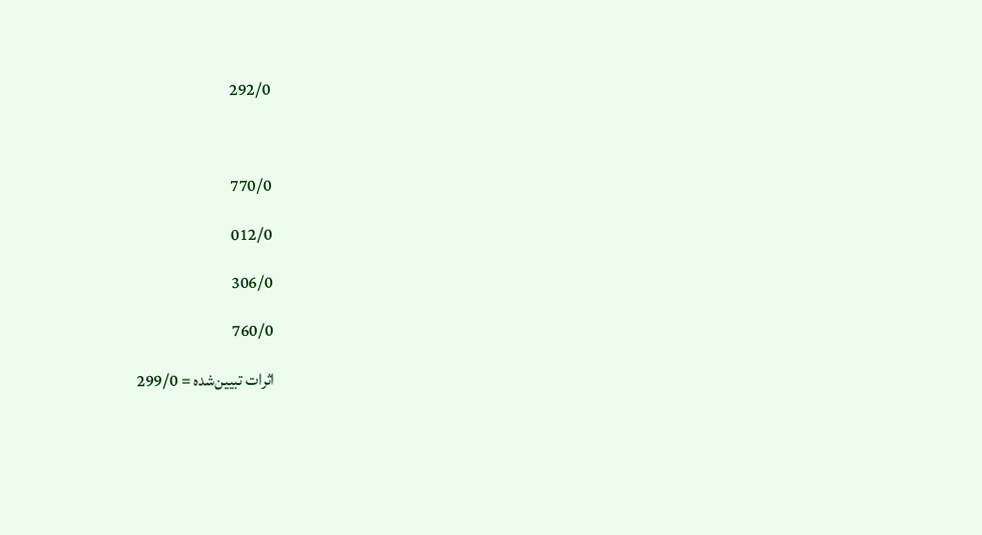292/0



770/0

012/0

306/0

760/0

اثرات تبیین‌شده = 299/0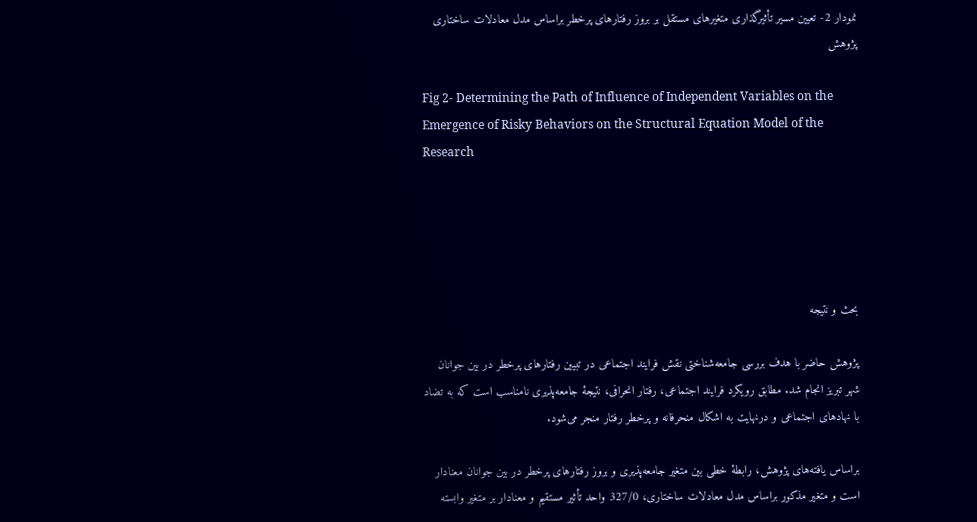نمودار 2- تعیین مسیر تأثیرگذاری متغیرهای مستقل بر بروز رفتارهای پرخطر براساس مدل معادلات ساختاری پژوهش

Fig 2- Determining the Path of Influence of Independent Variables on the Emergence of Risky Behaviors on the Structural Equation Model of the Research





بحث و نتیجه‌

پژوهش حاضر با هدف بررسی جامعه‌شناختی نقش فرایند اجتماعی در تبیین رفتارهای پرخطر در بین جوانان شهر تبریز انجام شد. مطابق رویکرد فرایند اجتماعی، رفتار انحرافی، نتیجۀ جامعه‌پذیری نامناسب است که به تضاد با نهادهای اجتماعی و درنهایت به اشکال منحرفانه و پرخطر رفتار منجر می‌شود.

براساس یافته‌های پژوهش، رابطۀ خطی بین متغیر جامعه‌پذیری و بروز رفتارهای پرخطر در بین جوانان معنادار است و متغیر مذکور براساس مدل معادلات ساختاری، 327/0 واحد تأثیر مستقیم و معنادار بر متغیر وابسته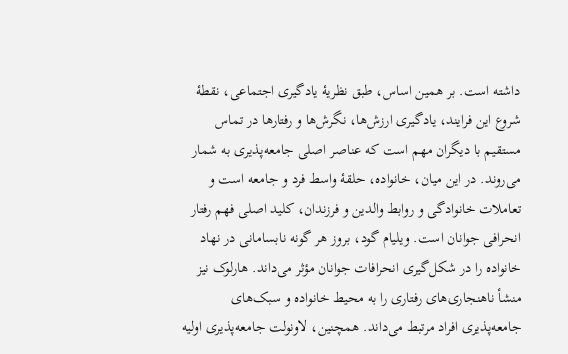داشته است. بر همین اساس، طبق نظریۀ یادگیری اجتماعی، نقطۀ شروع این فرایند، یادگیری ارزش‌ها، نگرش‌ها و رفتارها در تماس مستقیم با دیگران مهم است که عناصر اصلی جامعه‌پذیری به شمار می‌روند. در این میان، خانواده، حلقۀ واسط فرد و جامعه است و تعاملات خانوادگی و روابط والدین و فرزندان، کلید اصلی فهم رفتار انحرافی جوانان است. ویلیام گود، بروز هر گونه نابسامانی در نهاد خانواده را در شکل‌گیری انحرافات جوانان مؤثر می‌داند. هارلوک نیز منشأ ناهنجاری‌های رفتاری را به محیط خانواده و سبک‌های جامعه‌پذیری افراد مرتبط می‌داند. همچنین، لاونولت جامعه‌پذیری اولیه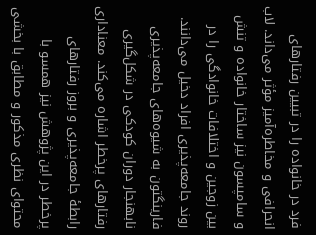فرد در خانواده را در تبیین رفتارهای انحرافی و مخاطره‌آمیز مؤثر می‌داند. لاب و سامپسون نیز ساختار خانواده و تنش بین زوجین و اختلافات خانوادگی را در روند جامعه‌پذیری افراد دخیل می‌دانند. فارینگتون به شیوه‌های جامعه‌پذیری نابهنجار دوران کودکی در شکل‌گیری رفتارهای پرخطر اشاره می‌کند. معناداری رابطۀ جامعه‌پذیری و بروز رفتارهای پرخطر در این پژوهش نیز همسو با محتوای نظری مذکور و مطابق با بخشی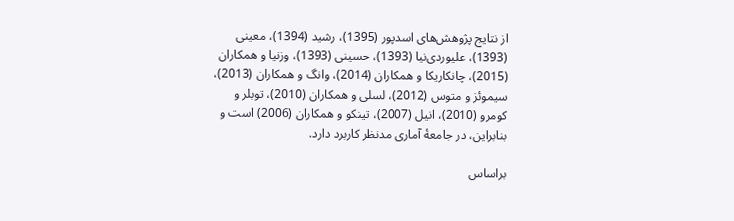از نتایج پژوهش‌های اسدپور (1395)، رشید (1394)، معینی (1393)، علیوردی‌نیا (1393)، حسینی (1393)، وزنیا و همکاران (2015)، چانکاریکا و همکاران (2014)، وانگ و همکاران (2013)، سیموئز و متوس (2012)، لسلی و همکاران (2010)، توبلر و کومرو (2010)، انیل (2007)، تینکو و همکاران (2006) است و بنابراین، در جامعۀ آماری مدنظر کاربرد دارد.

براساس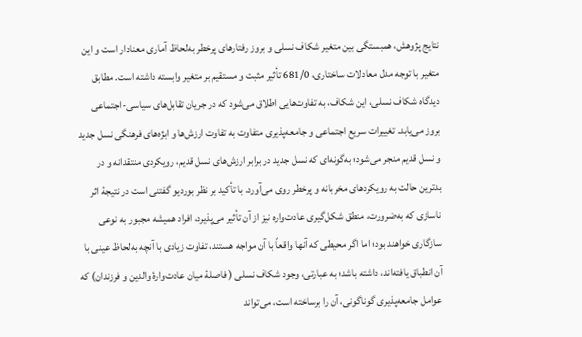نتایج پژوهش، همبستگی بین متغیر شکاف نسلی و بروز رفتارهای پرخطر به‌لحاظ آماری معنادار است و این متغیر با توجه مدل معادلات ساختاری، 681/0 تأثیر مثبت و مستقیم بر متغیر وابسته داشته است. مطابق دیدگاه شکاف نسلی، این شکاف، به تفاوت‌هایی اطلاق می‌شود که در جریان تقابل‌های سیاسی-اجتماعی بروز می‌یابد. تغییرات سریع اجتماعی و جامعه‌پذیری متفاوت به تفاوت ارزش‌ها و ابژه‌های فرهنگی نسل جدید و نسل قدیم منجر می‌شود؛ به‌گونه‌ای که نسل جدید در برابر ارزش‌های نسل قدیم، رویکردی منتقدانه و در بدترین حالت به رویکردهای مخربانه و پرخطر روی می‌آورد. با تأکید بر نظر بوردیو گفتنی است در نتیجۀ اثر ناسازی که به‌ضرورت، منطق شکل‌گیری عادت‌واره نیز از آن تأثیر می‌پذیرد، افراد همیشه مجبور به نوعی سازگاری خواهند بود؛ اما اگر محیطی که آنها واقعاً با آن مواجه هستند، تفاوت زیادی با آنچه به‌لحاظ عینی با آن انطباق یافته‌اند، داشته باشد؛ به عبارتی، وجود شکاف نسلی ( فاصلۀ میان عادت‌وارۀ والدین و فرزندان) که عوامل جامعه‌پذیری گوناگونی، آن را برساخته است، می‌تواند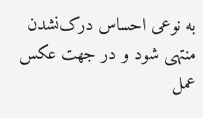به نوعی احساس درک‌نشدن منتهی شود و در جهت عکس عمل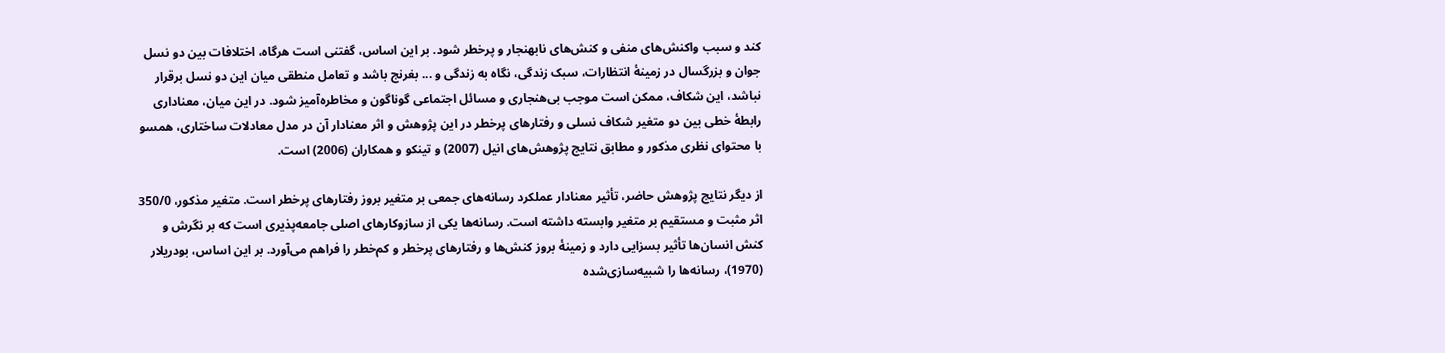کند و سبب واکنش‌های منفی و کنش‌های نابهنجار و پرخطر شود. بر این اساس، گفتنی است هرگاه، اختلافات بین دو نسل جوان و بزرگسال در زمینۀ انتظارات، سبک زندگی، نگاه به زندگی و ... بغرنج باشد و تعامل منطقی میان این دو نسل برقرار نباشد، این شکاف، ممکن است موجب بی‌هنجاری و مسائل اجتماعی گوناگون و مخاطره‌آمیز شود. در این میان، معناداری رابطۀ خطی بین دو متغیر شکاف نسلی و رفتارهای پرخطر در این پژوهش و اثر معنادار آن در مدل معادلات ساختاری، همسو با محتوای نظری مذکور و مطابق نتایج پژوهش‌های انیل (2007) و تینکو و همکاران (2006) است.

از دیگر نتایج پژوهش حاضر، تأثیر معنادار عملکرد رسانه‌های جمعی بر متغیر بروز رفتارهای پرخطر است. متغیر مذکور، 350/0 اثر مثبت و مستقیم بر متغیر وابسته داشته است. رسانه‌ها یکی از سازوکار‌های اصلی جامعه‌پذیری است که بر نگرش و کنش انسان‌ها تأثیر بسزایی دارد و زمینۀ بروز کنش‌ها و رفتارهای پرخطر و کم‌خطر را فراهم می‌آورد. بر این اساس، بودریلار (1970)، رسانه‌ها را شبیه‌سازی‌شده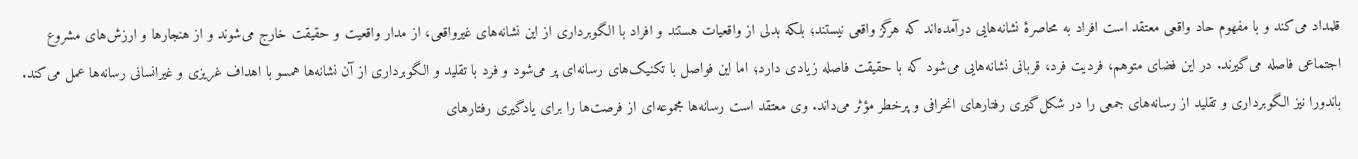قلمداد می‌کند و با مفهوم حاد واقعی معتقد است افراد به محاصرۀ نشانه‌هایی درآمده‌اند که هرگز واقعی نیستند؛ بلکه بدلی از واقعیات‌ هستند و افراد با الگوبرداری از این نشانه‌های غیرواقعی، از مدار واقعیت و حقیقت خارج می‌شوند و از هنجارها و ارزش‌های مشروع اجتماعی فاصله می‌گیرند. در این فضای متوهم، فردیت فرد، قربانی نشانه‌هایی می‌شود که با حقیقت فاصله زیادی دارد؛ اما این فواصل با تکنیک‌های رسانه‌ای پر می‌شود و فرد با تقلید و الگوبرداری از آن نشانه‌ها همسو با اهداف غریزی و غیرانسانی رسانه‌ها عمل می‌کند. باندورا نیز الگوبرداری و تقلید از رسانه‌های جمعی را در شکل‌گیری رفتارهای انحرافی و پرخطر مؤثر می‌داند. وی معتقد است رسانه‌ها مجموعه‌ای از فرصت‌ها را برای یادگیری رفتارهای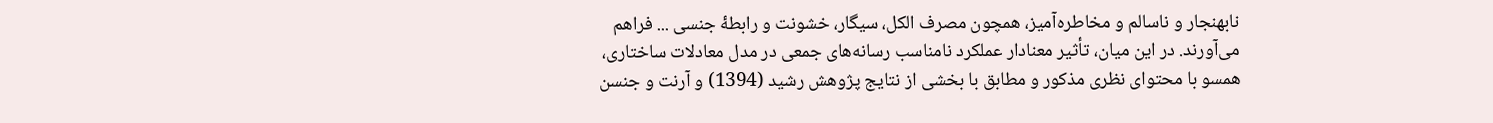نابهنجار و ناسالم و مخاطره‌آمیز، همچون مصرف الکل، سیگار، خشونت و رابطۀ جنسی ... فراهم می‌آورند. در این میان، تأثیر معنادار عملکرد نامناسب رسانه‌های جمعی در مدل معادلات ساختاری، همسو با محتوای نظری مذکور و مطابق با بخشی از نتایج پژوهش رشید (1394) و آرنت و جنسن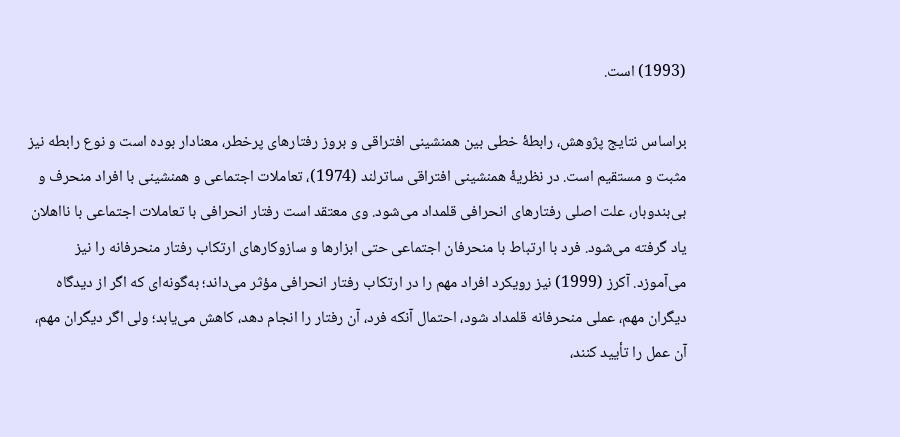(1993) است.

براساس نتایج پژوهش، رابطۀ خطی بین همنشینی افتراقی و بروز رفتارهای پرخطر، معنادار بوده است و نوع رابطه نیز مثبت و مستقیم است. در نظریۀ همنشینی افتراقی ساترلند (1974)، تعاملات اجتماعی و همنشینی با افراد منحرف و بی‌بندوبار، علت اصلی رفتارهای انحرافی قلمداد می‌شود. وی معتقد است رفتار انحرافی با تعاملات اجتماعی با نااهلان یاد گرفته می‌شود. فرد با ارتباط با منحرفان اجتماعی حتی ابزارها و سازوکارهای ارتکاب رفتار منحرفانه را نیز می‌آموزد. آکرز (1999) نیز رویکرد افراد مهم را در ارتکاب رفتار انحرافی مؤثر می‌داند؛ به‌گونه‌ای که اگر از دیدگاه دیگران مهم، عملی منحرفانه قلمداد شود، احتمال آنکه فرد، آن رفتار را انجام دهد، کاهش می‌یابد؛ ولی اگر دیگران مهم، آن عمل را تأیید کنند،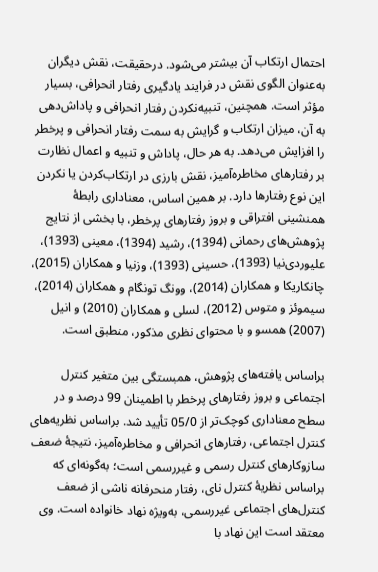احتمال ارتکاب آن بیشتر می‌شود. درحقیقت، نقش دیگران به‌عنوان الگوی نقش در فرایند یادگیری رفتار انحرافی، بسیار مؤثر است. همچنین، تنبیه‌نکردن رفتار انحرافی و پاداش‌دهی به آن، میزان ارتکاب و گرایش به سمت رفتار انحرافی و پرخطر را افزایش می‌دهد. به هر حال، پاداش و تنبیه و اعمال نظارت بر رفتارهای مخاطره‌آمیز، نقش بارزی در ارتکاب‌کردن یا نکردن این نوع رفتارها دارد. بر همین اساس، معناداری رابطۀ همنشینی افتراقی و بروز رفتارهای پرخطر، با بخشی از نتایج پژوهش‌های رحمانی (1394)، رشید (1394)، معینی (1393)، علیوردی‌نیا (1393)، حسینی (1393)، وزنیا و همکاران (2015)، چانکاریکا و همکاران (2014)، وونگ تونگام و همکاران (2014)، سیموئز و متوس (2012)، لسلی و همکاران (2010) و انیل (2007) همسو و با محتوای نظری مذکور، منطبق است.

براساس یافته‌های پژوهش، همبستگی بین متغیر کنترل اجتماعی و بروز رفتارهای پرخطر با اطمینان 99 درصد و در سطح معناداری کوچک‌تر از 05/0 تأیید شد. براساس نظریه‌های کنترل اجتماعی، رفتارهای انحرافی و مخاطره‌آمیز، نتیجۀ ضعف سازوکارهای کنترل رسمی و غیررسمی است؛ به‌گونه‌ای که براساس نظریۀ کنترل نای، رفتار منحرفانه ناشی از ضعف کنترل‌های اجتماعی غیررسمی، به‌ویژه نهاد خانواده است. وی معتقد است این نهاد با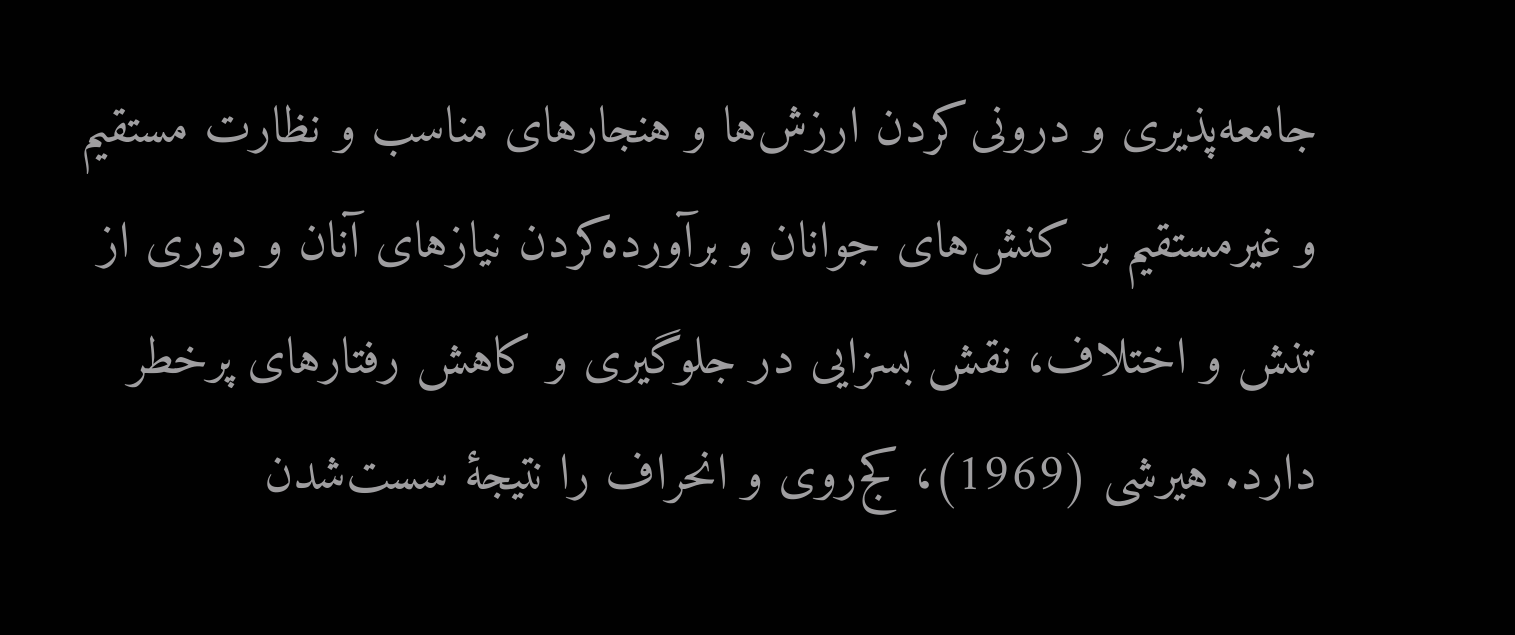جامعه‌پذیری و درونی‌کردن ارزش‌ها و هنجارهای مناسب و نظارت مستقیم و غیرمستقیم بر کنش‌های جوانان و برآورده‌کردن نیازهای آنان و دوری از تنش و اختلاف، نقش بسزایی در جلوگیری و کاهش رفتارهای پرخطر دارد. هیرشی (1969)، کج‌روی و انحراف را نتیجۀ سست‌شدن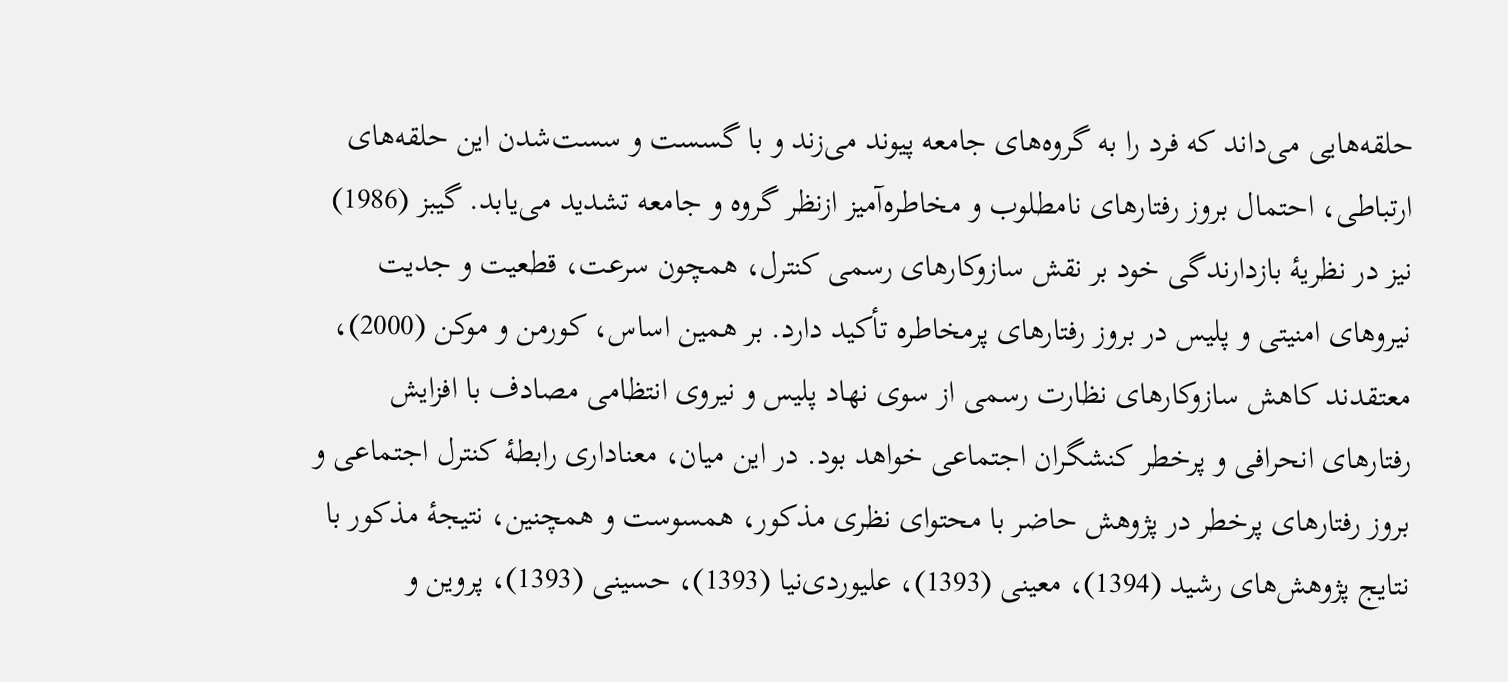حلقه‌هایی می‌داند که فرد را به گروه‌های جامعه پیوند می‌زند و با گسست و سست‌شدن این حلقه‌های ارتباطی، احتمال بروز رفتارهای نامطلوب و مخاطره‌آمیز ازنظر گروه و جامعه تشدید می‌یابد. گیبز (1986) نیز در نظریۀ بازدارندگی خود بر نقش سازوکارهای رسمی کنترل، همچون سرعت، قطعیت و جدیت نیروهای امنیتی و پلیس در بروز رفتارهای پرمخاطره تأکید دارد. بر همین اساس، کورمن و موکن (2000)، معتقدند کاهش سازوکار‌های نظارت رسمی از سوی نهاد پلیس و نیروی انتظامی مصادف با افزایش رفتارهای انحرافی و پرخطر کنشگران اجتماعی خواهد بود. در این میان، معناداری رابطۀ کنترل اجتماعی و بروز رفتارهای پرخطر در پژوهش حاضر با محتوای نظری مذکور، همسوست و همچنین، نتیجۀ مذکور با نتایج پژوهش‌های رشید (1394)، معینی (1393)، علیوردی‌نیا (1393)، حسینی (1393)، پروین و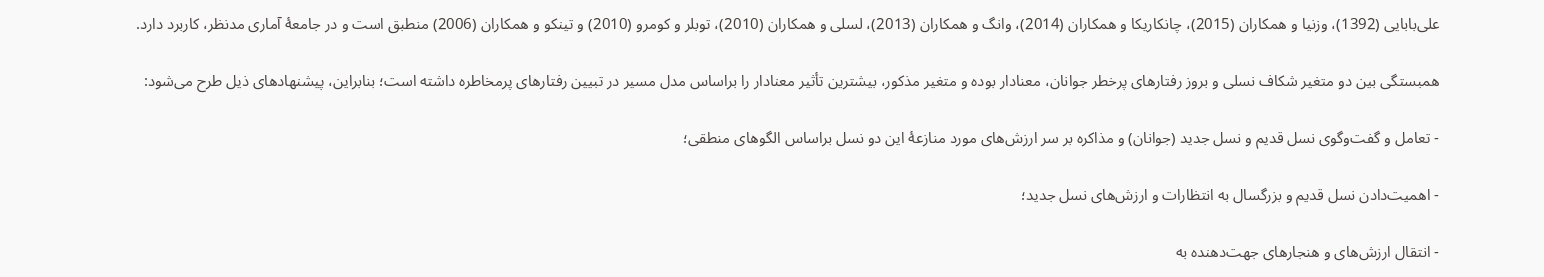علی‌بابایی (1392)، وزنیا و همکاران (2015)، چانکاریکا و همکاران (2014)، وانگ و همکاران (2013)، لسلی و همکاران (2010)، توبلر و کومرو (2010) و تینکو و همکاران (2006) منطبق است و در جامعۀ آماری مدنظر، کاربرد دارد.

همبستگی بین دو متغیر شکاف نسلی و بروز رفتارهای پرخطر جوانان، معنادار بوده و متغیر مذکور، بیشترین تأثیر معنادار را براساس مدل مسیر در تبیین رفتارهای پرمخاطره داشته است؛ بنابراین، پیشنهادهای ذیل طرح می‌شود:

- تعامل و گفت‌وگوی نسل قدیم و نسل جدید (جوانان) و مذاکره بر سر ارزش‌های مورد منازعۀ این دو نسل براساس الگوهای منطقی؛

- اهمیت‌دادن نسل قدیم و بزرگسال به انتظارات و ارزش‌های نسل جدید؛

- انتقال ارزش‌های و هنجارهای جهت‌دهنده به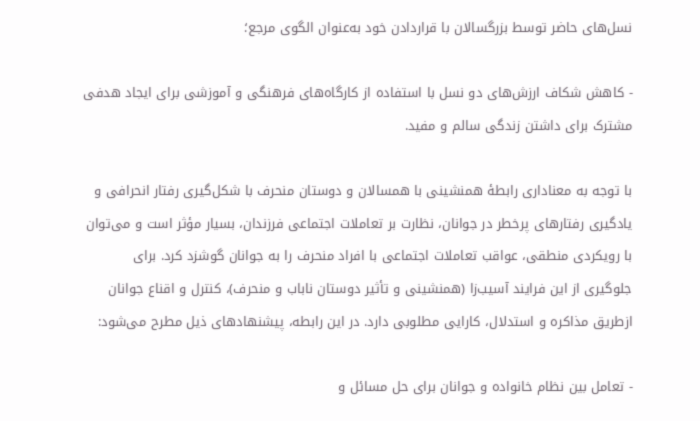نسل‌های حاضر توسط بزرگسالان با قراردادن خود به‌عنوان الگوی مرجع؛

- کاهش شکاف ارزش‌های دو نسل با استفاده از کارگاه‌های فرهنگی و آموزشی برای ایجاد هدفی مشترک برای داشتن زندگی سالم و مفید.

با توجه به معناداری رابطۀ همنشینی با همسالان و دوستان منحرف با شکل‌گیری رفتار انحرافی و یادگیری رفتارهای پرخطر در جوانان، نظارت بر تعاملات اجتماعی فرزندان، بسیار مؤثر است و می‌توان با رویکردی منطقی، عواقب تعاملات اجتماعی با افراد منحرف را به جوانان گوشزد کرد. برای جلوگیری از این فرایند آسیب‌زا (همنشینی و تأثیر دوستان ناباب و منحرف)، کنترل و اقناع جوانان ازطریق مذاکره و استدلال، کارایی مطلوبی دارد. در این رابطه، پیشنهادهای ذیل مطرح می‌شود:

- تعامل بین نظام خانواده و جوانان برای حل مسائل و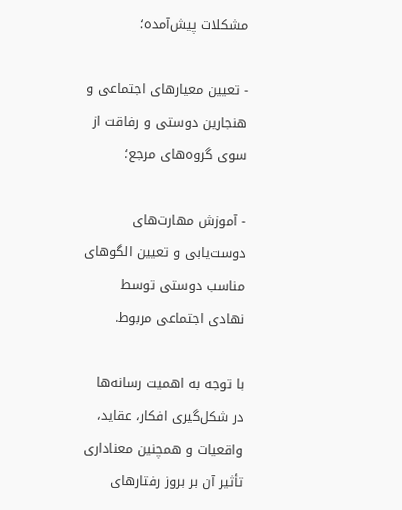مشکلات پیش‌آمده؛

- تعیین معیارهای اجتماعی و هنجارین دوستی و رفاقت از سوی گروه‌های مرجع؛

- آموزش مهارت‌های دوست‌یابی و تعیین الگوهای مناسب دوستی توسط نهادی اجتماعی مربوط.

با توجه به اهمیت رسانه‌ها در شکل‌گیری افکار، عقاید، واقعیات و همچنین معناداری تأثیر آن بر بروز رفتارهای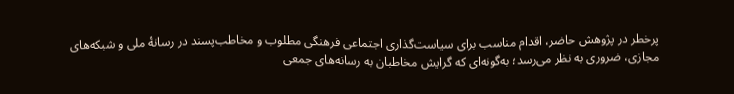پرخطر در پژوهش حاضر، اقدام مناسب برای سیاست‌گذاری اجتماعی فرهنگی مطلوب و مخاطب‌پسند در رسانۀ ملی و شبکه‌های مجازی، ضروری به نظر می‌رسد؛ به‌گونه‌ای که گرایش مخاطبان به رسانه‌های جمعی‌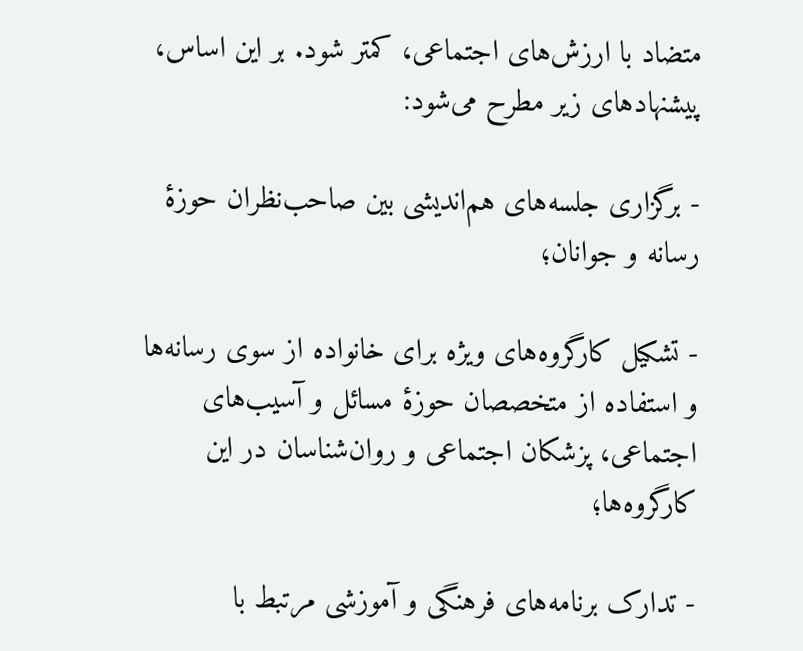متضاد با ارزش‌های اجتماعی، کمتر شود. بر این اساس، پیشنهادهای زیر مطرح می‌شود:

- برگزاری جلسه‌های هم‌اندیشی بین صاحب‌نظران حوزۀ رسانه و جوانان؛

- تشکیل کارگروه‌های ویژه برای خانواده از سوی رسانه‌ها و استفاده از متخصصان حوزۀ مسائل و آسیب‌های اجتماعی، پزشکان اجتماعی و روان‌شناسان در این کارگروه‌ها؛

- تدارک برنامه‌های فرهنگی و آموزشی مرتبط با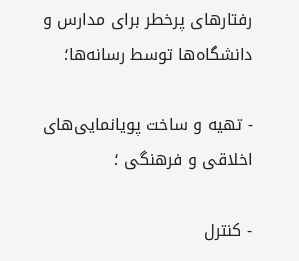رفتارهای پرخطر برای مدارس و دانشگاه‌ها توسط رسانه‌ها؛

- تهیه و ساخت پویانمایی‌های اخلاقی و فرهنگی ؛

- کنترل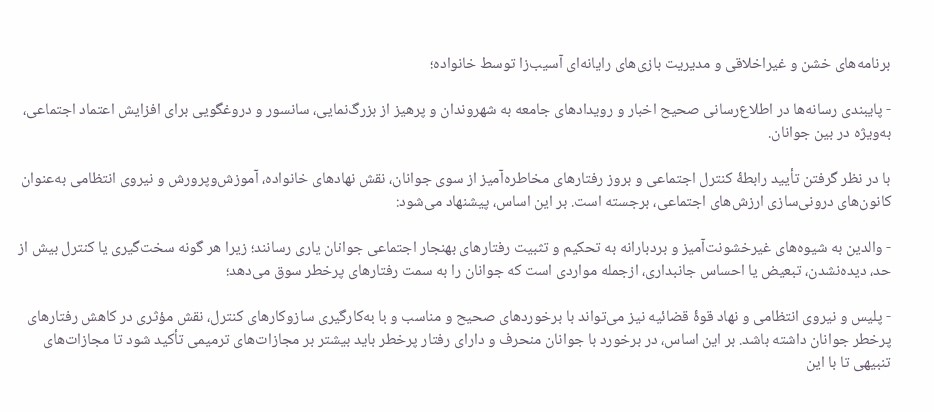برنامه‌های خشن و غیراخلاقی و مدیریت بازی‌های رایانه‌ای آسیب‌زا توسط خانواده؛

- پایبندی رسانه‌ها در اطلاع‌رسانی صحیح اخبار و رویدادهای جامعه به شهروندان و پرهیز از بزرگ‌نمایی، سانسور و دروغگویی برای افزایش اعتماد اجتماعی، به‌ویژه در بین جوانان.

با در نظر گرفتن تأیید رابطۀ کنترل اجتماعی و بروز رفتارهای مخاطره‌آمیز از سوی جوانان، نقش نهادهای خانواده، آموزش‌وپرورش و نیروی انتظامی به‌عنوان کانون‌های درونی‌سازی ارزش‌های اجتماعی، برجسته است. بر این اساس، پیشنهاد می‌شود:

- والدین به شیوه‌های غیرخشونت‌آمیز و بردبارانه به تحکیم و تثبیت رفتارهای بهنجار اجتماعی جوانان یاری رسانند؛ زیرا هر گونه سخت‌گیری یا کنترل بیش از حد، دیده‌نشدن، تبعیض یا احساس جانبداری، ازجمله مواردی است که جوانان را به سمت رفتارهای پرخطر سوق می‌دهد؛

- پلیس و نیروی انتظامی و نهاد قوۀ قضائیه نیز می‌تواند با برخوردهای صحیح و مناسب و با به‌کارگیری سازوکارهای کنترل، نقش مؤثری در کاهش رفتارهای پرخطر جوانان داشته باشد. بر این اساس، در برخورد با جوانان منحرف و دارای رفتار پرخطر باید بیشتر بر مجازات‌های ترمیمی تأکید شود تا مجازات‌های تنبیهی تا با این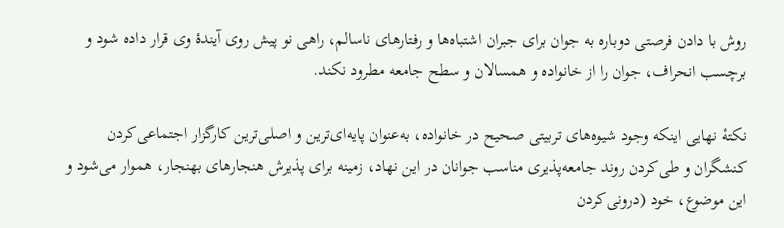روش با دادن فرصتی دوباره به جوان برای جبران اشتباه‌ها و رفتارهای ناسالم، راهی نو پیش روی آیندۀ وی قرار داده شود و برچسب انحراف، جوان را از خانواده و همسالان و سطح جامعه مطرود نکند.

نکتۀ نهایی اینکه وجود شیوه‌های تربیتی صحیح در خانواده، به‌عنوان پایه‌ای‌ترین و اصلی‌ترین کارگزار اجتماعی‌کردن کنشگران و طی‌کردن روند جامعه‌پذیری مناسب جوانان در این نهاد، زمینه برای پذیرش هنجارهای بهنجار، هموار می‌شود و این موضوع، خود (درونی‌کردن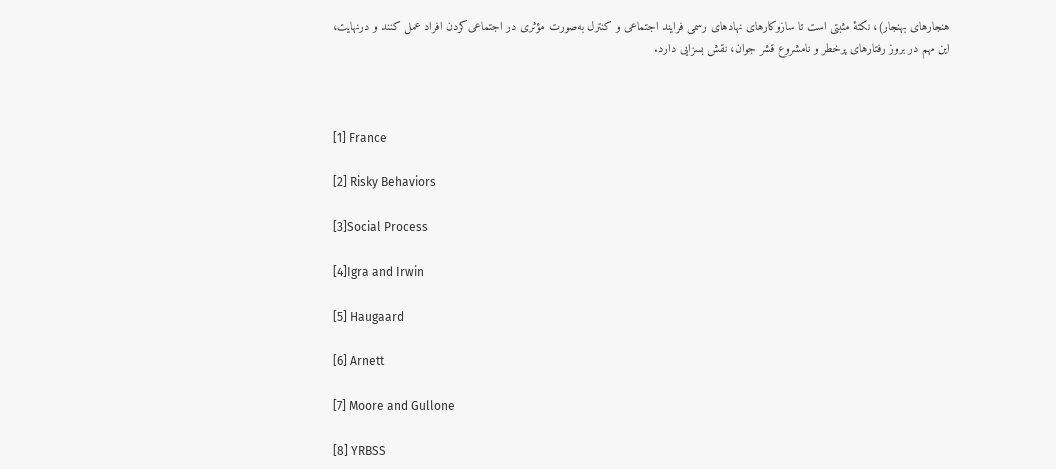هنجارهای بهنجار)، نکتۀ مثبتی است تا سازوکارهای نهادهای رسمی فرایند اجتماعی و کنترل به‌صورت مؤثری در اجتماعی‌کردن افراد عمل کنند و درنهایت، این مهم در بروز رفتارهای پرخطر و نامشروع قشر جوان، نقش بسزایی دارد.



[1] France

[2] Risky Behaviors

[3]Social Process

[4]Igra and Irwin

[5] Haugaard

[6] Arnett

[7] Moore and Gullone

[8] YRBSS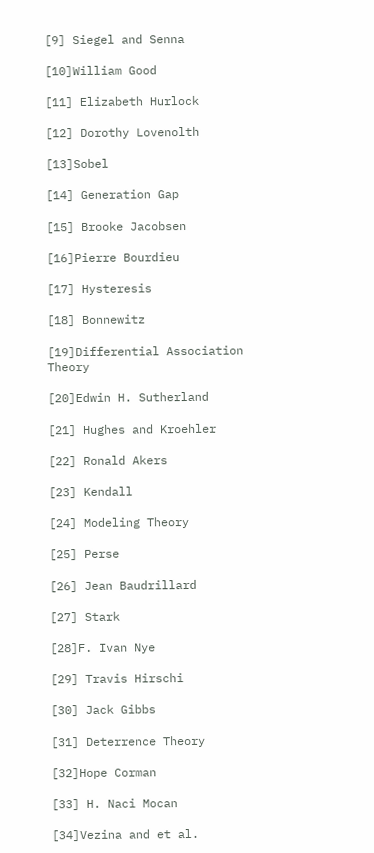[9] Siegel and Senna

[10]William Good

[11] Elizabeth Hurlock

[12] Dorothy Lovenolth

[13]Sobel

[14] Generation Gap

[15] Brooke Jacobsen

[16]Pierre Bourdieu

[17] Hysteresis

[18] Bonnewitz

[19]Differential Association Theory

[20]Edwin H. Sutherland

[21] Hughes and Kroehler

[22] Ronald Akers

[23] Kendall

[24] Modeling Theory

[25] Perse

[26] Jean Baudrillard

[27] Stark

[28]F. Ivan Nye

[29] Travis Hirschi

[30] Jack Gibbs

[31] Deterrence Theory

[32]Hope Corman

[33] H. Naci Mocan

[34]Vezina and et al.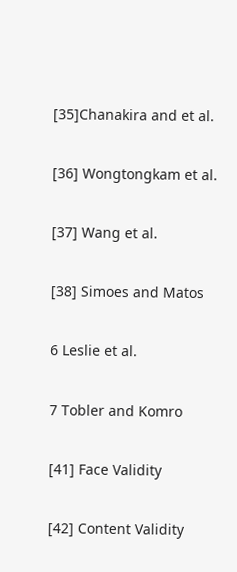[35]Chanakira and et al.

[36] Wongtongkam et al.

[37] Wang et al.

[38] Simoes and Matos

6 Leslie et al.

7 Tobler and Komro

[41] Face Validity

[42] Content Validity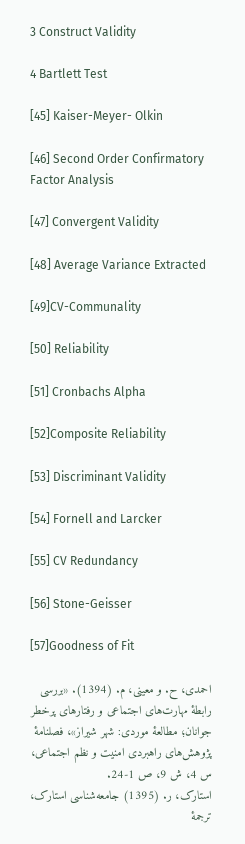3 Construct Validity

4 Bartlett Test

[45] Kaiser-Meyer- Olkin

[46] Second Order Confirmatory Factor Analysis

[47] Convergent Validity

[48] Average Variance Extracted

[49]CV-Communality

[50] Reliability

[51] Cronbachs Alpha

[52]Composite Reliability

[53] Discriminant Validity

[54] Fornell and Larcker

[55] CV Redundancy

[56] Stone-Geisser

[57]Goodness of Fit

احمدی، ح. و معینی، م. (1394). «بررسی رابطۀ مهارت‌های اجتماعی و رفتارهای پرخطر جوانان؛ مطالعۀ موردی: شهر شیراز»، فصلنامۀ پژوهش‌های راهبردی امنیت و نظم اجتماعی، س 4، ش 9، ص 1-24.
استارک، ر. (1395) جامعه‌شناسی استارک، ترجمۀ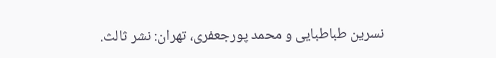نسرین طباطبایی و محمد پورجعفری، تهران: نشر ثالث.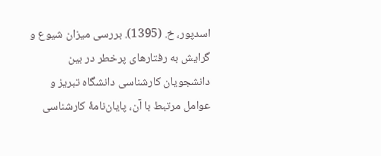اسدپور، خ. (1395). بررسی میزان شیوع و گرایش به رفتارهای پرخطر در بین دانشجویان کارشناسی دانشگاه تبریز و عوامل مرتبط با آن، پایان‌نامۀ کارشناسی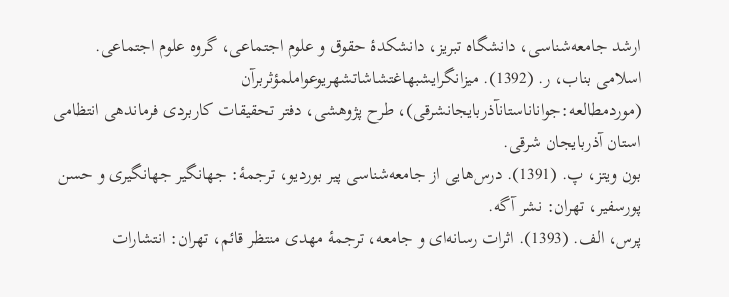ارشد جامعه‌شناسی، دانشگاه تبریز، دانشکدۀ حقوق و علوم اجتماعی، گروه علوم اجتماعی.
اسلامی بناب، ر. (1392). میزانگرایشبهاغتشاشاتشهریوعواملمؤثربرآن (موردمطالعه:جواناناستانآذربایجانشرقی)، طرح پژوهشی، دفتر تحقیقات کاربردی فرماندهی انتظامی استان آذربایجان شرقی.
بون ویتز، پ. (1391). درس‌هایی از جامعه‌شناسی پیر بوردیو، ترجمۀ: جهانگیر جهانگیری و حسن پورسفیر، تهران: نشر آگه.
پرس، الف. (1393). اثرات رسانه‌ای و جامعه، ترجمۀ مهدی منتظر قائم، تهران: انتشارات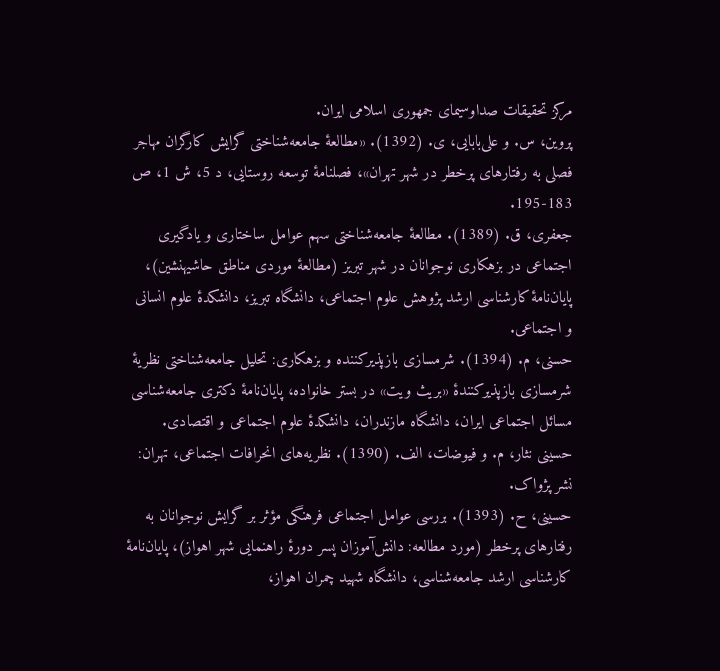مرکز تحقیقات صداوسیمای جمهوری اسلامی ایران.
پروین، س. و علی‌بابایی، ی. (1392). «مطالعۀ جامعه‌شناختی گرایش کارگران مهاجر فصلی به رفتارهای پرخطر در شهر تهران»، فصلنامۀ توسعه روستایی، د 5، ش 1، ص 183-195.
جعفری، ق. (1389). مطالعۀ جامعه‌شناختی سهم عوامل ساختاری و یادگیری اجتماعی در بزهکاری نوجوانان در شهر تبریز (مطالعۀ موردی مناطق حاشیهنشین)، پایان‌نامۀ کارشناسی ارشد پژوهش علوم اجتماعی، دانشگاه تبریز، دانشکدۀ علوم انسانی و اجتماعی.
حسنی، م. (1394). شرمسازی بازپذیرکننده و بزهکاری: تحلیل جامعه‌شناختی نظریۀ شرمسازی بازپذیرکنندۀ «بریث ویت» در بستر خانواده، پایان‌نامۀ دکتری جامعه‌شناسی مسائل اجتماعی ایران، دانشگاه مازندران، دانشکدۀ علوم اجتماعی و اقتصادی.
حسینی نثار، م. و فیوضات، الف. (1390). نظریه‌های انحرافات اجتماعی، تهران: نشر پژواک.
حسینی، ح. (1393). بررسی عوامل اجتماعی فرهنگی مؤثر بر گرایش نوجوانان به رفتارهای پرخطر (مورد مطالعه: دانش‌آموزان پسر دورۀ راهنمایی شهر اهواز)، پایان‌نامۀ کارشناسی ارشد جامعه‌شناسی، دانشگاه شهید چمران اهواز،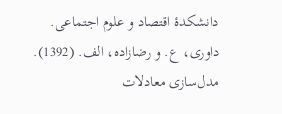دانشکدۀ اقتصاد و علوم اجتماعی.
داوری، ع. و رضازاده، الف. (1392). مدل‌سازی معادلات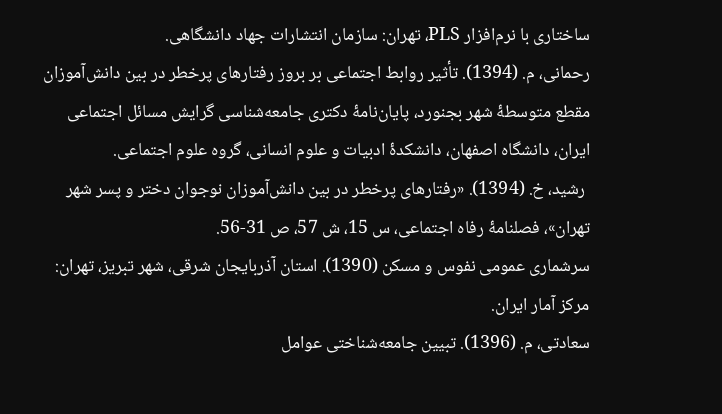ساختاری با نرم‌افزار PLS، تهران: سازمان انتشارات جهاد دانشگاهی.
رحمانی، م. (1394). تأثیر روابط اجتماعی بر بروز رفتارهای پرخطر در بین دانش‌آموزان مقطع متوسطۀ شهر بجنورد، پایان‌نامۀ دکتری جامعه‌شناسی گرایش مسائل اجتماعی ایران، دانشگاه اصفهان، دانشکدۀ ادبیات و علوم انسانی، گروه علوم اجتماعی.
 رشید، خ. (1394). «رفتارهای پرخطر در بین دانش‌آموزان نوجوان دختر و پسر شهر تهران»، فصلنامۀ رفاه اجتماعی، س 15، ش 57، ص 31-56.
سرشماری عمومی نفوس و مسکن (1390). استان آذربایجان شرقی، شهر تبریز، تهران: مرکز آمار ایران.
سعادتی، م. (1396). تبیین جامعه‌شناختی عوامل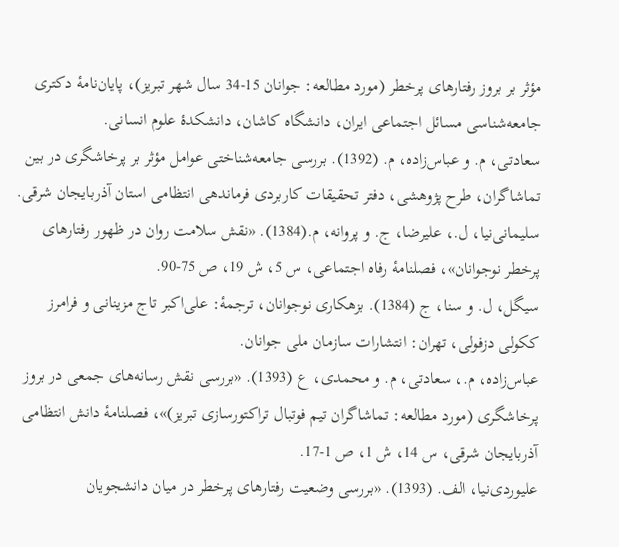مؤثر بر بروز رفتارهای پرخطر (مورد مطالعه: جوانان 15-34 سال شهر تبریز)، پایان‌نامۀ دکتری جامعه‌شناسی مسائل اجتماعی ایران، دانشگاه کاشان، دانشکدۀ علوم انسانی.
سعادتی، م. و عباس‌زاده، م. (1392). بررسی جامعه‌شناختی عوامل مؤثر بر پرخاشگری در بین تماشاگران، طرح پژوهشی، دفتر تحقیقات کاربردی فرماندهی انتظامی استان آذربایجان شرقی.
سلیمانی‌نیا، ل.، علیرضا، ج. و پروانه، م.(1384). «نقش سلامت روان در ظهور رفتارهای پرخطر نوجوانان»، فصلنامۀ رفاه اجتماعی، س 5، ش 19، ص 75-90.
سیگل، ل. و سنا، ج (1384). بزهکاری نوجوانان، ترجمۀ: علی‌اکبر تاج مزینانی و فرامرز ککولی دزفولی، تهران: انتشارات سازمان ملی جوانان.
عباس‌زاده، م.، سعادتی، م. و محمدی، ع (1393). «بررسی نقش رسانه‌های جمعی در بروز پرخاشگری (مورد مطالعه: تماشاگران تیم فوتبال تراکتورسازی تبریز)»، فصلنامۀ دانش انتظامی آذربایجان شرقی، س 14، ش 1، ص 1-17.
علیوردی‌نیا، الف. (1393). «بررسی وضعیت رفتارهای پرخطر در میان دانشجویان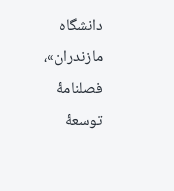دانشگاه مازندران»، فصلنامۀ توسعۀ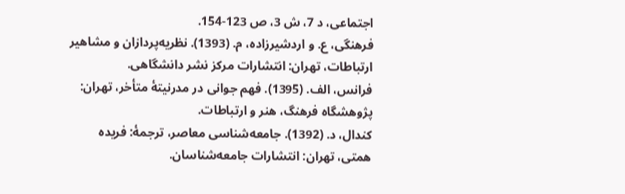اجتماعی، د 7، ش 3، ص 123-154.
فرهنگی، ع. و اردشیرزاده، م. (1393). نظریه‌پردازان و مشاهیر ارتباطات، تهران: انتشارات مرکز نشر دانشگاهی.
فرانس، الف. (1395). فهم جوانی در مدرنیتۀ متأخر، تهران: پژوهشگاه فرهنگ، هنر و ارتباطات.
کندال، د. (1392). جامعه‌شناسی معاصر، ترجمۀ: فریده همتی، تهران: انتشارات جامعه‌شناسان.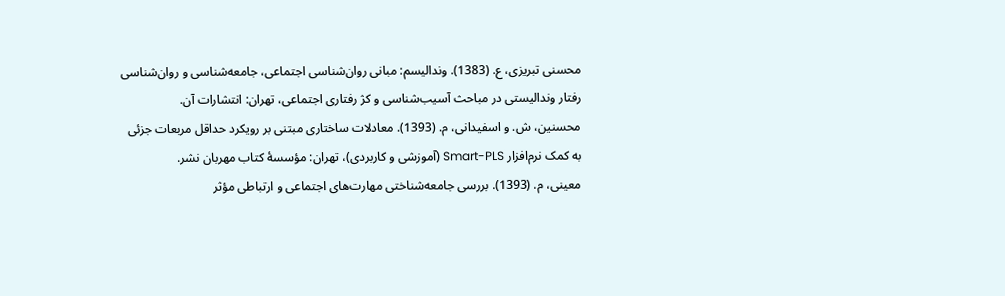محسنی تبریزی، ع. (1383). وندالیسم: مبانی روان‌شناسی اجتماعی، جامعه‌شناسی و روان‌شناسی رفتار وندالیستی در مباحث آسیب‌شناسی و کژ رفتاری اجتماعی، تهران: انتشارات آن.
محسنین، ش. و اسفیدانی، م. (1393). معادلات ساختاری مبتنی بر رویکرد حداقل مربعات جزئی به کمک نرم‌افزار Smart-PLS (آموزشی و کاربردی)، تهران: مؤسسۀ کتاب مهربان نشر.
معینی، م. (1393). بررسی جامعه‌شناختی مهارت‌های اجتماعی و ارتباطی مؤثر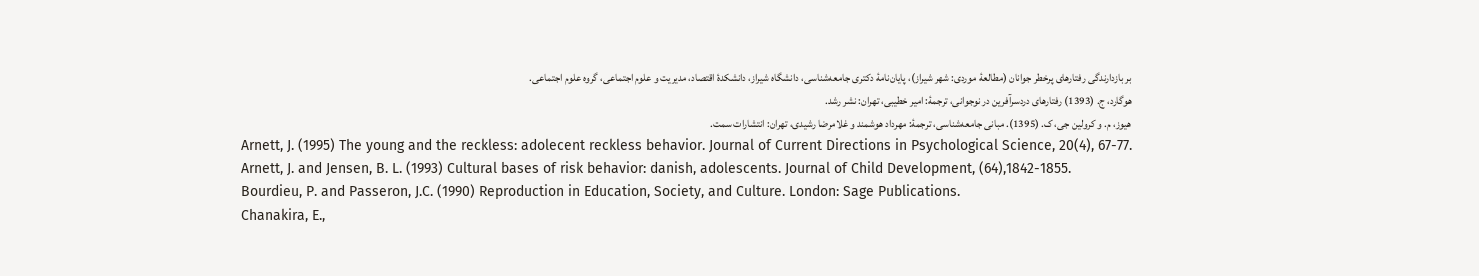بر بازدارندگی رفتارهای پرخطر جوانان (مطالعۀ موردی: شهر شیراز)، پایان‌نامۀ دکتری جامعه‌شناسی، دانشگاه شیراز، دانشکدۀ اقتصاد، مدیریت و علوم اجتماعی، گروه علوم اجتماعی.
هوگارد، ج. (1393) رفتارهای دردسرآفرین در نوجوانی، ترجمۀ: امیر خطیبی، تهران: نشر رشد.
هیوز، م. و کرولین جی، ک. (1395). مبانی جامعه‌شناسی، ترجمۀ: مهرداد هوشمند و غلامرضا رشیدی، تهران: انتشارات سمت.
Arnett, J. (1995) The young and the reckless: adolecent reckless behavior. Journal of Current Directions in Psychological Science, 20(4), 67-77.
Arnett, J. and Jensen, B. L. (1993) Cultural bases of risk behavior: danish, adolescents. Journal of Child Development, (64),1842-1855.
Bourdieu, P. and Passeron, J.C. (1990) Reproduction in Education, Society, and Culture. London: Sage Publications.
Chanakira, E.,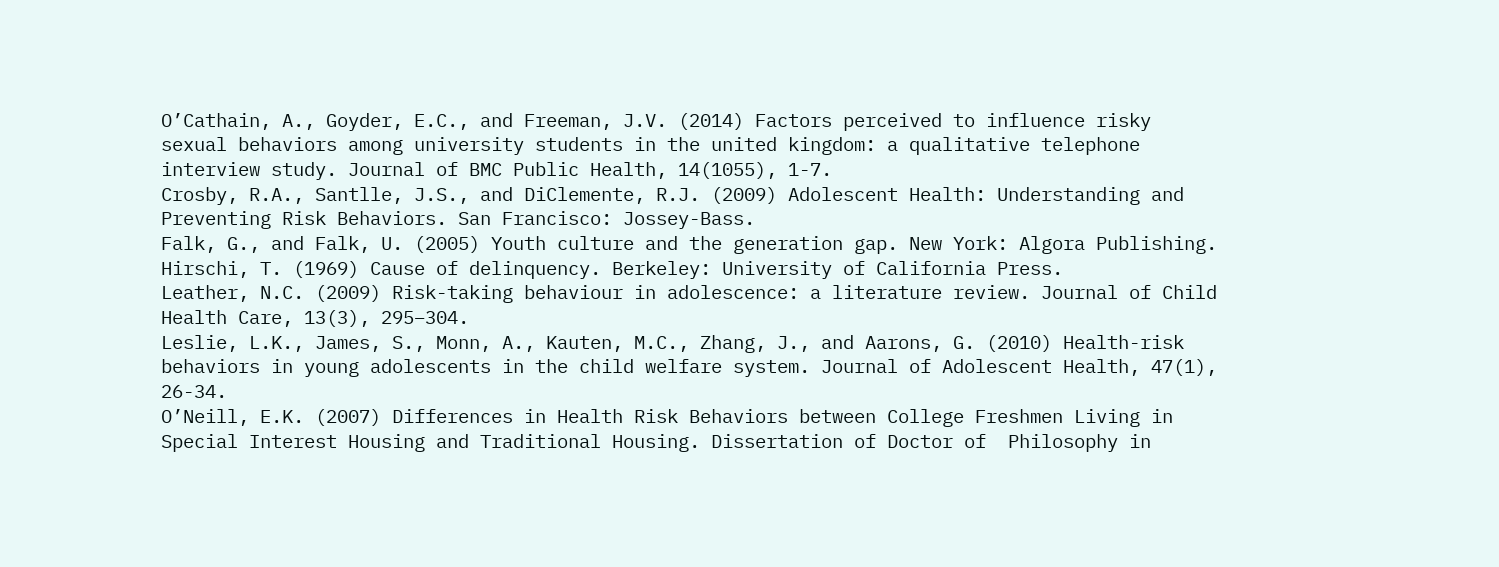O’Cathain, A., Goyder, E.C., and Freeman, J.V. (2014) Factors perceived to influence risky sexual behaviors among university students in the united kingdom: a qualitative telephone interview study. Journal of BMC Public Health, 14(1055), 1-7.
Crosby, R.A., Santlle, J.S., and DiClemente, R.J. (2009) Adolescent Health: Understanding and Preventing Risk Behaviors. San Francisco: Jossey-Bass.
Falk, G., and Falk, U. (2005) Youth culture and the generation gap. New York: Algora Publishing.
Hirschi, T. (1969) Cause of delinquency. Berkeley: University of California Press.
Leather, N.C. (2009) Risk-taking behaviour in adolescence: a literature review. Journal of Child Health Care, 13(3), 295–304.
Leslie, L.K., James, S., Monn, A., Kauten, M.C., Zhang, J., and Aarons, G. (2010) Health-risk behaviors in young adolescents in the child welfare system. Journal of Adolescent Health, 47(1), 26-34.
O’Neill, E.K. (2007) Differences in Health Risk Behaviors between College Freshmen Living in Special Interest Housing and Traditional Housing. Dissertation of Doctor of  Philosophy in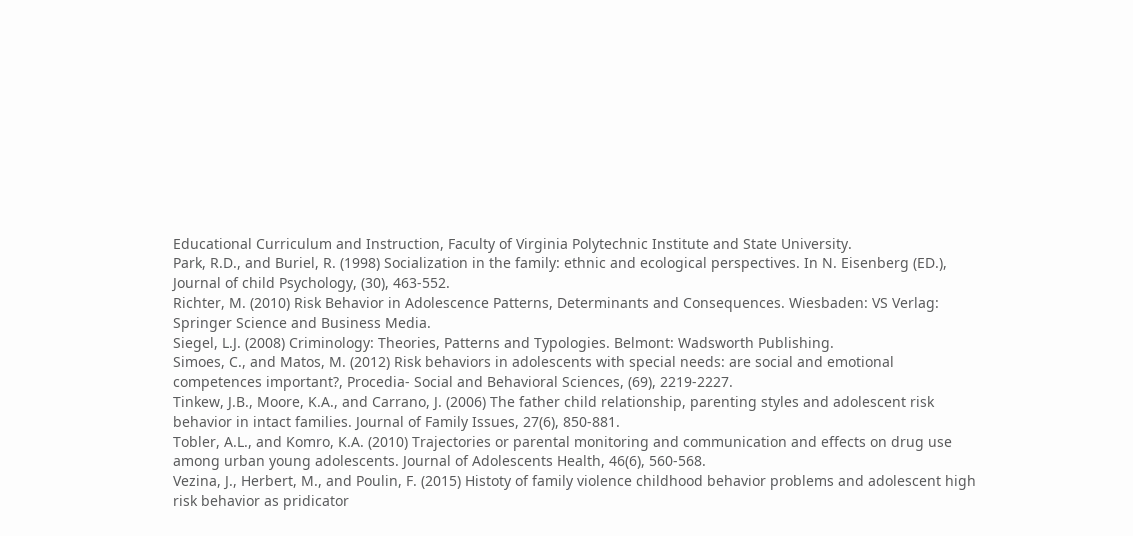Educational Curriculum and Instruction, Faculty of Virginia Polytechnic Institute and State University.
Park, R.D., and Buriel, R. (1998) Socialization in the family: ethnic and ecological perspectives. In N. Eisenberg (ED.), Journal of child Psychology, (30), 463-552.
Richter, M. (2010) Risk Behavior in Adolescence Patterns, Determinants and Consequences. Wiesbaden: VS Verlag: Springer Science and Business Media.
Siegel, L.J. (2008) Criminology: Theories, Patterns and Typologies. Belmont: Wadsworth Publishing.
Simoes, C., and Matos, M. (2012) Risk behaviors in adolescents with special needs: are social and emotional competences important?, Procedia- Social and Behavioral Sciences, (69), 2219-2227.
Tinkew, J.B., Moore, K.A., and Carrano, J. (2006) The father child relationship, parenting styles and adolescent risk behavior in intact families. Journal of Family Issues, 27(6), 850-881.
Tobler, A.L., and Komro, K.A. (2010) Trajectories or parental monitoring and communication and effects on drug use among urban young adolescents. Journal of Adolescents Health, 46(6), 560-568.
Vezina, J., Herbert, M., and Poulin, F. (2015) Histoty of family violence childhood behavior problems and adolescent high risk behavior as pridicator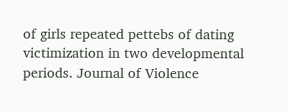of girls repeated pettebs of dating victimization in two developmental periods. Journal of Violence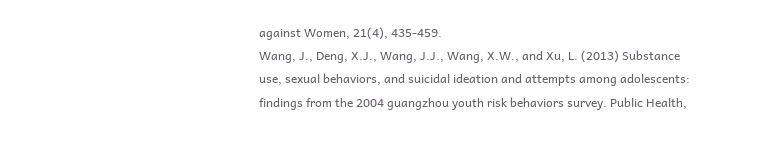against Women, 21(4), 435-459.
Wang, J., Deng, X.J., Wang, J.J., Wang, X.W., and Xu, L. (2013) Substance use, sexual behaviors, and suicidal ideation and attempts among adolescents: findings from the 2004 guangzhou youth risk behaviors survey. Public Health,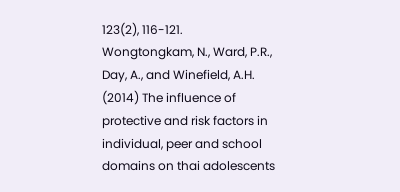123(2), 116-121.
Wongtongkam, N., Ward, P.R., Day, A., and Winefield, A.H. (2014) The influence of protective and risk factors in individual, peer and school domains on thai adolescents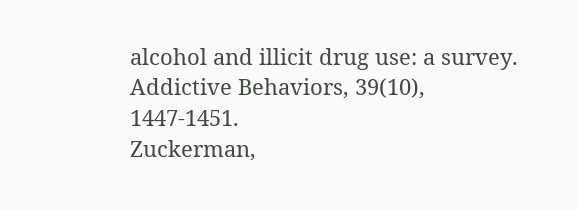alcohol and illicit drug use: a survey. Addictive Behaviors, 39(10), 1447-1451.
Zuckerman,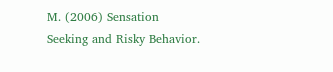M. (2006) Sensation Seeking and Risky Behavior.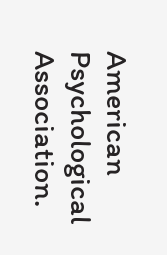American Psychological Association.